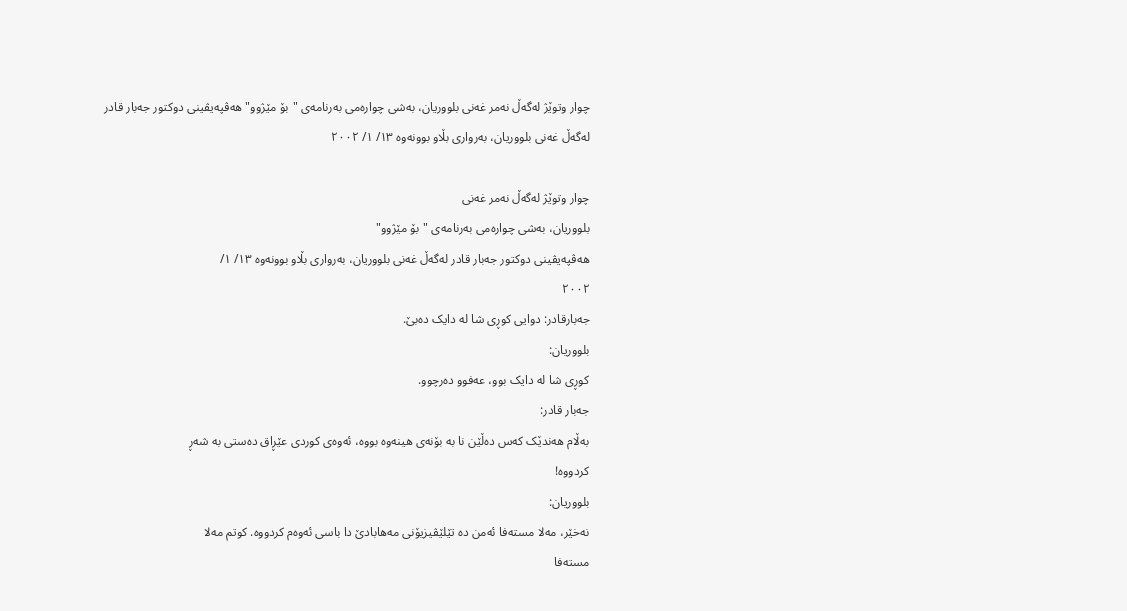چوار وتوێژ لەگەڵ نەمر غەنی بلووریان، بەشی چوارەمی بەرنامەی "بۆ مێژوو" هەڤپەیڤینی دوکتور جەبار قادر لەگەڵ غەنی بلووریان، بەرواری بڵاو بوونەوە ١٣/ ١/ ٢٠٠٢

چوار وتوێژ لەگەڵ نەمر غەنی
بلووریان، بەشی چوارەمی بەرنامەی "بۆ مێژوو"
هەڤپەیڤینی دوکتور جەبار قادر لەگەڵ غەنی بلووریان، بەرواری بڵاو بوونەوە ١٣/ ١/
٢٠٠٢
جەبارقادر: دوایی کوڕی شا لە دایک دەبێ.
بلووریان:
کوڕی شا لە دایک بوو، عەفوو دەرچوو.
جەبار قادر:
بەڵام هەندێک کەس دەڵێن نا بە بۆنەی هینەوە بووە، ئەوەی کوردی عێڕاق دەستی بە شەڕ
کردووە!
بلووریان:
نەخێر، مەلا مستەفا ئەمن دە تێلێڤیزیۆنی مەهابادێ دا باسی ئەوەم کردووە. کوتم مەلا
مستەفا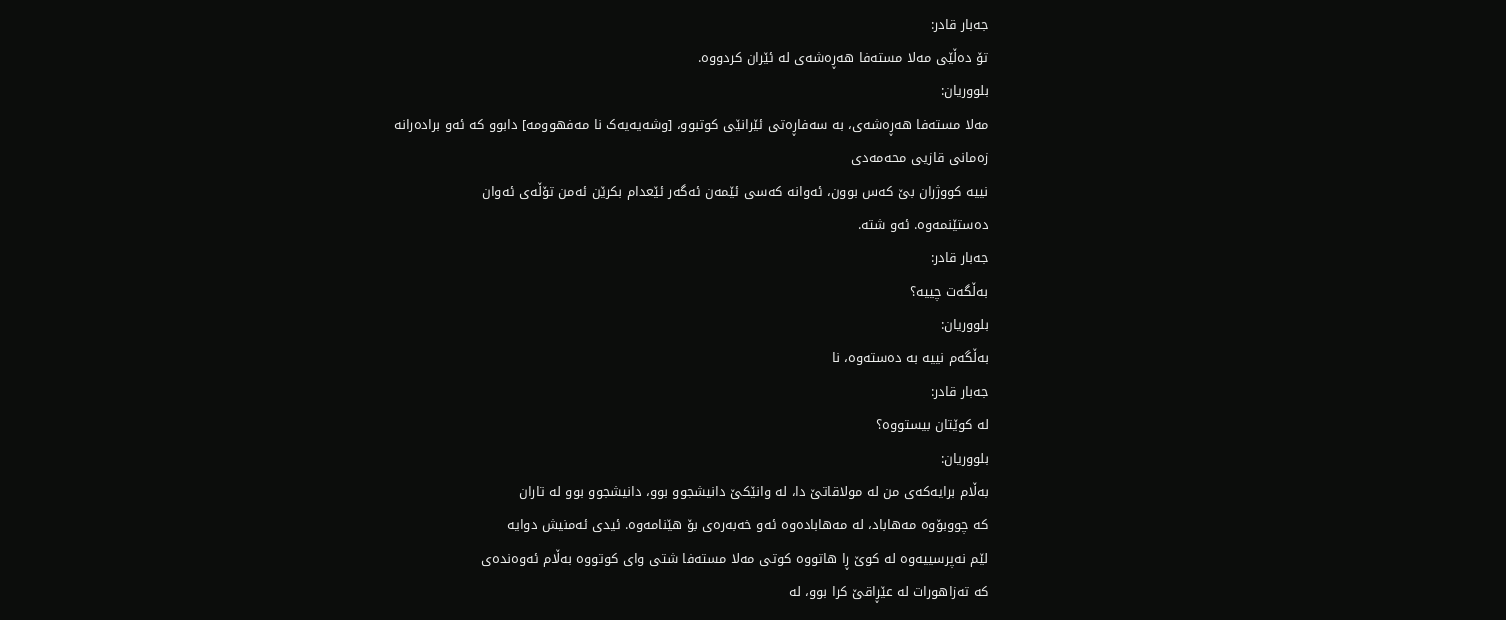جەبار قادر:
تۆ دەڵێی مەلا مستەفا هەڕەشەی لە ئێران کردووە.
بلووریان:
مەلا مستەفا هەڕەشەی، بە سەفاڕەتی ئێرانێی کوتبوو، [وشەیەیەک نا مەفهوومە] دابوو کە ئەو برادەرانە زەمانی قازیی محەمەدی
نییە کووژران بێ کەس بوون، ئەوانە کەسی ئێمەن ئەگەر ئێعدام بکرێن ئەمن تۆڵەی ئەوان
دەستێنمەوە. ئەو شتە.
جەبار قادر:
بەڵگەت چییە؟
بلووریان:
بەڵگەم نییە بە دەستەوە، نا
جەبار قادر:
لە کوێتان بیستووە؟
بلووریان:
بەڵام برایەکەی من لە مولاقاتێ دا، لە وانێکێ دانیشجوو بوو، دانیشجوو بوو لە تاران
کە چووبۆوە مەهاباد، لە مەهابادەوە ئەو خەبەرەی بۆ هێنامەوە. ئیدی ئەمنیش دوایە
لێم نەپرسییەوە لە کوێ ڕا هاتووە کوتی مەلا مستەفا شتی وای کوتووە بەڵام ئەوەندەی
کە تەزاهورات لە عێڕاقێ کرا بوو، لە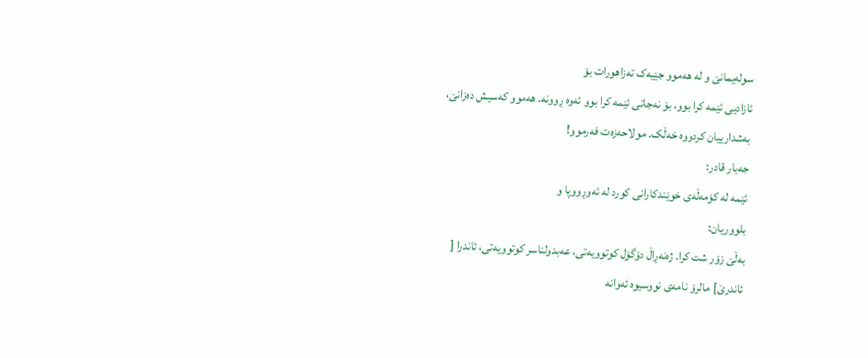سولەیمانێ و لە هەموو جێیەک تەزاهورات بۆ
ئازادیی ئێمە کرا بوو، بۆ نەجاتی ئێمە کرا بوو ئەوە ڕوونە. هەموو کەسیش دەزانێ،
بەشدارییان کردووە خەڵک. مولاحەزەت فەرموو!
جەبار قادر:
ئێمە لە کۆمەڵەی خوێندکارانی کورد لە ئەوڕووپا و
بلووریان:
بەڵێ زۆر شت کرا. ژەنەڕاڵ دۆگۆل کوتوویەتی، عەبدولناسر کوتوویەتی، ئاندرا [
ئاندرێ] مالرۆ نامەی نووسیوە ئەوانە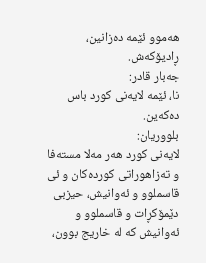هەموو ئێمە دەزانین، ڕادیۆکەش.
جەبار قادر:
نا، ئێمە لایەنی کورد باس دەکەین.
بلووریان:
لایەنی کورد هەر مەلا مستەفا و تەزاهوراتی کوردەکان و ئی قاسملوو و ئەوانیش، حیزبی
دێمۆکڕات و قاسملوو و ئەوانیش کە لە خاریج بوون،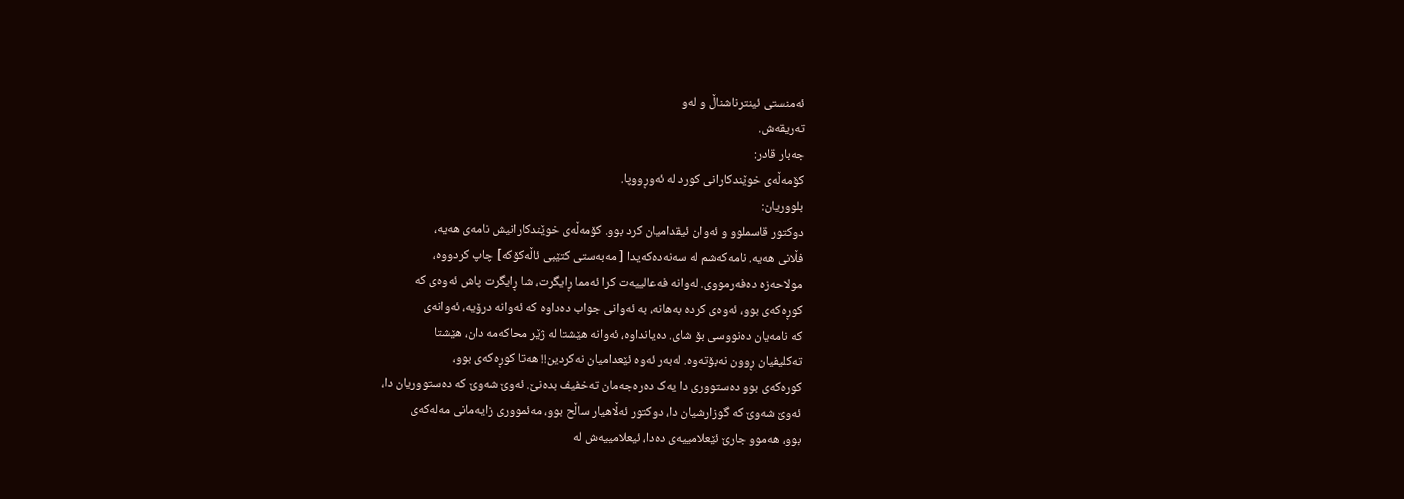ئەمنستی ئینترناشناڵ و لەو
تەریقەش.
جەبار قادر:
کۆمەڵەی خوێندکارانی کورد لە ئەوڕووپا.
بلووریان:
دوکتور قاسملوو و ئەوان ئیقدامیان کرد بوو. کۆمەڵەی خوێندکارانیش نامەی هەیە،
فڵانی هەیە. نامەکەشم لە سەنەدەکەیدا [ مەبەستی کتێبی ئاڵەکۆکە] چاپ کردووە،
مولاحەزە دەفەرمووی. لەوانە فەعالییەت کرا ئەمما ڕایگرت، شا ڕایگرت پاش ئەوەی کە
کوڕەکەی بوو، ئەوەی کردە بەهانە، بە ئەوانی جواب دەداوە کە ئەوانە درۆیە، ئەوانەی
کە نامەیان دەنووسی بۆ شای. دەیانداوە، ئەوانە هێشتا لە ژێر محاکەمە دان، هێشتا
تەکلیفیان ڕوون نەبۆتەوە. لەبەر ئەوە ئێعدامیان نەکردین!! هەتا کوڕەکەی بوو،
کورەکەی بوو دەستووری دا یەک دەرەجەمان تەخفیف بدەنێ. ئەوێ شەوێ کە دەستووریان دا،
ئەوێ شەوێ کە گوزارشیان دا، دوکتور ئەڵاهیار ساڵح بوو، مەئمووری زایەمانی مەلەکەی
بوو، هەموو جارێ ئێعلامییەی دەدا، ئیعلامییەش لە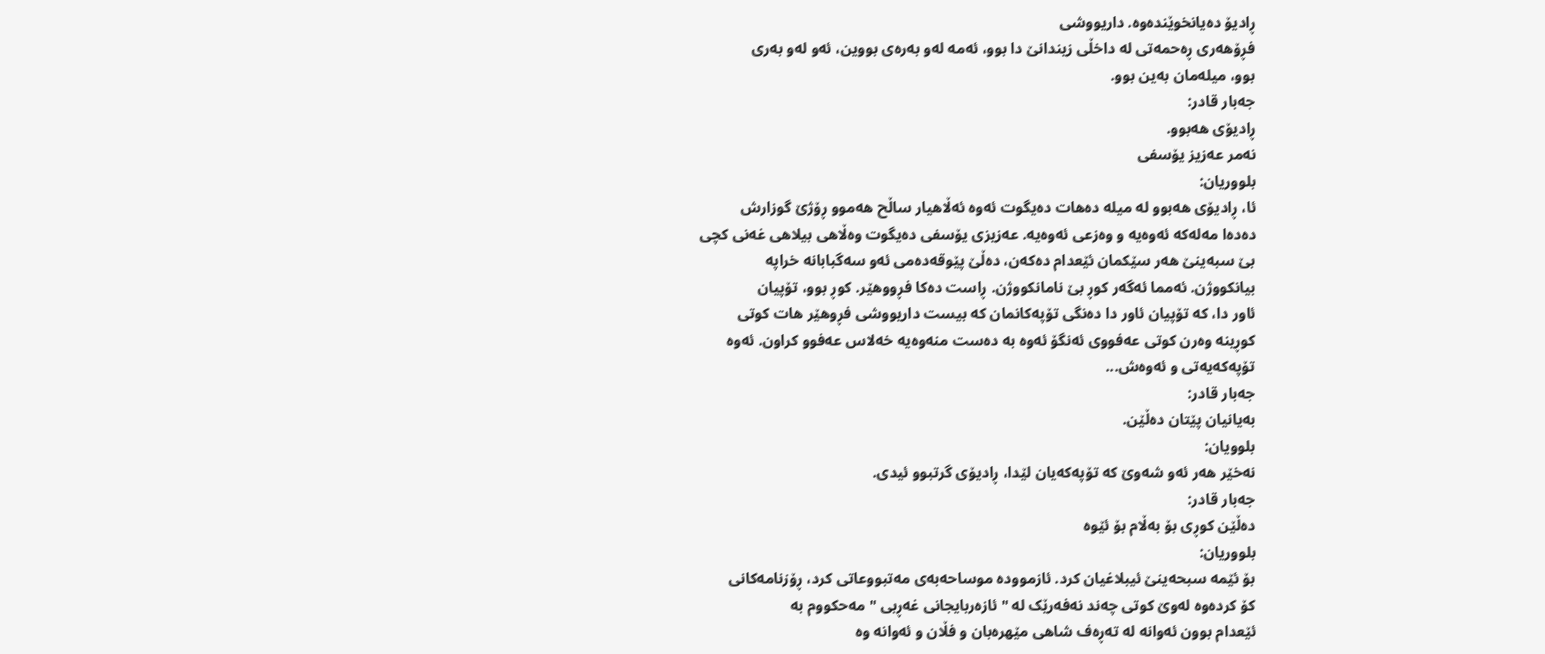ڕادیۆ دەیانخوێندەوە. داریووشی
فڕۆهەری ڕەحمەتی لە داخڵی زیندانێ دا بوو، ئەمە لەو بەرەی بووین، ئەو لەو بەری
بوو، میلەمان بەین بوو.
جەبار قادر:
ڕادیۆی هەبوو.
نەمر عەزیز یۆسفی
بلووریان:
ئا، ڕادیۆی هەبوو لە میلە دەهات دەیگوت ئەوە ئەڵاهیار ساڵح هەموو ڕۆژێ گوزارش
دەدەا مەلەکە ئەوەیە و وەزعی ئەوەیە. عەزیزی یۆسفی دەیگوت وەڵاهی بیلاهی غەنی کچی
بێ سبەینێ هەر سێکمان ئێعدام دەکەن، دەڵێ پێوقەدەمی ئەو سەگبابانە خراپە
بیانکووژن. ئەمما ئەگەر کوڕ بێ نامانکووژن. ڕاست دەکا فڕووهێر. کوڕ بوو، تۆپیان
ئاور دا، کە تۆپیان ئاور دا دەنگی تۆپەکانمان کە بیست داریووشی فڕوهێر هات کوتی
کوڕینە وەرن کوتی عەفووی ئەنگۆ ئەوە بە دەست منەوەیە خەلاس عەفوو کراون. ئەوە
تۆپەکەیەتی و ئەوەش...
جەبار قادر:
بەیانیان پێتان دەڵێن.
بلوویان:
نەخێر هەر ئەو شەوێ کە تۆپەکەیان لێدا، ڕادیۆی گرتبوو ئیدی.
جەبار قادر:
دەڵێن کوڕی بۆ بەڵام بۆ ئێوە
بلووریان:
بۆ ئێمە سبحەینێ ئیبلاغیان کرد. ئازموودە موساحەبەی مەتبووعاتی کرد، ڕۆزنامەکانی
کۆ کردەوە لەوێ کوتی چەند نەفەرێک لە " ئازەربایجانی غەڕبی " مەحکووم بە
ئێعدام بوون ئەوانە لە تەڕەف شاهی مێهرەبان و فڵان و ئەوانە وە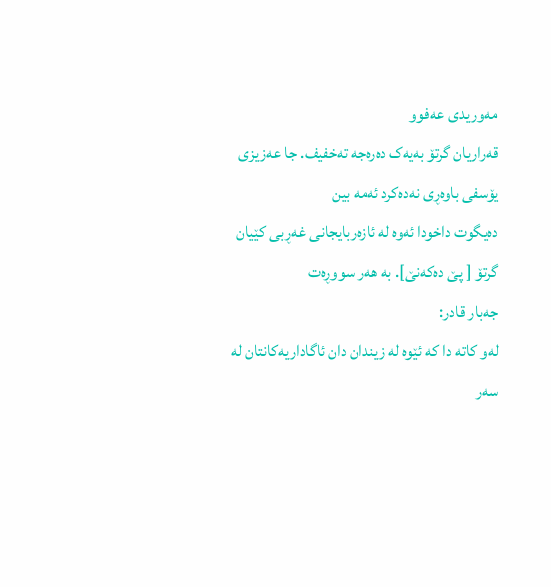مەوریدی عەفوو
قەراریان گرتۆ بەیەک دەرەجە تەخفیف. جا عەزیزی یۆسفی باوەڕی نەدەکرد ئەمە بین
دەیگوت داخودا ئەوە لە ئازەربایجانی غەڕبی کێیان گرتۆ [ پێ دەکەنێ]. بە هەر سووڕەت
جەبار قادر:
لەو کاتە دا کە ئێوە لە زیندان دان ئاگاداریەکانتان لە سەر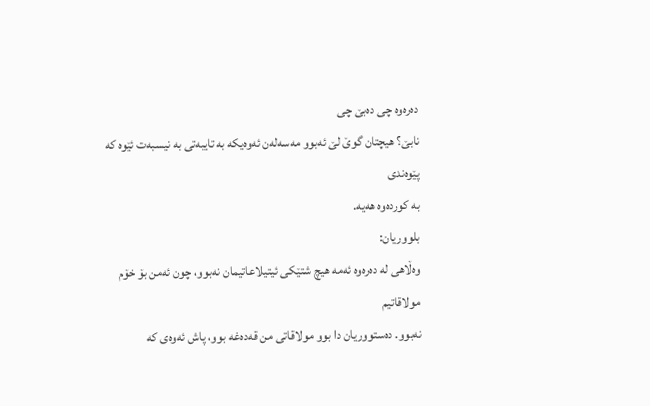دەرەوە چی دەبێ چی
نابێ؟ هیچتان گوێ لێ ئەبوو مەسەلەن ئەوەیکە بە تایبەتی بە نیسبەت ئێوە کە پێوەندی
بە کوردەوە هەیە.
بلووریان:
وەڵاهی لە دەرەوە ئەمە هیچ شتێکی ئیتیلاعاتیمان نەبوو، چون ئەمن بۆ خۆم مولاقاتیم
نەبوو. دەستووریان دا بوو مولاقاتی من قەدەغە بوو، پاش ئەوەی کە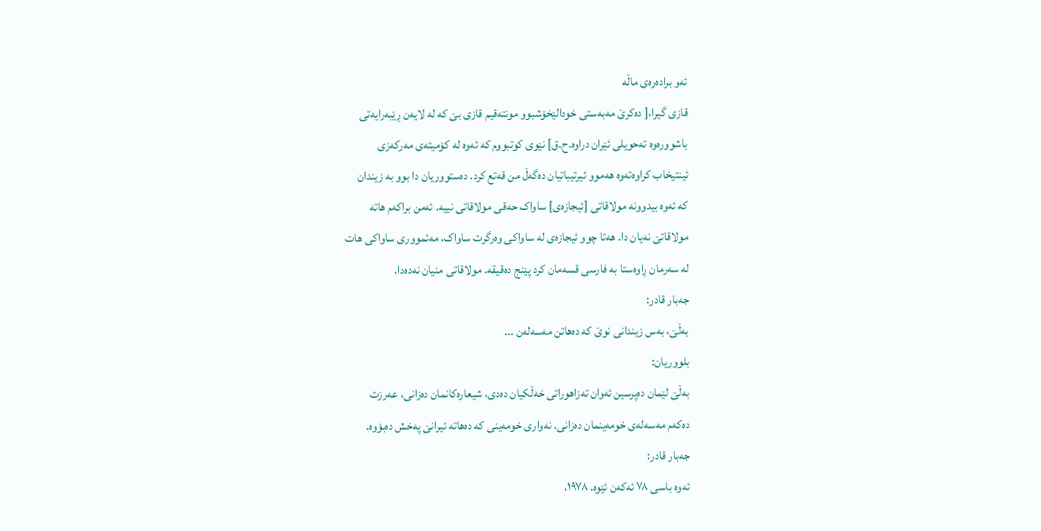ئەو برادەرەی ماڵە
قازی گیرا،[ دەکرێ مەبەستی خودالێخۆشبوو مونتەقیم قازی بێ کە لە لایەن ڕێبەرایەتی
باشوورەوە تەحویلی ئێران دراوە.ح.ق] نێوی کوتبووم کە ئەوە لە کۆمیتەی مەرکەزی
ئینتیخاب کراوەتەوە هەموو ئیرتیباتیان دەگەڵ من قەتع کرد. دەستووریان دا بوو بە زیندان
کە ئەوە بیدوونە مولاقاتی [ئیجازەی] ساواک حەقی مولاقاتی نییە. ئەمن براکەم هاتە
مولاقاتێ نەیان دا. هەتا چوو ئیجازەی لە ساواکی وەرگرت ساواک، مەئمووری ساواکی هات
لە سەرمان ڕاوەستا بە فارسی قسەمان کرد پێنج دەقیقە. مولاقاتی منیان نەدەدا.
جەبار قادر:
بەڵێ، بەس زیندانی نوێ کە دەهاتن مەسەلەن ...
بلووریان:
بەڵێ لێمان دەپرسین ئەوان تەزاهوراتی خەڵکیان دەدی، شیعارەکانمان دەزانی، عەرزت
دەکەم مەسەلەی خومەینمان دەزانی. نەواری خومەینی کە دەهاتە ئیرانێ پەخش دەبۆوە.
جەبار قادر:
ئەوە باسی ٧٨ ئەکەن ئێوە. ١٩٧٨،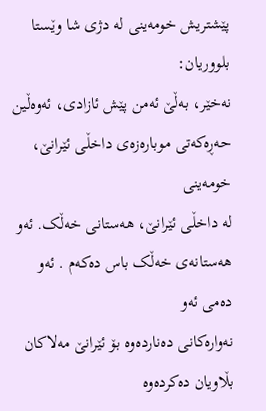پێشتریش خومەینی لە دژی شا وێستا
بلووریان:
نەخێر، بەڵێ ئەمن پێش ئازادی، ئەوەڵین حەڕەکەتی موبارەزەی داخڵی ئێرانێ، خومەینی
لە داخڵی ئێرانێ، هەستانی خەڵک. ئەو هەستانەی خەڵک باس دەکەم . ئەو دەمی ئەو
نەوارەکانی دەناردەوە بۆ ئێرانێ مەلاکان بڵاویان دەکردەوە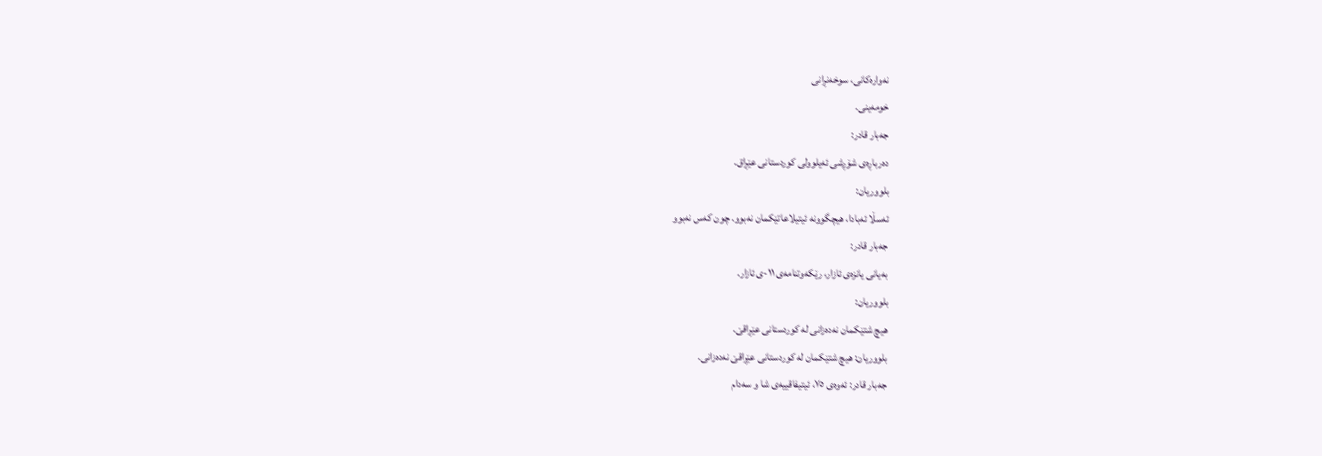نەوارەکانی، سوخەنڕانی
خومەینی.
جەبار قادر:
دەرباڕەی شۆڕشی ئەیلوولی کوردستانی عێڕاق.
بلووریان:
ئەسڵا ئەبادا، هیچگوونە ئیتیلاعاتێکمان نەبوو. چون کەس نەبوو
جەبار قادر:
بەیانی یانزەی ئازار، رێکەوتنامەی ١١-ی ئازار.
بلووریان:
هیچ شتێکمان نەدەزانی لە کوردستانی عێڕاقێ.
بلووریان: هیچ شتێکمان لە کوردستانی عێڕاقێ نەدەزانی.
جەبار قادر: ئەوەی ٧٥، ئیتیفاقییەی شا و سەدام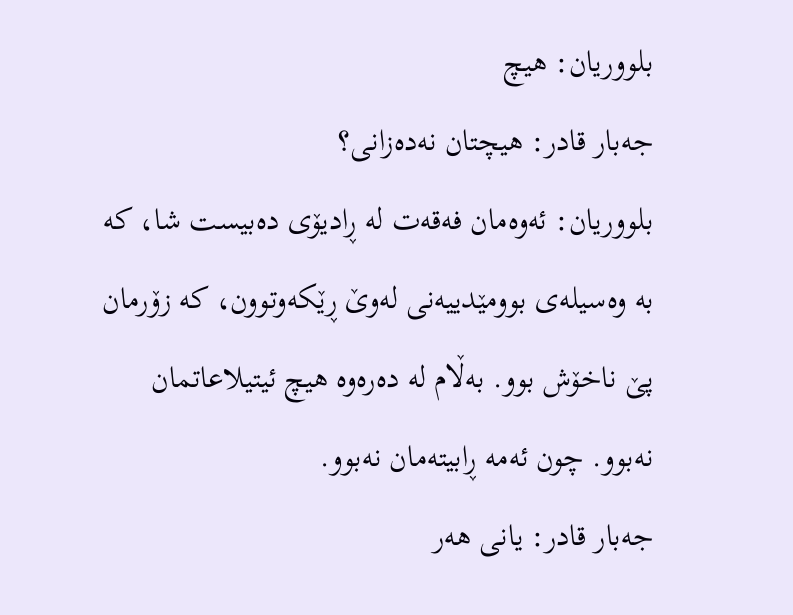بلووریان: هیچ
جەبار قادر: هیچتان نەدەزانی؟
بلووریان: ئەوەمان فەقەت لە ڕادیۆی دەبیست شا، کە بە وەسیلەی بوومێدییەنی لەوێ ڕێکەوتوون، کە زۆرمان پێ ناخۆش بوو. بەڵام لە دەرەوە هیچ ئیتیلاعاتمان نەبوو. چون ئەمە ڕابیتەمان نەبوو.
جەبار قادر: یانی هەر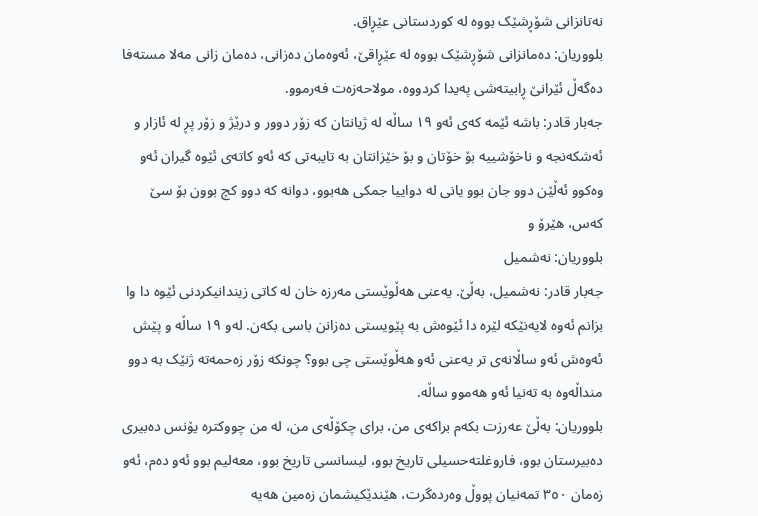نەتانزانی شۆڕشێک بووە لە کوردستانی عێڕاق.
بلووریان: دەمانزانی شۆڕشێک بووە لە عێڕاقێ، ئەوەمان دەزانی، دەمان زانی مەلا مستەفا دەگەڵ ئێرانێ ڕابیتەشی پەیدا کردووە، مولاحەزەت فەرموو.
جەبار قادر: باشە ئێمە کەی ئەو ١٩ ساڵە لە ژیانتان کە زۆر دوور و درێژ و زۆر پڕ لە ئازار و ئەشکەنجە و ناخۆشییە بۆ خۆتان و بۆ خێزانتان بە تایبەتی کە ئەو کاتەی ئێوە گیران ئەو وەکوو ئەڵێن دوو جان بوو یانی لە دواییا جمکی هەبوو، دوانە کە دوو کچ بوون بۆ سێ کەس، هێرۆ و
بلووریان: نەشمیل
جەبار قادر: نەشمیل، بەڵێ. یەعنی هەڵوێستی مەرزە خان لە کاتی زیندانیکردنی ئێوە دا وا بزانم ئەوە لایەنێکە لێرە دا ئێوەش بە پێویستی دەزانن باسی بکەن. لەو ١٩ ساڵە و پێش ئەوەش ئەو ساڵانەی تر یەعنی ئەو هەڵوێستی چی بوو؟ چونکە زۆر زەحمەتە ژنێک بە دوو منداڵەوە بە تەنیا ئەو هەموو ساڵە.
بلووریان: بەڵێ عەرزت بکەم براکەی من، برای چکۆڵەی من، لە من چووکترە یۆنس دەبیری دەبیرستان بوو، فاروغلتەحسیلی تاریخ بوو، لیسانسی تاریخ بوو، معەلیم بوو ئەو دەم، ئەو زەمان ٣٥٠ تمەنیان پووڵ وەردەگرت، هێندێکیشمان زەمین هەیە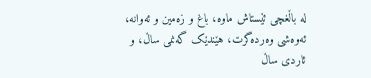لە باڵغچی ئێستاش ماوە، باغ و زەمین و ئەوانە، ئەوەشی وەردەگرت، هێندێک گەنمی ساڵ، و ئاردی ساڵ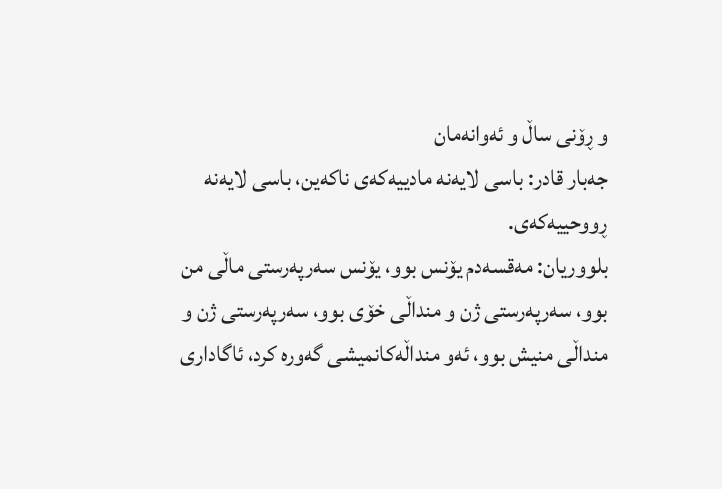و ڕۆنی ساڵ و ئەوانەمان
جەبار قادر: باسی لایەنە مادییەکەی ناکەین، باسی لایەنە ڕووحییەکەی.
بلووریان: مەقسەدم یۆنس بوو، یۆنس سەرپەرستی ماڵی من بوو، سەرپەرستی ژن و منداڵی خۆی بوو، سەرپەرستی ژن و منداڵی منیش بوو، ئەو منداڵەکانمیشی گەورە کرد، ئاگاداری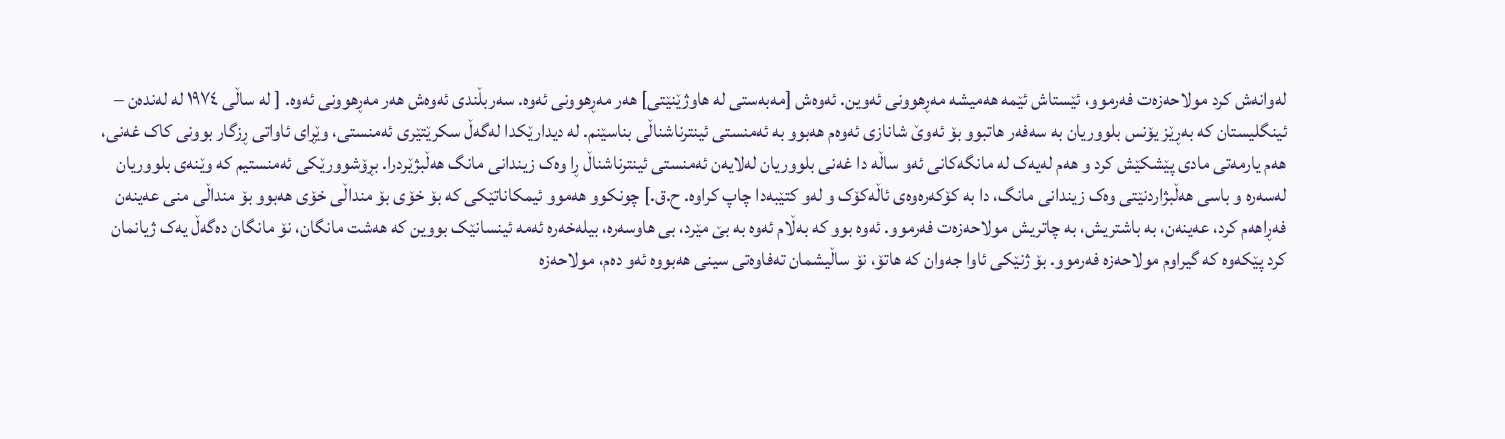لەوانەش کرد مولاحەزەت فەرموو، ئێستاش ئێمە هەمیشە مەڕهوونی ئەوین. ئەوەش [مەبەستی لە هاوژێنێتی] هەر مەڕهوونی ئەوە. سەربڵندی ئەوەش هەر مەڕهوونی ئەوە. [ لە ساڵی ١٩٧٤ لە لەندەن – ئینگلیستان کە بەڕێز یۆنس بلووریان بە سەفەر هاتبوو بۆ ئەوێ شانازی ئەوەم هەبوو بە ئەمنستی ئینترناشناڵی بناسێنم. لە دیدارێکدا لەگەڵ سکرێتێری ئەمنستی، وێڕای ئاواتی ڕزگار بوونی کاک غەنی، هەم یارمەتی مادی پێشکێش کرد و هەم لەیەک لە مانگەکانی ئەو ساڵە دا غەنی بلووریان لەلایەن ئەمنستی ئینترناشناڵ ڕا وەک زیندانی مانگ هەڵبژێردرا. بڕۆشوورێکی ئەمنستیم کە وێنەی بلووریان لەسەرە و باسی هەڵبژاردنێتی وەک زیندانی مانگ، دا بە کۆکەرەوەی ئاڵەکۆک و لەو کتێبەدا چاپ کراوە. ح.ق.] چونکوو هەموو ئیمکاناتێکی کە بۆ خۆی بۆ منداڵی خۆی هەبوو بۆ منداڵی منی عەینەن فەڕاهەم کرد، عەینەن، بە باشتریش، بە چاتریش مولاحەزەت فەرموو. ئەوە بوو کە بەڵام ئەوە بە بێ مێرد، بی هاوسەرە، بیلەخەرە ئەمە ئینسانێک بووین کە هەشت مانگان، نۆ مانگان دەگەڵ یەک ژیانمان کرد پێکەوە کە گیراوم مولاحەزە فەرموو. بۆ ژنێکی ئاوا جەوان کە هاتۆ، نۆ ساڵیشمان تەفاوەتی سینی هەبووە ئەو دەم، مولاحەزە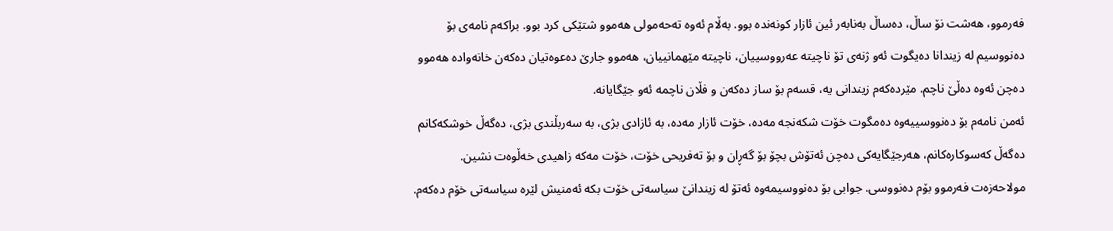فەرموو، هەشت نۆ ساڵ، دەساڵ بەنابەر ئین ئازار کونەندە بوو. بەڵام ئەوە تەحەمولی هەموو شتێکی کرد بوو. براکەم نامەی بۆ دەنووسیم لە زیندانا دەیگوت ئەو ژنەی تۆ ناچیتە عەرووسییان، ناچیتە مێهمانییان، هەموو جارێ دەعوەتیان دەکەن خانەوادە هەموو دەچن ئەوە دەڵێ ناچم. مێردەکەم زیندانی یە، قسەم بۆ ساز دەکەن و فڵان ناچمە ئەو جێگایانە.
ئەمن نامەم بۆ دەنووسییەوە دەمگوت خۆت شکەنجە مەدە، خۆت ئازار مەدە، بە ئازادی بژی، بە سەربڵندی بژی، دەگەڵ خوشکەکانم دەگەڵ کەسوکارەکانم، هەرجێگایەکی دەچن ئەتۆش بچۆ بۆ گەڕان و بۆ تەفریحی خۆت، خۆت مەکە زاهیدی خەڵوەت نشین. مولاحەزەت فەرموو بۆم دەنووسی. جوابی بۆ دەنووسیمەوە ئەتۆ لە زیندانێ سیاسەتی خۆت بکە ئەمنیش لێرە سیاسەتی خۆم دەکەم.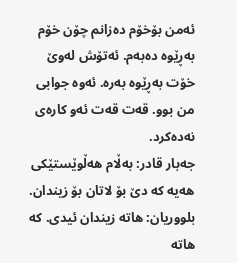ئەمن بۆخۆم دەزانم چۆن خۆم بەڕێوە دەبەم. ئەتۆش لەوێ خۆت بەڕێوە بەرە. ئەوە جوابی من بوو. قەت قەت ئەو کارەی نەدەکرد.
جەبار قادر: بەڵام هەڵوێستێکی هەیە کە دێ بۆ لاتان بۆ زیندان.
بلووریان: هاتە زیندان ئیدی. کە هاتە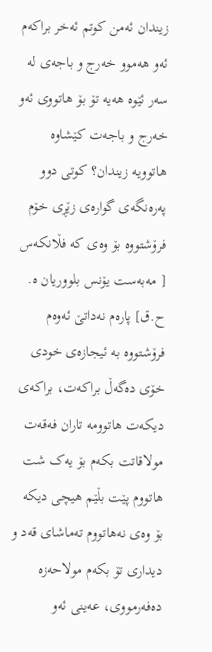زیندان ئەمن کوتم ئەخر براکەم ئەو هەموو خەرج و باجەی لە سەر ئێوە هەیە تۆ بۆ هاتووی ئەو خەرج و باجەت کێشاوە هاتوویە زیندان؟ کوتی دوو پەرەنگەی گوارەی زێڕی خۆم فرۆشتووە بۆ وەی کە فڵانکەس [ مەبەست یۆنس بلووریان ە. ح.ق] پارەم نەداتێ ئەوەم فرۆشتووە بە ئیجازەی خودی خۆی دەگەڵ براکەت، براکەی دیکەت هاتوومە تاران فەقەت مولاقاتت بکەم بۆ یەک شت هاتووم پێت بڵێم هیچی دیکە بۆ وەی نەهاتووم تەماشای قەد و دیداری تۆ بکەم مولاحەزە دەفەرمووی، عەینی ئەو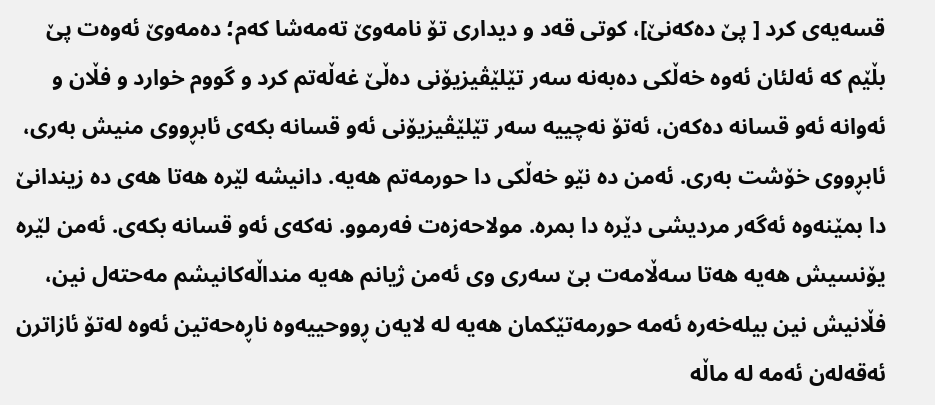قسەیەی کرد [ پێ دەکەنێ]، کوتی قەد و دیداری تۆ نامەوێ تەمەشا کەم؛ دەمەوێ ئەوەت پێ بڵێم کە ئەلئان ئەوە خەڵکی دەبەنە سەر تێلێڤیزیۆنی دەڵێ غەڵەتم کرد و گووم خوارد و فڵان و ئەوانە ئەو قسانە دەکەن، ئەتۆ نەچییە سەر تێلێڤیزیۆنی ئەو قسانە بکەی ئابڕووی منیش بەری، ئابڕووی خۆشت بەری. ئەمن دە نێو خەڵکی دا حورمەتم هەیە. دانیشە لێرە هەتا هەی دە زیندانێ دا بمێنەوە ئەگەر مردیشی دێرە دا بمرە. مولاحەزەت فەرموو. نەکەی ئەو قسانە بکەی. ئەمن لێرە یۆنسیش هەیە هەتا سەڵامەت بێ سەری وی ئەمن ژیانم هەیە منداڵەکانیشم مەحتەل نین، فڵانیش نین بیلەخەرە ئەمە حورمەتێکمان هەیە لە لایەن ڕووحییەوە ناڕەحەتین ئەوە لەتۆ ئازاترن ئەقەلەن ئەمە لە ماڵە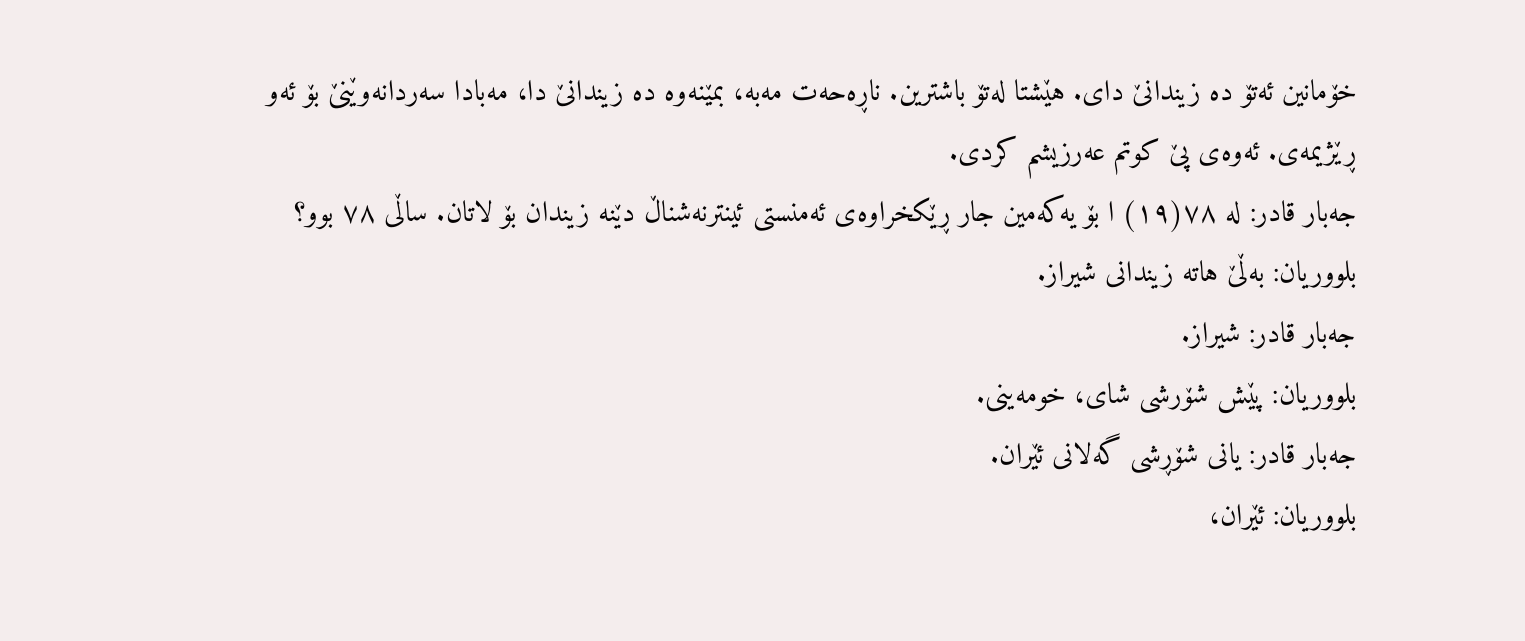خۆمانین ئەتۆ دە زیندانێ دای. هێشتا لەتۆ باشترین. ناڕەحەت مەبە، بمێنەوە دە زیندانێ دا، مەبادا سەردانەوێنێ بۆ ئەو ڕێژیمەی. ئەوەی پێ کوتم عەرزیشم کردی.
جەبار قادر: لە ٧٨(١٩) ا بۆ یەکەمین جار ڕێکخراوەی ئەمنستی ئینترنەشناڵ دێنە زیندان بۆ لاتان. ساڵی ٧٨ بوو؟
بلووریان: بەڵێ هاتە زیندانی شیراز.
جەبار قادر: شیراز.
بلووریان: پێش شۆرشی شای، خومەینی.
جەبار قادر: یانی شۆڕشی گەلانی ئێران.
بلووریان: ئێران،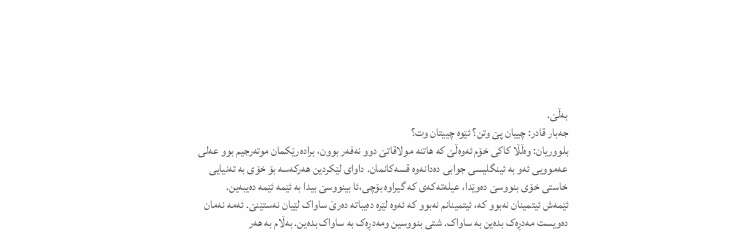بەڵێ.
جەبار قادر: چییان پێ وتن؟ ئێوە چییتان وت؟
بلووریان: وەڵڵا کاکی خۆم ئەوەڵێ کە هاتنە مولاقاتێ دوو نەفەر بوون، برادەرێکمان موتەرجیم بوو عەلی عەموویی ئەو بە ئینگلیسی جوابی دەدانەوە قسەکانمان. داوای لێکردین هەرکەسە بۆ خۆی بە تەنیایی خاستی خۆی بنووسێ دەوێدا، عیلەتەکەی کە گیراوە بۆچی،ئا بینووسێ بیدا بە ئێمە ئێمە دەیبەین.
ئێمەش ئیتمینان نەبوو کە، ئیتمینانم نەبوو کە ئەوە لێرە دەیباتە دەرێ ساواک لێیان نەستێنێ. ئەمە نەمان دەویست مەدڕەک بدەین بە ساواک. شتی بنووسین ومەدڕەک بە ساواک بدەین. بەڵام بە هەر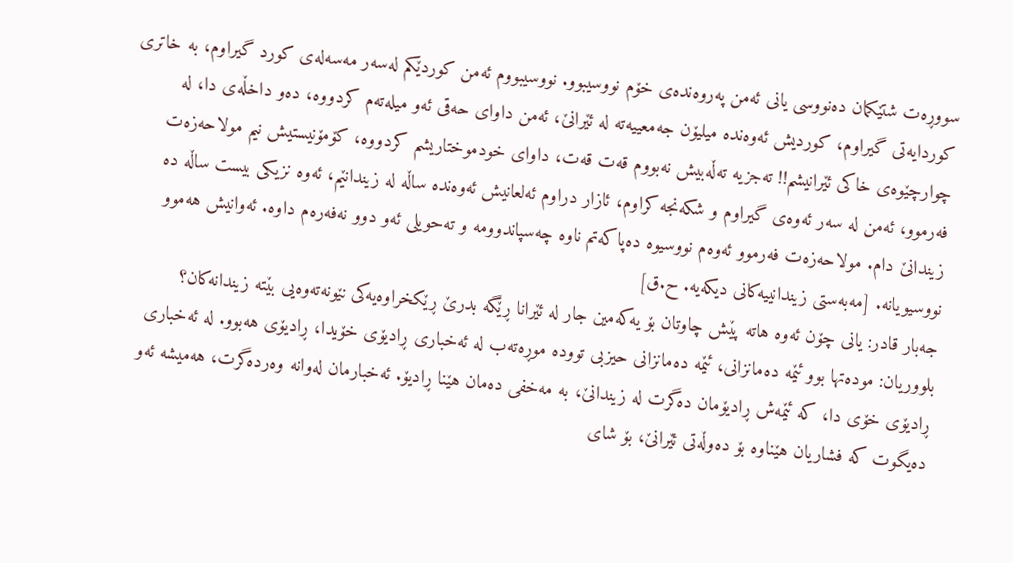سووڕەت شتێکمان دەنووسی یانی ئەمن پەروەندەی خۆم نووسیبوو. نووسیبووم ئەمن کوردێکم لەسەر مەسەلەی کورد گیراوم، بە خاتری کوردایەتی گیراوم، کوردیش ئەوەندە میلیۆن جەمعییەتە لە ئێرانێ، ئەمن داوای حەقی ئەو میلەتەم کردووە، دەو داخڵەی دا، لە چوارچێوەی خاکی ئێرانیشم!! تەجزیە تەڵەبیش نەبووم قەت قەت، داوای خودموختاریشم کردووە، کۆمۆنیستیش نیم مولاحەزەت فەرموو، ئەمن لە سەر ئەوەی گیراوم و شکەنجە کراوم، ئازار دراوم ئەلعانیش ئەوەندە ساڵە لە زیندانێم، ئەوە نزیکی بیست ساڵە دە زیندانێ دام. مولاحەزەت فەرموو ئەوەم نووسیوە دەپاکەتم ناوە چەسپاندوومە و تەحویلی ئەو دوو نەفەرەم داوە. ئەوانیش هەموو نووسیویانە. [مەبەستی زیندانییەکانی دیکەیە. ح.ق]
جەبار قادر: یانی چۆن ئەوە هاتە پێش چاوتان بۆ یەکەمین جار لە ئێرانا ڕێگە بدرێ ڕێکخراوەیەکی نێونەتەوەیی بێتە زیندانەکان؟
بلووریان: مودەتها بوو ئێمە دەمانزانی، ئێمە دەمانزانی حیزبی توودە موڕەتەب لە ئەخباری ڕادیۆی خۆیدا، ڕادیۆی هەبوو. لە ئەخباری ڕادیۆی خۆی دا، کە ئێمەش ڕادیۆمان دەگرت لە زیندانێ، بە مەخفی دەمان هێنا ڕادیۆ. ئەخبارمان لەوانە وەردەگرت، هەمیشە ئەو دەیگوت کە فشاریان هێناوە بۆ دەوڵەتی ئێرانێ، بۆ شای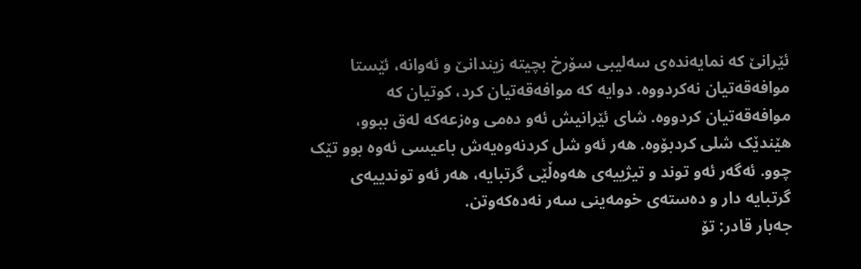ئێرانێ کە نمایەندەی سەلیبی سۆرخ بچیتە زیندانێ و ئەوانە، ئێستا موافەقەتیان نەکردووە. دوایە کە موافەقەتیان کرد، کوتیان کە موافەقەتیان کردووە. شای ئێرانیش ئەو دەمی وەزعەکە لەق ببوو، هێندێک شلی کردبۆوە. هەر ئەو شل کردنەوەیەش باعیسی ئەوە بوو تێک چوو. ئەگەر ئەو توند و تیژییەی هەوەڵێی گرتبایە، هەر ئەو توندییەی گرتبایە دار و دەستەی خومەینی سەر نەدەکەوتن.
جەبار قادر: تۆ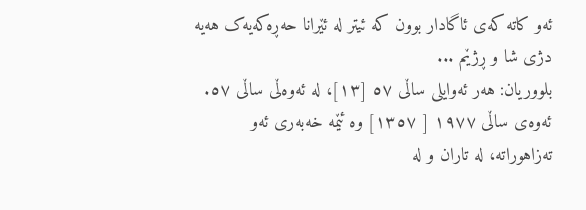ئەو کاتە کەی ئاگادار بوون کە ئیتر لە ئێرانا حەڕەکەیەک هەیە دژی شا و ڕژێم ...
بلووریان: هەر ئەوایلی ساڵی ٥٧ [١٣]، لە ئەوەڵی ساڵی ٥٧. ئەوەی ساڵی ١٩٧٧ [ ١٣٥٧] وە ئێمە خەبەری ئەو تەزاهوراتە، لە تاران و لە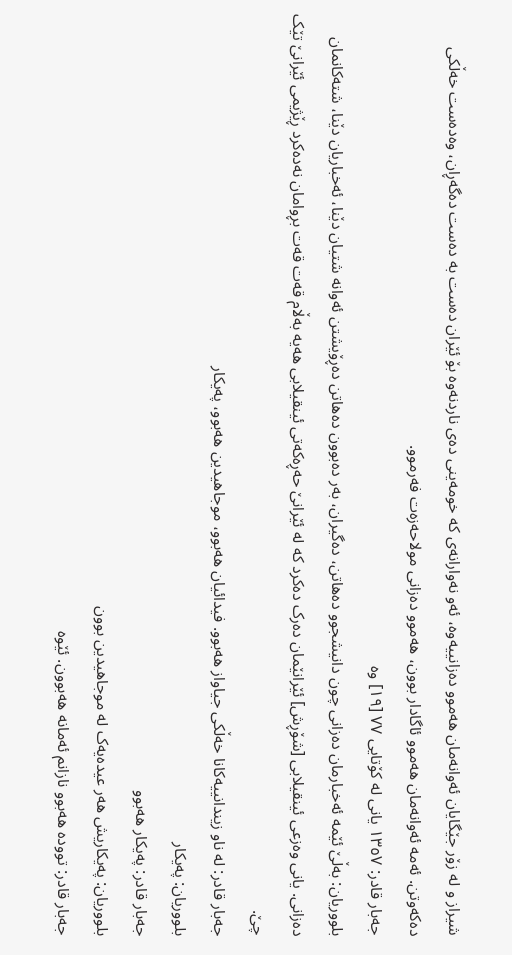شیراز و لە زۆر جێگایان ئەوانەمان هەموو دەزانییەوە، ئەو نەوارانەی کە خومەینی دەی ناردنەوە بۆ ئێران دەست بە دەست دەگەڕان، وەدەست خەڵکی دەکەوتن. ئەمە ئەوانەمان هەموو ئاگادار بوون، هەموو دەزانی مولاحەزەت فەرموو.
جەبار قادر: ١٣٥٧ یانی لە کۆتایی ٧٧ [١٩] وە
بلووریان: بەڵێ ئێمە ئەخبارمان دەزانی چون دانیشجوو دەهاتن، دەگیران، بەر دەبوون دەهاتن دەڕۆیشتن ئەوانە شتیان دێنا، ئەخباریان دێنا، شتەکانمان دەزانی. یانی وەزعی ئینقیلابی [شۆڕش] ئێرانێمان دەرک دەکرد کە لە ئێرانێ حەڕەکەتی ئینقیلابی هەیە بەڵام قەت قەت بڕوامان نەدەکرد ڕێژیمی ئێرانێ تێک چێ.
جەبار قادر: لە ناو زیندانییەکانا خەڵکی جیاواز هەبوو. فیدائیان هەبوو، موجاهیدین هەبوو، پەیکار
بلووریان: پەیکار
جەبار قادر: پەیکار هەبوو
بلووریان: پەیکاریش هەر عیدەیەک لە موجاهیدین بوون
جەبار قادر: توودە هەبوو نازانم ئەمانە هەبوون. ئێوە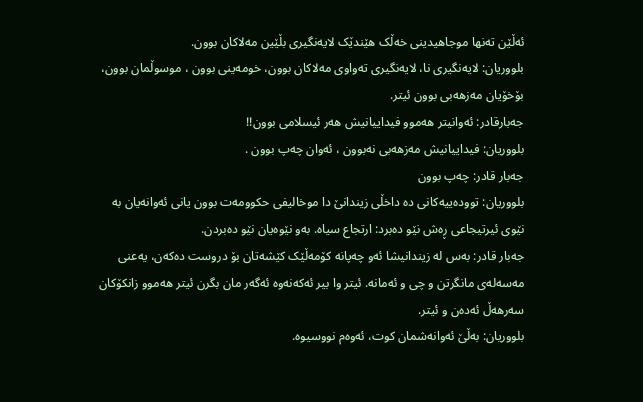ئەڵێن تەنها موجاهیدینی خەڵک هێندێک لایەنگیری بڵێین مەلاکان بوون.
بلووریان: لایەنگیری نا، لایەنگیری تەواوی مەلاکان بوون، خومەینی بوون ، موسوڵمان بوون، بۆخۆیان مەزهەبی بوون ئیتر.
جەبارقادر: ئەوانیتر هەموو فیداییانیش هەر ئیسلامی بوون!!
بلووریان: فیداییانیش مەزهەبی نەبوون ، ئەوان چەپ بوون .
جەبار قادر: چەپ بوون
بلووریان: توودەییەکانی دە داخڵی زیندانێ دا موخالیفی حکوومەت بوون یانی ئەوانەیان بە نێوی ئیرتیجاعی ڕەش نێو دەبرد: ارتجاع سیاە. بەو نێوەیان نێو دەبردن.
جەبار قادر: بەس لە زیندانیشا ئەو چەپانە کۆمەڵێک کێشەتان بۆ دروست دەکەن، یەعنی مەسەلەی مانگرتن و چی و ئەمانە. ئیتر وا بیر ئەکەنەوە ئەگەر مان بگرن ئیتر هەموو زانکۆکان سەرهەڵ ئەدەن و ئیتر.
بلووریان: بەڵێ ئەوانەشمان کوت، ئەوەم نووسیوە.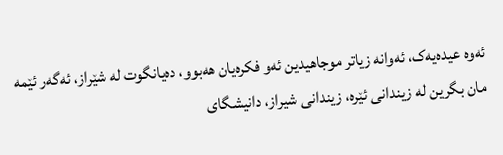ئەوە عیدەیەک، ئەوانە زیاتر موجاهیدین ئەو فکرەیان هەبوو، دەیانگوت لە شێراز، ئەگەر ئێمە مان بگرین لە زیندانی ئێرە، زیندانی شیراز، دانیشگای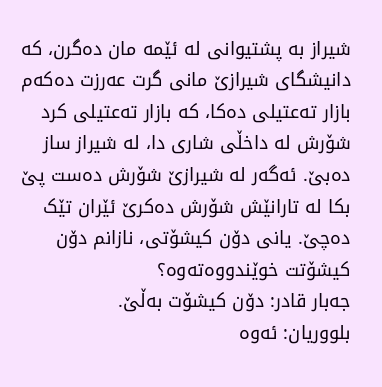شیراز بە پشتیوانی لە ئێمە مان دەگرن، کە دانیشگای شیرازێ مانی گرت عەرزت دەکەم بازار تەعتیلی دەکا، کە بازار تەعتیلی کرد شۆرش لە داخڵی شاری دا، لە شیراز ساز دەبێ. ئەگەر لە شیرازێ شۆرش دەست پێ بکا لە تارانێش شۆرش دەکرێ ئێران تێک دەچێ. یانی دۆن کیشۆتی، نازانم دۆن کیشۆتت خوێندووەتەوە؟
جەبار قادر: دۆن کیشۆت بەڵێ.
بلووریان: ئەوە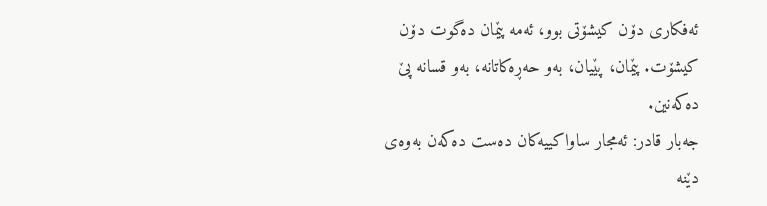ئەفکاری دۆن کیشۆتی بوو، ئەمە پێمان دەگوت دۆن کیشۆت. پێمان، پێیان، بەو حەڕەکاتانە، بەو قسانە پێ دەکەنین.
جەبار قادر: ئەمجار ساواکییەکان دەست دەکەن بەوەی دێنە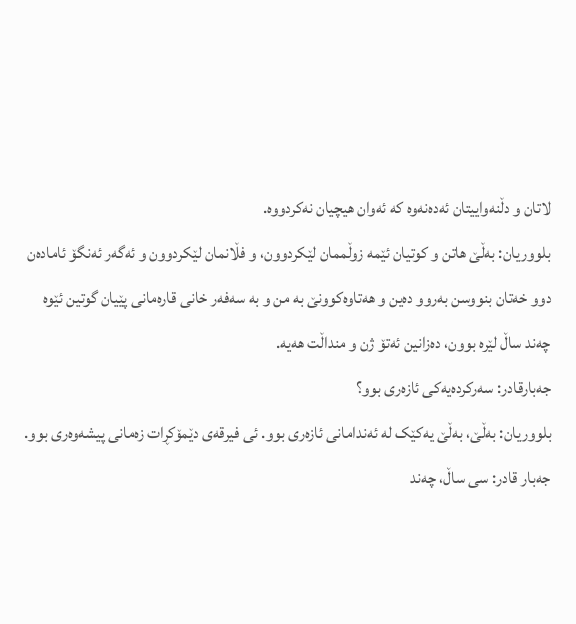لاتان و دڵنەواییتان ئەدەنەوە کە ئەوان هیچیان نەکردووە.
بلووریان: بەڵێ هاتن و کوتیان ئێمە زوڵممان لێکردوون، و فڵانمان لێکردوون و ئەگەر ئەنگۆ ئامادەن دوو خەتان بنووسن بەروو دەین و هەتاوەکوونێ بە من و بە سەفەر خانی قارەمانی پێیان گوتین ئێوە چەند ساڵ لێرە بوون، دەزانین ئەتۆ ژن و منداڵت هەیە.
جەبارقادر: سەرکردەیەکی ئازەری بوو؟
بلووریان: بەڵێ، بەڵێ یەکێک لە ئەندامانی ئازەری بوو. ئی فیرقەی دێمۆکڕات زەمانی پیشەوەری بوو.
جەبار قادر: سی ساڵ، چەند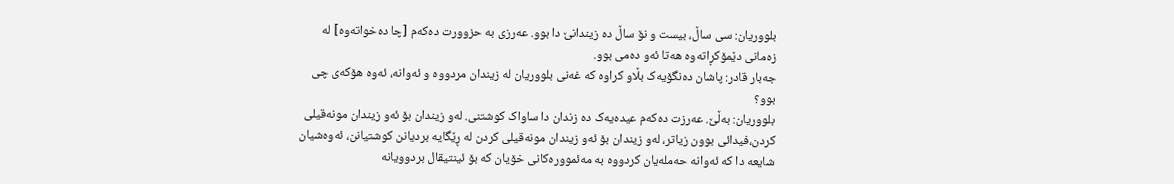بلووریان: سی ساڵ، بیست و نۆ ساڵ دە زیندانێ دا بوو. عەرزی بە حزوورت دەکەم [چا دەخواتەوە] لە زەمانی دێمۆکڕاتەوە هەتا ئەو دەمی بوو.
جەبار قادر: پاشان دەنگۆیەک بڵاو کراوە کە غەنی بلووریان لە زیندان مردووە و ئەوانە، ئەوە هۆکەی چی بوو؟
بلووریان: بەڵێ. عەرزت دەکەم عیدەیەک دە زندان دا ساواک کوشتنی. لەو زیندان بۆ ئەو زیندان مونەقیلی کردن،فیدائی بوون زیاتر، لەو زیندان بۆ ئەو زیندان مونەقیلی کردن لە ڕێگایە بردیانن کوشتیانن، ئەوەشیان شایعە دا کە ئەوانە حەملەیان کردووە بە مەئموورەکانی خۆیان کە بۆ ئینتیقال بردوویانە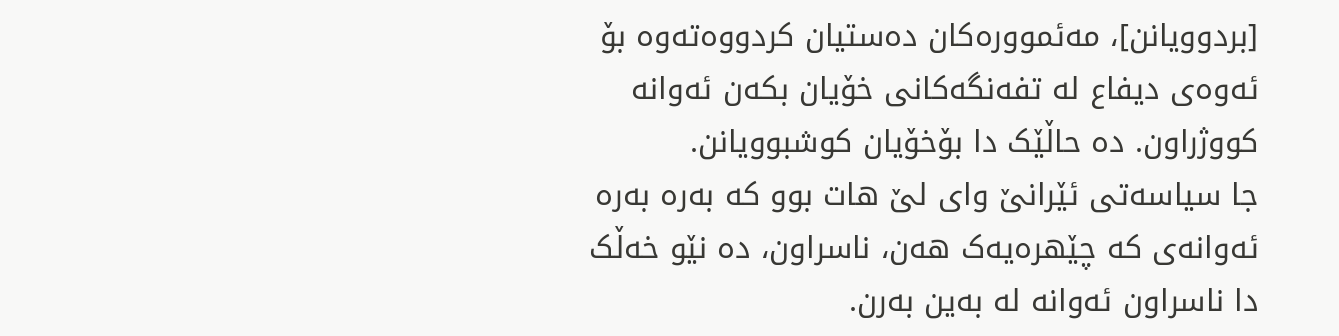[بردوویانن]، مەئموورەکان دەستیان کردووەتەوە بۆ ئەوەی دیفاع لە تفەنگەکانی خۆیان بکەن ئەوانە کووژراون. دە حاڵێک دا بۆخۆیان کوشبوویانن.
جا سیاسەتی ئێرانێ وای لێ هات بوو کە بەرە بەرە ئەوانەی کە چێهرەیەک هەن، ناسراون، دە نێو خەڵک دا ناسراون ئەوانە لە بەین بەرن.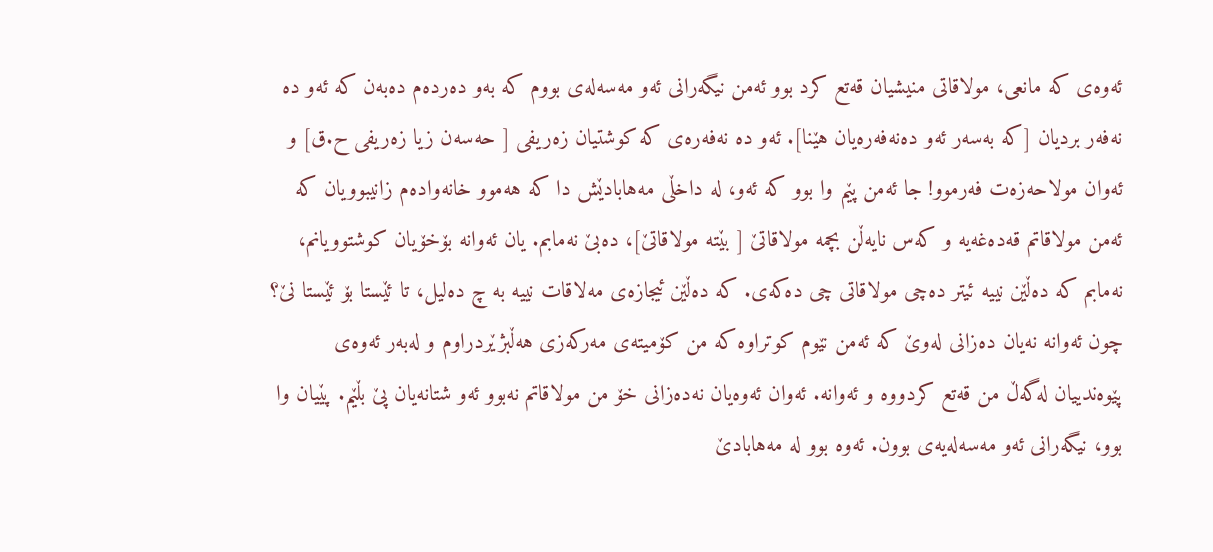ئەوەی کە مانعی، مولاقاتی منیشیان قەتع کرد بوو ئەمن نیگەرانی ئەو مەسەلەی بووم کە بەو دەردەم دەبەن کە ئەو دە نەفەر بردیان [کە بەسەر ئەو دەنەفەرەیان هێنا]. ئەو دە نەفەرەی کە کوشتیان زەریفی [ حەسەن زیا زەریفی ح.ق] و ئەوان مولاحەزەت فەرموو! جا ئەمن پێم وا بوو کە ئەو، لە داخڵی مەهابادێش دا کە هەموو خانەوادەم زانیبوویان کە ئەمن مولاقاتم قەدەغەیە و کەس نایەڵن بچمە مولاقاتێ [ بێتە مولاقاتێ]، دەبێ نەمابم. یان ئەوانە بۆخۆیان کوشتوویانم، نەمابم کە دەڵێن نییە ئیتر دەچی مولاقاتی چی دەکەی. کە دەڵێن ئیجازەی مەلاقات نییە بە چ دەلیل، تا ئێستا بۆ ئێستا نێ؟ چون ئەوانە نەیان دەزانی لەوێ کە ئەمن نێوم کوتراوە کە من کۆمیتەی مەرکەزی هەڵبژێردراوم و لەبەر ئەوەی پێوەندییان لەگەڵ من قەتع کردووە و ئەوانە. ئەوان ئەوەیان نەدەزانی خۆ من مولاقاتم نەبوو ئەو شتانەیان پێ بڵێم. پێیان وا بوو، نیگەرانی ئەو مەسەلەیەی بوون. ئەوە بوو لە مەهابادێ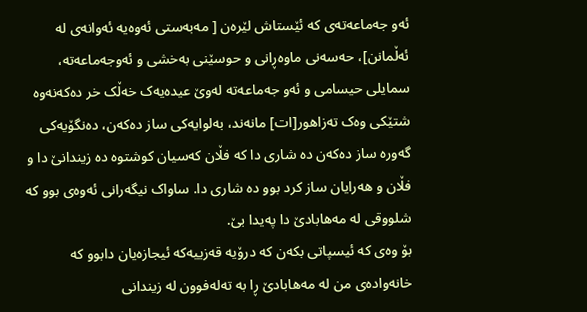ئەو جەماعەتەی کە ئێستاش لێرەن [ مەبەستی ئەوەیە ئەوانەی لە ئەڵمانن]، حەسەنی ماوەڕانی و حوسێنی بەخشی و ئەوجەماعەتە، سمایلی حیسامی و ئەو جەماعەتە لەوێ عیدەیەک خەڵک خر دەکەنەوە شتێکی وەک تەزاهور[ات] مانەند، بەلوایەکی ساز دەکەن، دەنگۆیەکی گەورە ساز دەکەن دە شاری دا کە فڵان کەسیان کوشتوە دە زیندانێ دا و فڵان و هەرایان ساز کرد بوو دە شاری دا. ساواک نیگەرانی ئەوەی بوو کە شلووقی لە مەهابادێ دا پەیدا بێ.
بۆ وەی کە ئیسپاتی بکەن کە درۆیە قەزییەکە ئیجازەیان دابوو کە خانەوادەی من لە مەهابادێ ڕا بە تەلەفوون لە زیندانی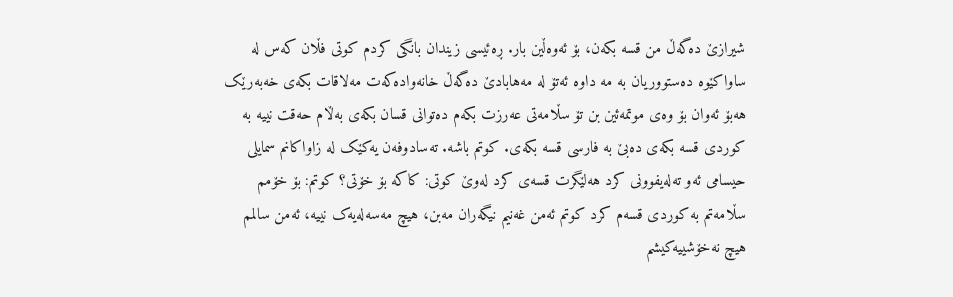شیرازێ دەگەڵ من قسە بکەن، بۆ ئەوەڵین بار. ڕەئیسی زیندان بانگی کردم کوتی فڵان کەس لە ساواکێوە دەستووریان بە مە داوە ئەتۆ لە مەهابادێ دەگەڵ خانەوادەکەت مەلاقات بکەی خەبەرێک هەبۆ ئەوان بۆ وەی موتمەئین بن تۆ سڵامەتی عەرزت بکەم دەتوانی قسان بکەی بەڵام حەقت نییە بە کوردی قسە بکەی دەبێ بە فارسی قسە بکەی. کوتم باشە. تەسادوفەن یەکێک لە زاواکانم سمایلی حیسامی ئەو تەلەیفوونی کرد هەلێگرت قسەی کرد لەوێ کوتی: کاکە بۆ خۆتی؟ کوتم: بۆ خۆمم سڵامەتم بە کوردی قسەم کرد کوتم ئەمن غەنیم نیگەران مەبن، هیچ مەسەلەیەک نییە، ئەمن سالمم هیچ نەخۆشییەکیشم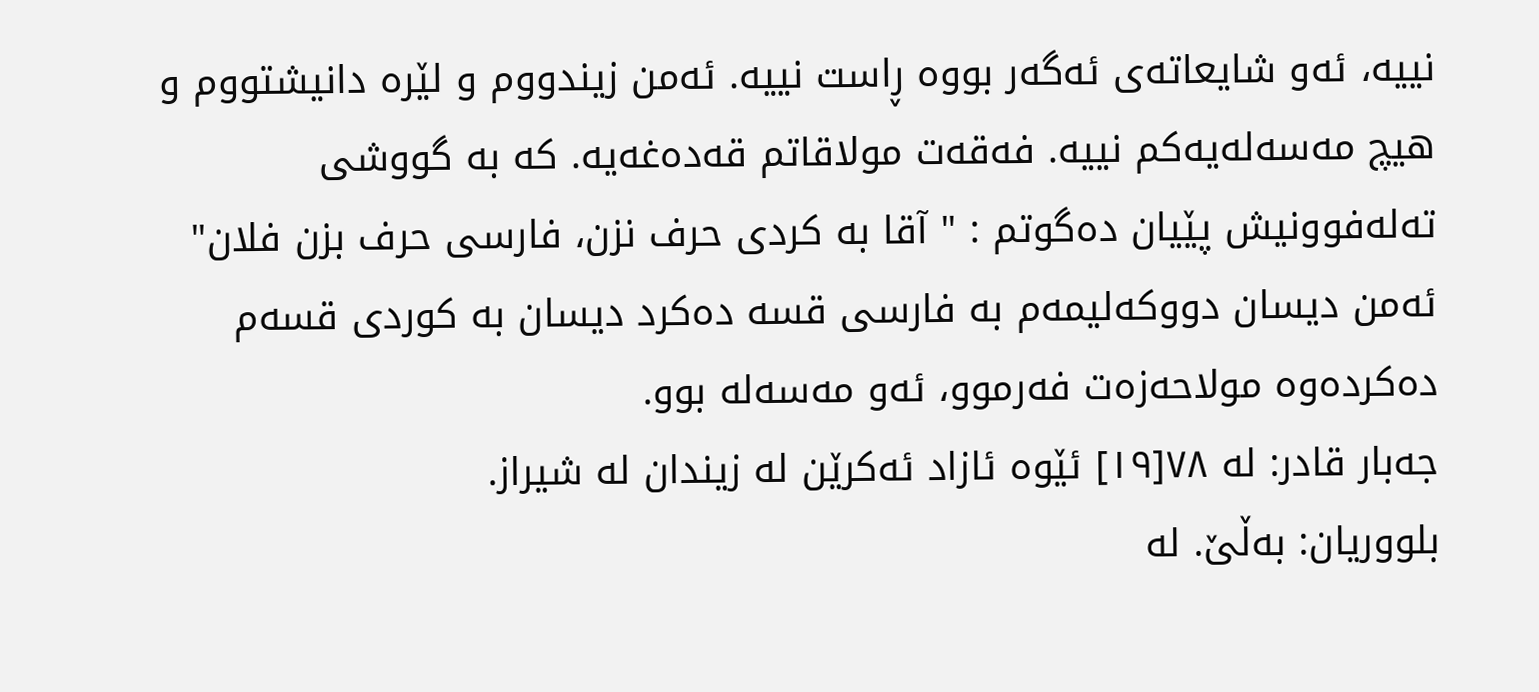نییە، ئەو شایعاتەی ئەگەر بووە ڕاست نییە. ئەمن زیندووم و لێرە دانیشتووم و هیچ مەسەلەیەکم نییە. فەقەت مولاقاتم قەدەغەیە. کە بە گووشی تەلەفوونیش پێیان دەگوتم : " آقا بە کردی حرف نزن، فارسی حرف بزن فلان" ئەمن دیسان دووکەلیمەم بە فارسی قسە دەکرد دیسان بە کوردی قسەم دەکردەوە مولاحەزەت فەرموو، ئەو مەسەلە بوو.
جەبار قادر: لە ٧٨[١٩] ئێوە ئازاد ئەکرێن لە زیندان لە شیراز.
بلووریان: بەڵێ. لە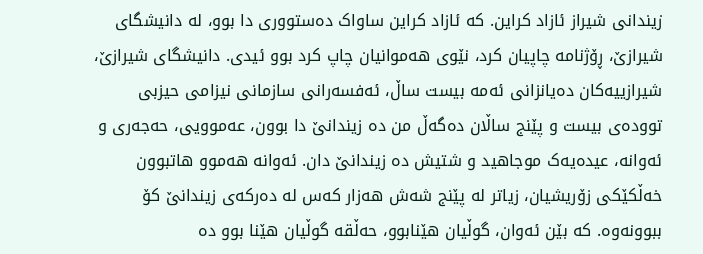زیندانی شیراز ئازاد کراین. کە ئازاد کراین ساواک دەستووری دا بوو، لە دانیشگای شیرازێ، ڕۆژنامە چاپیان کرد، نێوی هەموانیان چاپ کرد بوو ئیدی. دانیشگای شیرازێ، شیرازییەکان دەیانزانی ئەمە بیست ساڵ، ئەفسەرانی سازمانی نیزامی حیزبی توودەی بیست و پێنج ساڵان دەگەڵ من دە زیندانێ دا بوون، عەموویی، حەجەری و ئەوانە، عیدەیەک موجاهید و شتیش دە زیندانێ دان. ئەوانە هەموو هاتبوون خەڵکێکی زۆریشیان، زیاتر لە پێنج شەش هەزار کەس لە دەرکەی زیندانێ کۆ ببوونەوە. کە بێن ئەوان، گوڵیان هێنابوو، حەڵقە گوڵیان هێنا بوو دە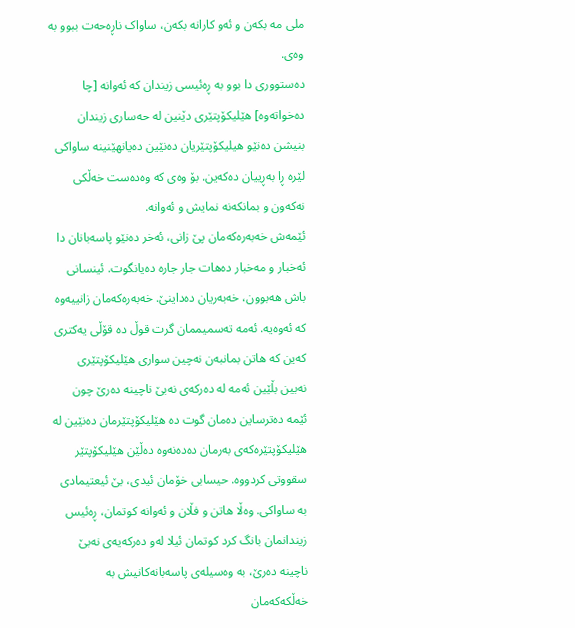ملی مە بکەن و ئەو کارانە بکەن، ساواک ناڕەحەت ببوو بە وەی.
دەستووری دا بوو بە ڕەئیسی زیندان کە ئەوانە [چا دەخواتەوە] هێلیکۆپتێری دێنین لە حەساری زیندان بنیشن دەنێو هیلیکۆپتێریان دەنێین دەیانهێنینە ساواکی لێرە ڕا بەڕییان دەکەین. بۆ وەی کە وەدەست خەڵکی نەکەون و بمانکەنە نمایش و ئەوانە.
ئێمەش خەبەرەکەمان پێ زانی، ئەخر دەنێو پاسەبانان دا ئەخبار و مەخبار دەهات جار جارە دەیانگوت. ئینسانی باش هەبوون، خەبەریان دەداینێ. خەبەرەکەمان زانییەوە کە ئەوەیە. ئەمە تەسمیممان گرت قوڵ دە قۆڵی یەکتری کەین کە هاتن بمانبەن نەچین سواری هێلیکۆپتێری نەبین بڵێین ئەمە لە دەرکەی نەبێ ناچینە دەرێ چون ئێمە دەترساین دەمان گوت دە هێلیکۆپتێرمان دەنێین لە هێلیکۆپتێرەکەی بەرمان دەدەنەوە دەڵێن هێلیکۆپتێر سقووتی کردووە. حیسابی خۆمان ئیدی، بێ ئیعتیمادی بە ساواکی. وەڵا هاتن و فڵان و ئەوانە کوتمان، ڕەئیس زیندانمان بانگ کرد کوتمان ئیلا لەو دەرکەیەی نەبێ ناچینە دەرێ، بە وەسیلەی پاسەبانەکانیش بە خەڵکەکەمان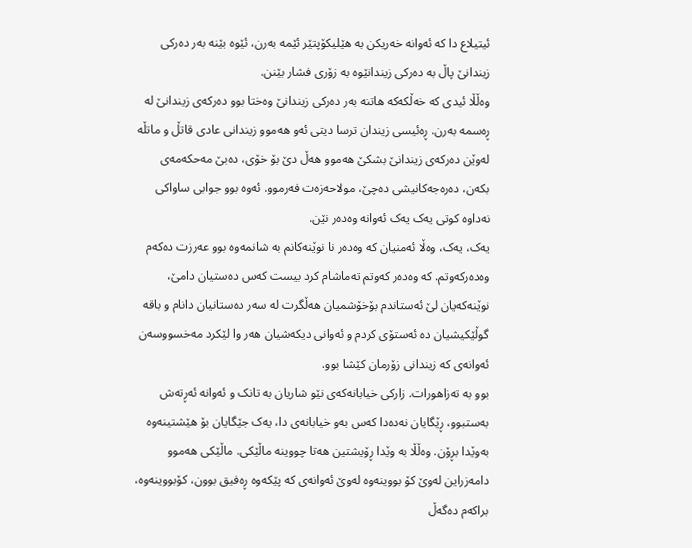ئیتیلاع دا کە ئەوانە خەریکن بە هێلیکۆپتێر ئێمە بەرن، ئێوە بێنە بەر دەرکی زیندانێ پاڵ بە دەرکی زیندانێوە بە زۆری فشار بێنن.
وەڵڵا ئیدی کە خەڵکەکە هاتنە بەر دەرکی زیندانێ وەختا بوو دەرکەی زیندانێ لە ڕەسمە بەرن. ڕەئیسی زیندان ترسا دیتی ئەو هەموو زیندانی عادی قاتڵ و ماتڵە لەوێن دەرکەی زیندانێ بشکێ هەموو هەڵ دێ بۆ خۆی، دەبێ مەحکەمەی بکەن، دەرەجەکانیشی دەچێ، مولاحەزەت فەرموو. ئەوە بوو جوابی ساواکی نەداوە کوتی یەک یەک ئەوانە وەدەر نێن.
یەک، یەک، وەڵا ئەمنیان کە وەدەر نا نوێنەکانم بە شانمەوە بوو عەرزت دەکەم وەدەرکەوتم. کە وەدەر کەوتم تەماشام کرد بیست کەس دەستیان دامێ، نوێنەکەیان لێ ئەستاندم بۆخۆشمیان هەڵگرت لە سەر دەستانیان دانام و باقە گوڵێکیشیان دە ئەستۆی کردم و ئەوانی دیکەشیان هەر وا لێکرد مەخسووسەن ئەوانەی کە زیندانی زۆرمان کێشا بوو.
بوو بە تەزاهورات. زارکی خیابانەکەی نێو شاریان بە تانک و ئەوانە ئەڕتەش بەستبوو، ڕێگایان نەدەدا کەس بەو خیابانەی دا، یەک جێگایان بۆ هێشتینەوە بەوێدا بڕۆن. وەڵڵا بە وێدا ڕۆیشتین هەتا چووینە ماڵێکی. ماڵێکی هەموو دامەزراین لەوێ کۆ بووینەوە لەوێ ئەوانەی کە پێکەوە ڕەفیق بوون، کۆبووینەوە، براکەم دەگەڵ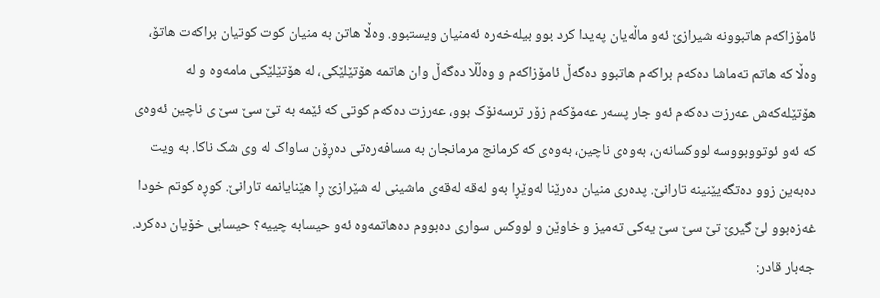ئامۆزاکەم هاتبوونە شیرازێ ئەو ماڵەیان پەیدا کرد بوو بیلەخەرە ئەمنیان ویستبوو. وەڵا هاتن بە منیان کوت کوتیان براکەت هاتۆ، وەڵا کە هاتم تەماشا دەکەم براکەم هاتبوو دەگەڵ ئامۆزاکەم و وەڵڵا دەگەڵ وان هاتمە هۆتێلێکی، لە هۆتێلێکی مامەوە و لە هۆتێلەکەش عەرزت دەکەم ئەو جار پسەر عەمۆکەم زۆر ترسەنۆک بوو، عەرزت دەکەم کوتی کە ئێمە بە تێ سێ سێ ی ناچین ئەوەی کە ئەو ئوتووبووسە لووکسانەن، بەوەی ناچین، بەوەی کە کرمانج مرمانجان بە مسافەرەتی دەڕۆن ساواک لە وی شک ناکا. بە ویت دەبەین زوو دەتگەیێنینە تارانێ. پدەری منیان دەرێنا لەوێڕا بەو لەقە لەقەی ماشینی لە شێرازێ ڕا هێنایانمە تارانێ. کوڕە کوتم خودا غەزەبوو لێ گیرێ تێ سێ سێ یەکی تەمیز و خاوێن و لووکس سواری دەبووم دەهاتمەوە ئەو حیسابە چییە؟ حیسابی خۆیان دەکرد.
جەبار قادر: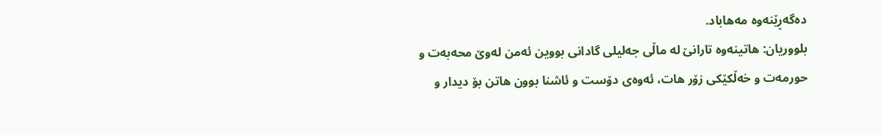دەگەڕێنەوە مەهاباد.
بلووریان: هاتینەوە تارانێ لە ماڵی جەلیلی گادانی بووین ئەمن لەوێ محەبەت و حورمەت و خەڵکێکی زۆر هات، ئەوەی دۆست و ئاشنا بوون هاتن بۆ دیدار و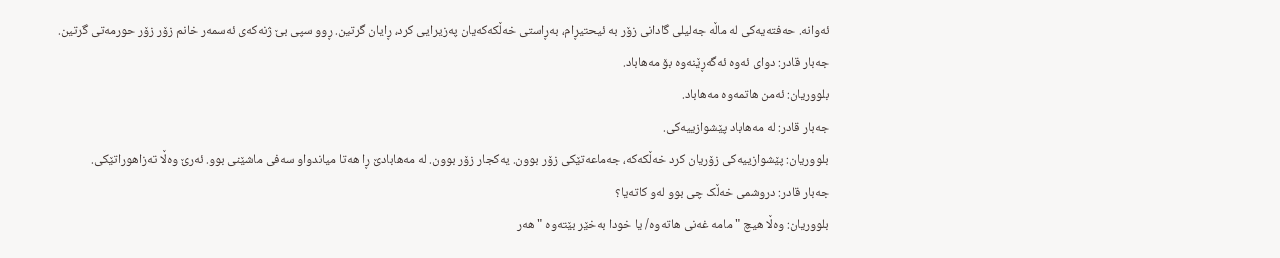ئەوانە. حەفتەیەکی لە ماڵە جەلیلی گادانی زۆر بە ئیحتیڕام، بەڕاستی خەڵکەکەیان پەزیرایی کرد، ڕایان گرتین. ڕوو سپی بێ ژنەکەی ئەسمەر خانم زۆر زۆر حورمەتی گرتین.
جەبار قادر: دوای ئەوە ئەگەڕێنەوە بۆ مەهاباد.
بلووریان: ئەمن هاتمەوە مەهاباد.
جەبار قادر: لە مەهاباد پێشوازییەکی.
بلووریان: پێشوازییەکی زۆریان کرد خەڵکەکە، جەماعەتێکی زۆر بوون. یەکجار زۆر بوون. لە مەهابادێ ڕا هەتا میاندواو سەفی ماشێنی بوو. ئەرێ وەڵا تەزاهوراتێکی.
جەبار قادر: دروشمی خەڵک چی بوو لەو کاتەیا؟
بلووریان: وەڵا هیچ " مامە غەنی هاتەوە/ یا خودا بەخێر بێتەوە " هەر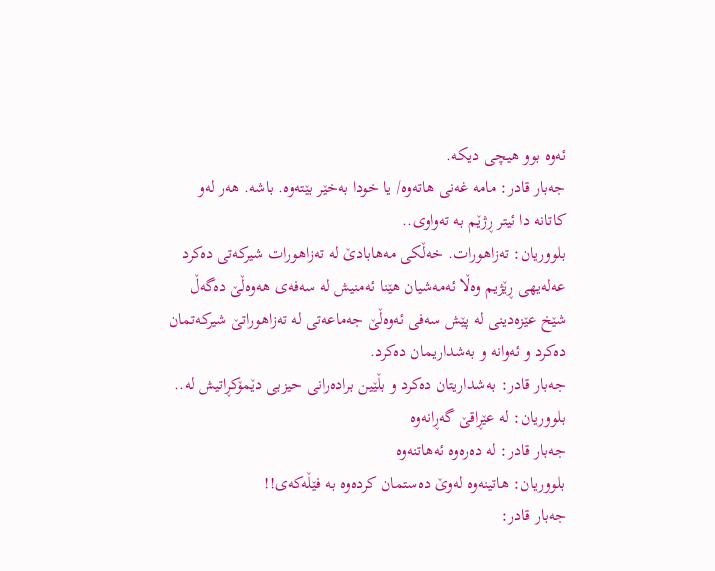ئەوە بوو هیچی دیکە.
جەبار قادر: مامە غەنی هاتەوە/ یا خودا بەخێر بێتەوە. باشە. هەر لەو کاتانە دا ئیتر ڕژێم بە تەواوی..
بلووریان: تەزاهورات. خەڵکی مەهابادێ لە تەزاهورات شیرکەتی دەکرد عەلەیهی ڕێژیم وەڵا ئەمەشیان هێنا ئەمنیش لە سەفەی هەوەڵێ دەگەڵ شێخ عێزەدینی لە پێش سەفی ئەوەڵێ جەماعەتی لە تەزاهوراتێ شیرکەتمان دەکرد و ئەوانە و بەشداریمان دەکرد.
جەبار قادر: بەشداریتان دەکرد و بڵێین برادەرانی حیزبی دێمۆکڕاتیش لە..
بلووریان: لە عێڕاقێ گەڕانەوە
جەبار قادر: لە دەرەوە ئەهاتنەوە
بلووریان: هاتینەوە لەوێ دەستمان کردەوە بە فێڵەکەی!!
جەبار قادر: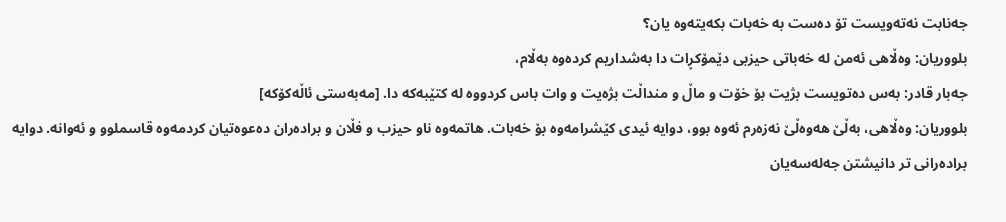جەنابت نەتەویست تۆ دەست بە خەبات بکەیتەوە یان؟
بلووریان: وەڵاهی ئەمن لە خەباتی حیزبی دێمۆکڕات دا بەشداریم کردەوە بەڵام،
جەبار قادر: بەس دەتویست بژیت بۆ خۆت و ماڵ و منداڵت بژەیت و وات باس کردووە لە کتێبەکە دا. [مەبەستی ئاڵەکۆکە]
بلووریان: وەڵاهی، بەڵێ هەوەڵێ نەزەرم ئەوە بوو، دوایە ئیدی کێشرامەوە بۆ خەبات. هاتمەوە ناو حیزب و فڵان و برادەران دەعوەتیان کردمەوە قاسملوو و ئەوانە. دوایە برادەرانی تر دانیشتن جەلەسەیان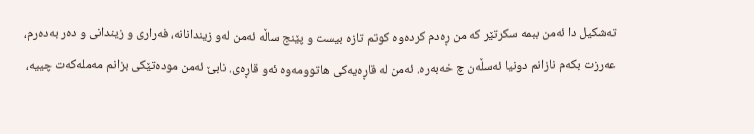تەشکیل دا ئەمن ببمە سکرتێر کە من ڕەدم کردەوە کوتم تازە بیست و پێنج ساڵە ئەمن لەو زیندانانە، فەراری و زیندانی و دەر بەدەرم، عەرزت بکەم نازانم دونیا ئەسڵەن چ خەبەرە. ئەمن لە قاڕەیەکی هاتوومەوە ئەو قاڕەی. نابێ ئەمن مودەتێکی بزانم مەملەکەت چییە،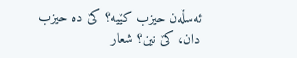ئەسڵەن حیزب کێیە؟ کێ دە حیزب دان، کێ نین؟ شعار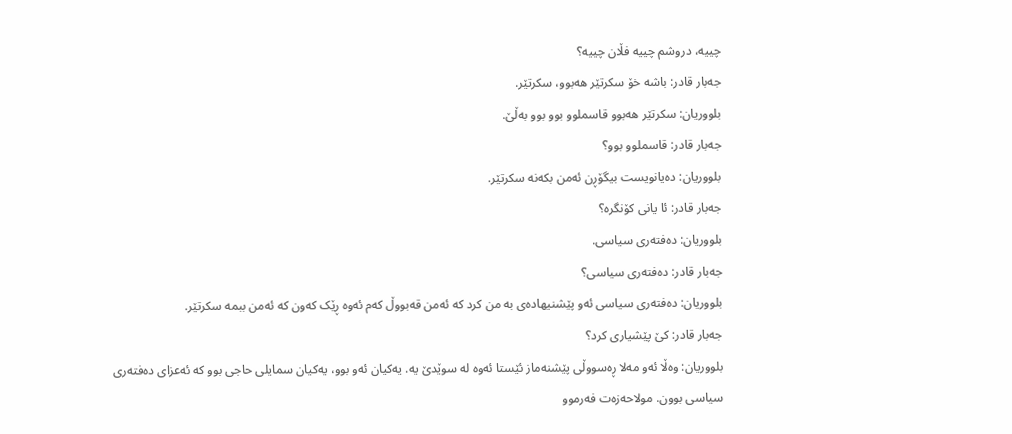چییە، دروشم چییە فڵان چییە؟
جەبار قادر: باشە خۆ سکرتێر هەبوو، سکرتێر.
بلووریان: سکرتێر هەبوو قاسملوو بوو بوو بەڵێ.
جەبار قادر: قاسملوو بوو؟
بلووریان: دەیانویست بیگۆڕن ئەمن بکەنە سکرتێر.
جەبار قادر: ئا یانی کۆنگرە؟
بلووریان: دەفتەری سیاسی.
جەبار قادر: دەفتەری سیاسی؟
بلووریان: دەفتەری سیاسی ئەو پێشنیهادەی بە من کرد کە ئەمن قەبووڵ کەم ئەوە ڕێک کەون کە ئەمن ببمە سکرتێر.
جەبار قادر: کێ پێشیاری کرد؟
بلووریان: وەڵا ئەو مەلا ڕەسووڵی پێشنەماز ئێستا ئەوە لە سوێدێ یە. یەکیان ئەو بوو، یەکیان سمایلی حاجی بوو کە ئەعزای دەفتەری سیاسی بوون. مولاحەزەت فەرموو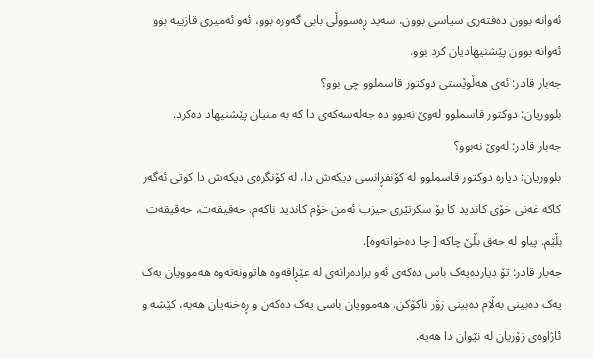ئەوانە بوون دەفتەری سیاسی بوون، سەید ڕەسووڵی بابی گەورە بوو، ئەو ئەمیری قازییە بوو ئەوانە بوون پێشنیهادیان کرد بوو.
جەبار قادر: ئەی هەڵوێستی دوکتور قاسملوو چی بوو؟
بلووریان: دوکتور قاسملوو لەوێ نەبوو دە جەلەسەکەی دا کە بە منیان پێشنیهاد دەکرد.
جەبار قادر: لەوێ نەبوو؟
بلووریان: دیارە دوکتور قاسملوو لە کۆنفڕانسی دیکەش دا، لە کۆنگرەی دیکەش دا کوتی ئەگەر کاکە غەنی خۆی کاندید کا بۆ سکرتێری حیزب ئەمن خۆم کاندید ناکەم. حەقیقەت، حەقیقەت بڵێم. پیاو لە حەق بڵێ چاکە [ چا دەخواتەوە].
جەبار قادر: تۆ دیاردەیەک باس دەکەی ئەو برادەرانەی لە عێڕاقەوە هاتوونەتەوە هەموویان یەک یەک دەبینی بەڵام دەبینی زۆر ناکۆکن. هەموویان باسی یەک دەکەن و ڕەخنەیان هەیە، کێشە و ئاژاوەی زۆریان لە نێوان دا هەیە.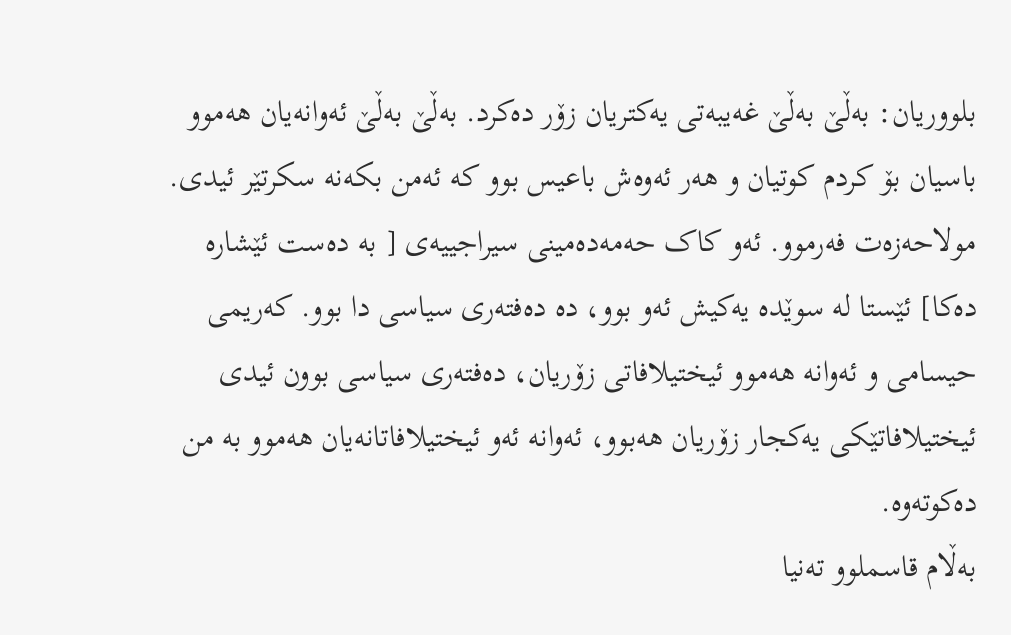بلووریان: بەڵێ بەڵێ غەیبەتی یەکتریان زۆر دەکرد. بەڵێ بەڵێ ئەوانەیان هەموو باسیان بۆ کردم کوتیان و هەر ئەوەش باعیس بوو کە ئەمن بکەنە سکرتێر ئیدی. مولاحەزەت فەرموو. ئەو کاک حەمەدەمینی سیراجییەی [ بە دەست ئێشارە دەکا] ئێستا لە سوێدە یەکیش ئەو بوو، دە دەفتەری سیاسی دا بوو. کەریمی حیسامی و ئەوانە هەموو ئیختیلافاتی زۆریان، دەفتەری سیاسی بوون ئیدی ئیختیلافاتێکی یەکجار زۆریان هەبوو، ئەوانە ئەو ئیختیلافاتانەیان هەموو بە من دەکوتەوە.
بەڵام قاسملوو تەنیا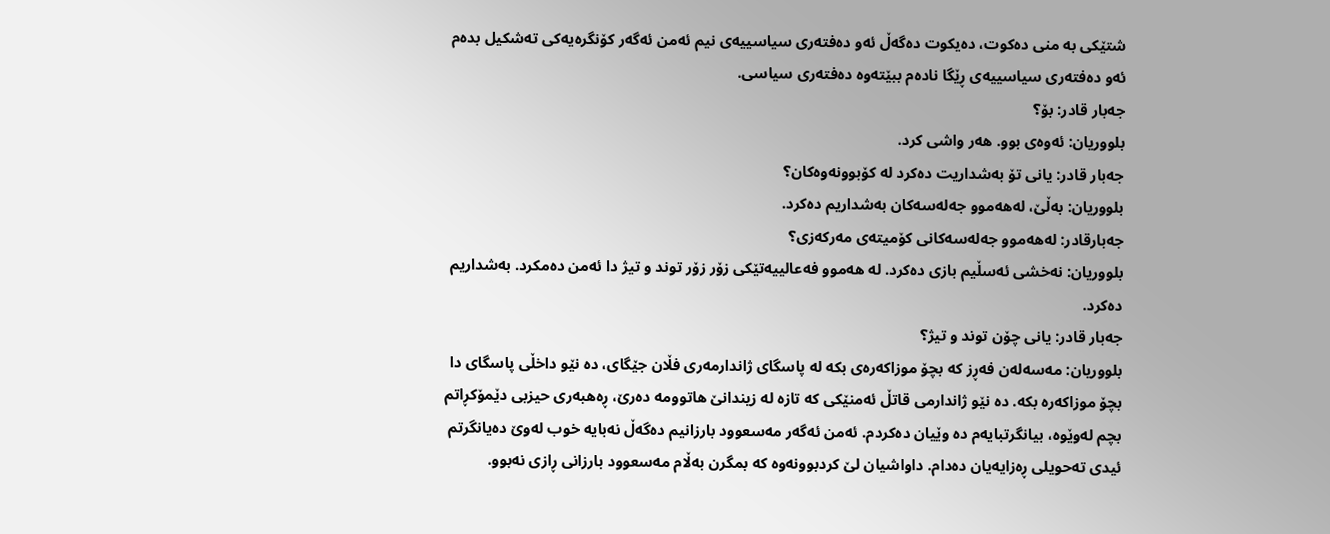شتێکی بە منی دەکوت، دەیکوت دەگەڵ ئەو دەفتەری سیاسییەی نیم ئەمن ئەگەر کۆنگرەیەکی تەشکیل بدەم ئەو دەفتەری سیاسییەی ڕێگا نادەم ببێتەوە دەفتەری سیاسی.
جەبار قادر: بۆ؟
بلووریان: ئەوەی بوو. هەر واشی کرد.
جەبار قادر: یانی تۆ بەشداریت دەکرد لە کۆبوونەوەکان؟
بلووریان: بەڵێ، لەهەموو جەلەسەکان بەشداریم دەکرد.
جەبارقادر: لەهەموو جەلەسەکانی کۆمیتەی مەرکەزی؟
بلووریان: نەخشی ئەسڵیم بازی دەکرد. لە هەموو فەعالییەتێکی زۆر زۆر توند و تیژ دا ئەمن دەمکرد. بەشداریم دەکرد.
جەبار قادر: یانی چۆن توند و تیژ؟
بلووریان: مەسەلەن فەڕز کە بچۆ موزاکەرەی بکە لە پاسگای ژاندارمەری فڵان جێگای، دە نێو داخڵی پاسگای دا بچۆ موزاکەرە بکە. دە نێو ژاندارمی قاتڵ ئەمنێکی کە تازە لە زیندانێ هاتوومە دەرێ، ڕەهبەری حیزبی دێمۆکڕاتم بچم لەوێوە، بیانگرتبایەم دە وێیان دەکردم. ئەمن ئەگەر مەسعوود بارزانیم دەگەڵ نەبایە خوب لەوێ دەیانگرتم ئیدی تەحویلی ڕەزایەیان دەدام. داواشیان لێ کردبوونەوە کە بمگرن بەڵام مەسعوود بارزانی ڕازی نەبوو.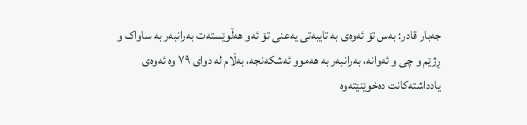جەبار قادر: بەس تۆ ئەوەی بە تایبەتی یەعنی تۆ ئەو هەڵوێستەت بەرانبەر بە ساواک و ڕژێم و چی و ئەوانە، بەرانبەر بە هەموو ئەشکەنجە، بەڵام لە دوای ٧٩ وە ئەوەی یادداشتەکانت دەخوێنێتەوە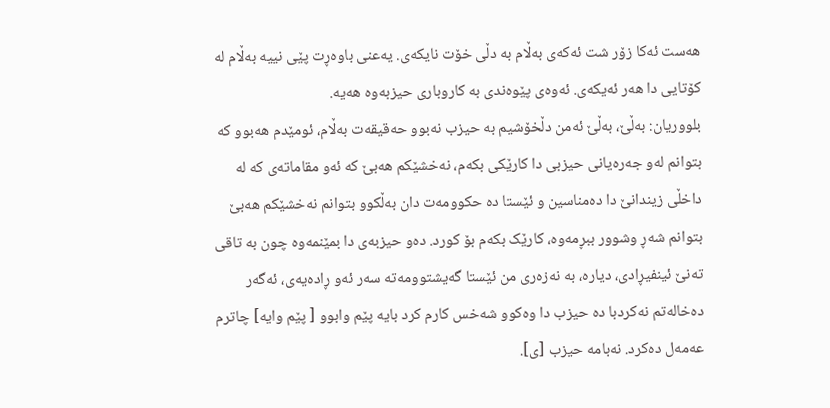هەست ئەکا زۆر شت ئەکەی بەڵام بە دڵی خۆت نایکەی. یەعنی باوەڕت پێی نییە بەڵام لە کۆتایی دا هەر ئەیکەی. ئەوەی پێوەندی بە کاروباری حیزبەوە هەیە.
بلووریان: بەڵێ، بەڵێ ئەمن دڵخۆشیم بە حیزب نەبوو حەقیقەت بەڵام، ئومێدم هەبوو کە بتوانم لەو جەرەیانی حیزبی دا کارێکی بکەم، نەخشێکم هەبێ کە ئەو مقاماتەی کە لە داخڵی زیندانێ دا دەمناسین و ئێستا دە حکوومەت دان بەڵکوو بتوانم نەخشێکم هەبێ بتوانم شەڕ وشوور ببڕمەوە، کارێک بکەم بۆ کورد. دەو حیزبەی دا بمێنمەوە چون بە تاقی تەنێ ئینفیڕادی، دیارە، بە نەزەری من ئێستا گەیشتوومەتە سەر ئەو ڕادەیەی، ئەگەر دەخالەتم نەکردبا دە حیزب دا وەکوو شەخس کارم کرد بایە پێم وابوو [ پێم وایە] چاترم عەمەل دەکرد. نەبامە حیزب [ی].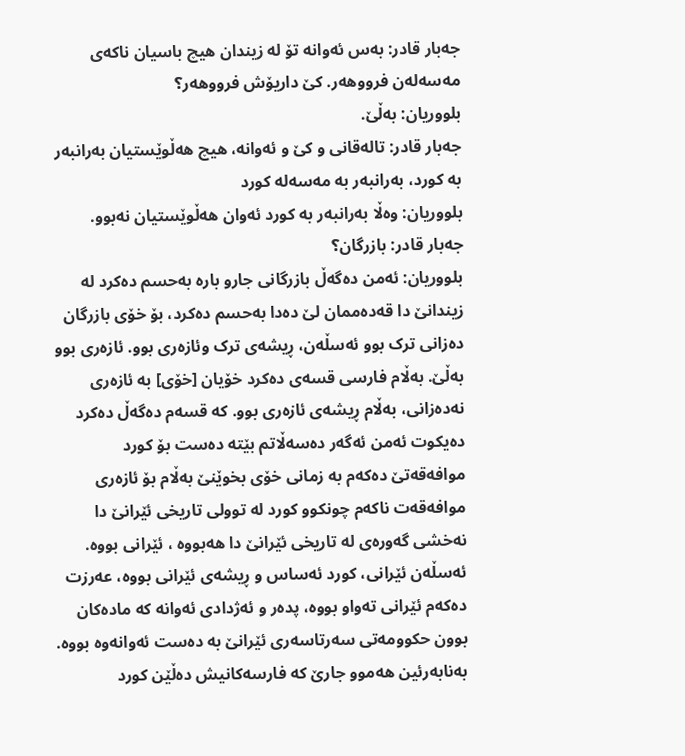جەبار قادر: بەس ئەوانە تۆ لە زیندان هیچ باسیان ناکەی مەسەلەن فرووهەر. کێ داریۆش فرووهەر؟
بلووریان: بەڵێ.
جەبار قادر: تالەقانی و کێ و ئەوانە، هیچ هەڵوێستیان بەرانبەر بە کورد، بەرانبەر بە مەسەلە کورد
بلووریان: وەڵا بەرانبەر بە کورد ئەوان هەڵوێستیان نەبوو.
جەبار قادر: بازرگان؟
بلووریان: ئەمن دەگەڵ بازرگانی جارو بارە بەحسم دەکرد لە زیندانێ دا قەدەممان لێ دەدا بەحسم دەکرد، بۆ خۆی بازرگان دەزانی ترک بوو ئەسڵەن، ڕیشەی ترک وئازەری بوو. ئازەری بوو بەڵێ. بەڵام فارسی قسەی دەکرد خۆیان [خۆی] بە ئازەری نەدەزانی، بەڵام ڕیشەی ئازەری بوو. کە قسەم دەگەڵ دەکرد دەیکوت ئەمن ئەگەر دەسەڵاتم بێتە دەست بۆ کورد موافەقەتێ دەکەم بە زمانی خۆی بخوێنێ بەڵام بۆ ئازەری موافەقەت ناکەم چونکوو کورد لە توولی تاریخی ئێرانێ دا نەخشی گەورەی لە تاریخی ئێرانێ دا هەبووە ، ئێرانی بووە. ئەسڵەن ئێرانی، کورد ئەساس و ڕیشەی ئێرانی بووە، عەرزت دەکەم ئێرانی تەواو بووە، پدەر و ئەژدادی ئەوانە کە مادەکان بوون حکوومەتی سەرتاسەری ئێرانێ بە دەست ئەوانەوە بووە. بەنابەرئین هەموو جارێ کە فارسەکانیش دەڵێن کورد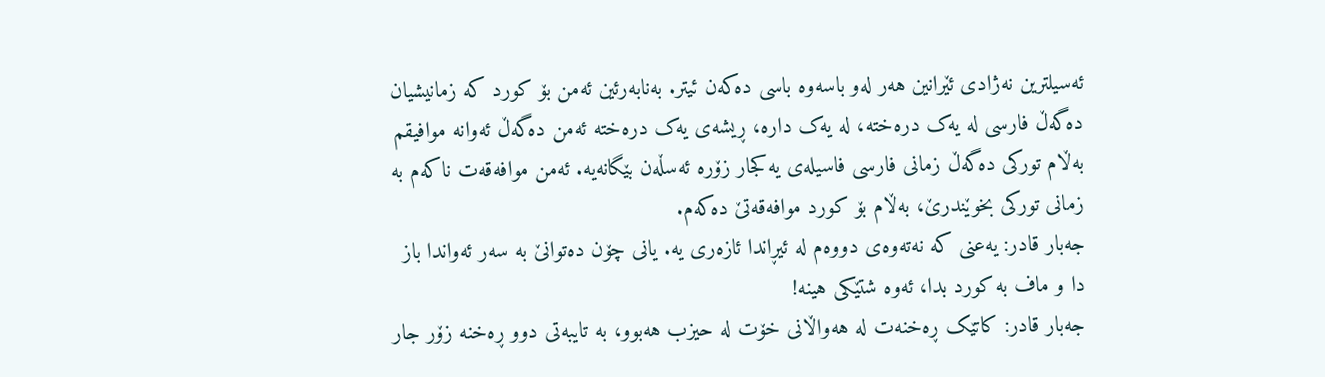ئەسیلترین نەژادی ئێرانین هەر لەو باسەوە باسی دەکەن ئیتر. بەنابەرئین ئەمن بۆ کورد کە زمانیشیان دەگەڵ فارسی لە یەک درەختە، لە یەک دارە، ڕیشەی یەک درەختە ئەمن دەگەڵ ئەوانە موافیقم بەڵام تورکی دەگەڵ زمانی فارسی فاسیلەی یەکجار زۆرە ئەسڵەن بێگانەیە. ئەمن موافەقەت ناکەم بە زمانی تورکی بخوێندرێ، بەڵام بۆ کورد موافەقەتێ دەکەم.
جەبار قادر: یەعنی کە نەتەوەی دووەم لە ئیڕاندا ئازەری یە. یانی چۆن دەتوانێ بە سەر ئەواندا باز دا و ماف بە کورد بدا، ئەوە شتێکی هینە!
جەبار قادر: کاتێک ڕەخنەت لە هەواڵانی خۆت لە حیزب هەبوو، بە تایبەتی دوو ڕەخنە زۆر جار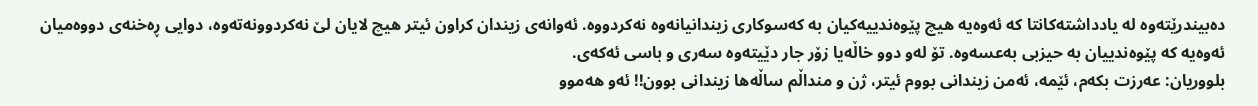دەبیندرێتەوە لە یادداشتەکانتا کە ئەوەیە هیچ پێوەندییەکیان بە کەسوکاری زیندانیانەوە نەکردووە. ئەوانەی زیندان کراون ئیتر هیچ لایان لێ نەکردوونەتەوە، دوایی ڕەخنەی دووەمیان ئەوەیە کە پێوەندییان بە حیزبی بەعسەوە. تۆ لەو دوو خاڵەیا زۆر جار دێیتەوە سەری و باسی ئەکەی.
بلووریان: عەرزت بکەم، ئێمە، ئەمن زیندانی بووم ئیتر، ژن و منداڵم ساڵەها زیندانی بوون!! ئەو هەموو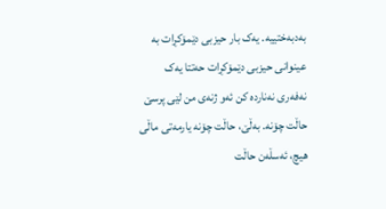بەدبەختییە. یەک بار حیزبی دێمۆکڕات بە عینوانی حیزبی دێمۆکڕات حەتتا یەک نەفەری نەناردە کن ئەو ژنەی من لێی پرسێ حاڵت چۆنە. بەڵێ، حاڵت چۆنە یارمەتی ماڵی هیچ، ئەسڵەن حاڵت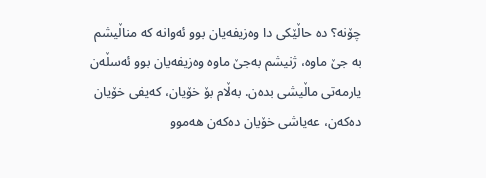چۆنە؟ دە حاڵێکی دا وەزیفەیان بوو ئەوانە کە مناڵیشم بە جێ ماوە، ژنیشم بەجێ ماوە وەزیفەیان بوو ئەسڵەن یارمەتی ماڵیشی بدەن. بەڵام بۆ خۆیان، کەیفی خۆیان دەکەن، عەیاشی خۆیان دەکەن هەموو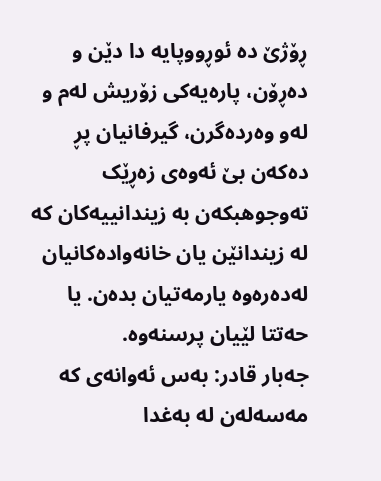ڕۆژێ دە ئوڕووپایە دا دێن و دەڕۆن، پارەیەکی زۆریش لەم و لەو وەردەگرن، گیرفانیان پڕ دەکەن بێ ئەوەی زەڕێک تەوجوهبکەن بە زیندانییەکان کە لە زیندانێن یان خانەوادەکانیان لەدەرەوە یارمەتیان بدەن. یا حەتتا لێیان پرسنەوە.
جەبار قادر: بەس ئەوانەی کە مەسەلەن لە بەغدا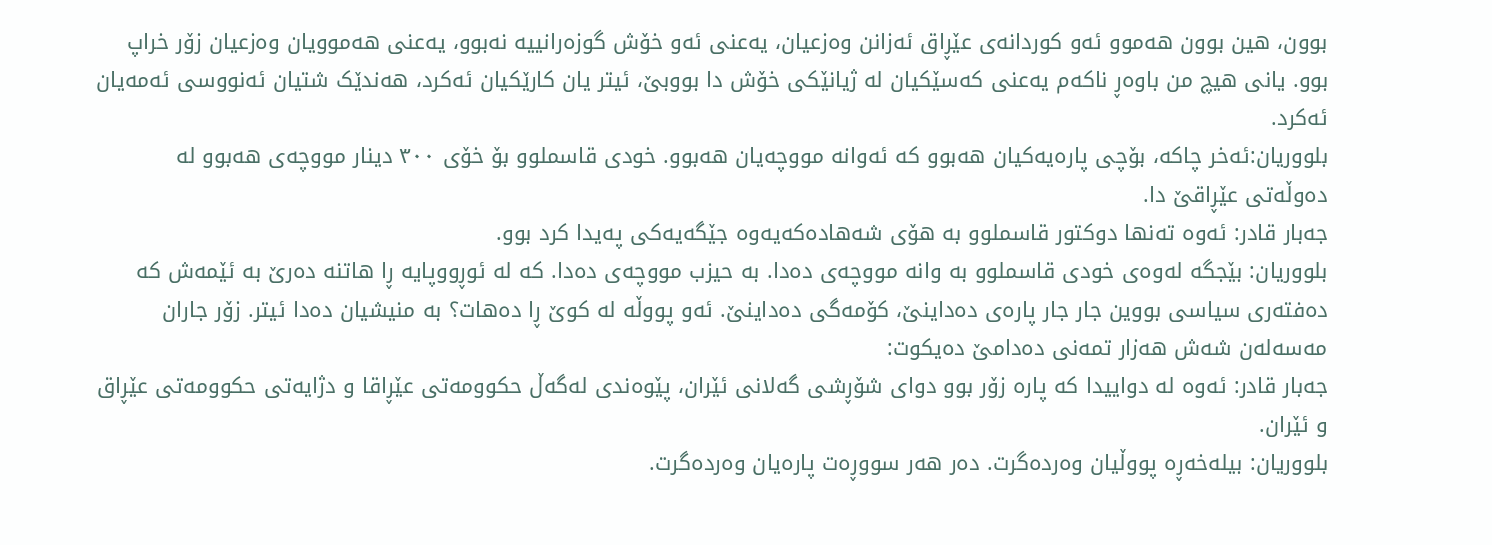بوون، هین بوون هەموو ئەو کوردانەی عێڕاق ئەزانن وەزعیان، یەعنی ئەو خۆش گوزەرانییە نەبوو، یەعنی هەموویان وەزعیان زۆر خراپ بوو. یانی هیچ من باوەڕ ناکەم یەعنی کەسێکیان لە ژیانێکی خۆش دا بووبێ، ئیتر یان کارێکیان ئەکرد، هەندێک شتیان ئەنووسی ئەمەیان ئەکرد.
بلووریان:ئەخر چاکە، بۆچی پارەیەکیان هەبوو کە ئەوانە مووچەیان هەبوو. خودی قاسملوو بۆ خۆی ٣٠٠ دینار مووچەی هەبوو لە دەوڵەتی عێڕاقێ دا.
جەبار قادر: ئەوە تەنها دوکتور قاسملوو بە هۆی شەهادەکەیەوە جێگەیەکی پەیدا کرد بوو.
بلووریان: بێجگە لەوەی خودی قاسملوو بە وانە مووچەی دەدا. بە حیزب مووچەی دەدا. کە لە ئوڕووپایە ڕا هاتنە دەرێ بە ئێمەش کە دەفتەری سیاسی بووین جار جار پارەی دەداینێ، کۆمەگی دەداینێ. ئەو پووڵە لە کوێ ڕا دەهات؟ بە منیشیان دەدا ئیتر. زۆر جاران مەسەلەن شەش هەزار تمەنی دەدامێ دەیکوت:
جەبار قادر: ئەوە لە دواییدا کە پارە زۆر بوو دوای شۆڕشی گەلانی ئێران، پێوەندی لەگەڵ حکوومەتی عێڕاقا و دژایەتی حکوومەتی عێڕاق و ئێران.
بلووریان: بیلەخەڕە پووڵیان وەردەگرت. دەر هەر سووڕەت پارەیان وەردەگرت.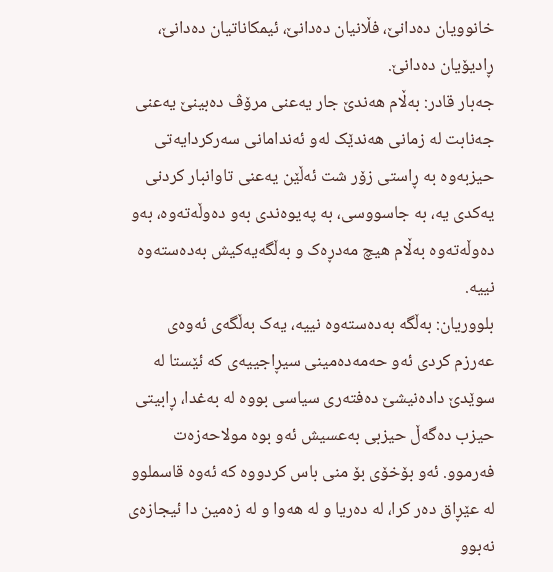خانوویان دەدانێ، فڵانیان دەدانێ، ئیمکاناتیان دەدانێ، ڕادیۆیان دەدانێ.
جەبار قادر: بەڵام هەندێ جار یەعنی مرۆڤ دەبینێ یەعنی جەنابت لە زمانی هەندێک لەو ئەندامانی سەرکردایەتی حیزبەوە بە ڕاستی زۆر شت ئەڵێن یەعنی تاوانبار کردنی یەکدی یە، بە جاسووسی، بە پەیوەندی بەو دەوڵەتەوە، بەو دەوڵەتەوە بەڵام هیچ مەدڕەک و بەڵگەیەکیش بەدەستەوە نییە.
بلووریان: بەڵگە بەدەستەوە نییە، یەک بەڵگەی ئەوەی عەرزم کردی ئەو حەمەدەمینی سیڕاجییەی کە ئێستا لە سوێدێ دادەنیشێ دەفتەری سیاسی بووە لە بەغدا، ڕابیتی حیزب دەگەڵ حیزبی بەعسیش ئەو بوە مولاحەزەت فەرموو. ئەو بۆخۆی بۆ منی باس کردووە کە ئەوە قاسملوو لە عێڕاق دەر کرا، لە دەریا و لە هەوا و لە زەمین دا ئیجازەی نەبوو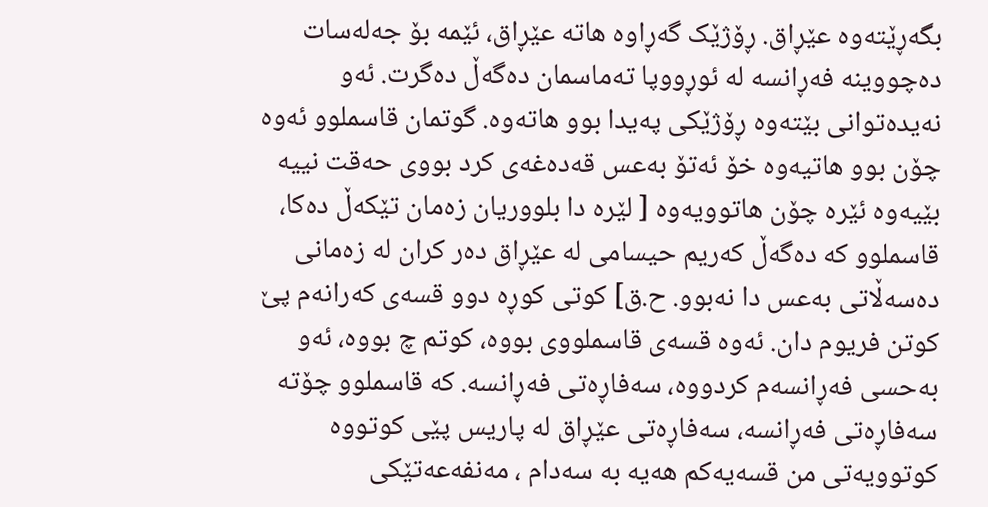بگەڕێتەوە عێڕاق. ڕۆژێک گەڕاوە هاتە عێڕاق، ئێمە بۆ جەلەسات دەچووینە فەڕانسە لە ئوڕووپا تەماسمان دەگەڵ دەگرت. ئەو نەیدەتوانی بێتەوە ڕۆژێکی پەیدا بوو هاتەوە. گوتمان قاسملوو ئەوە چۆن بوو هاتیەوە خۆ ئەتۆ بەعس قەدەغەی کرد بووی حەقت نییە بێیەوە ئێرە چۆن هاتوویەوە [ لێرە دا بلووریان زەمان تێکەڵ دەکا، قاسملوو کە دەگەڵ کەریم حیسامی لە عێڕاق دەر کران لە زەمانی دەسەڵاتی بەعس دا نەبوو. ح.ق] کوتی کوڕە دوو قسەی کەرانەم پێ کوتن فریوم دان. ئەوە قسەی قاسملووی بووە، کوتم چ بووە، ئەو بەحسی فەڕانسەم کردووە، سەفاڕەتی فەڕانسە. کە قاسملوو چۆتە سەفاڕەتی فەڕانسە، سەفاڕەتی عێڕاق لە پاریس پێی کوتووە کوتوویەتی من قسەیەکم هەیە بە سەدام ، مەنفەعەتێکی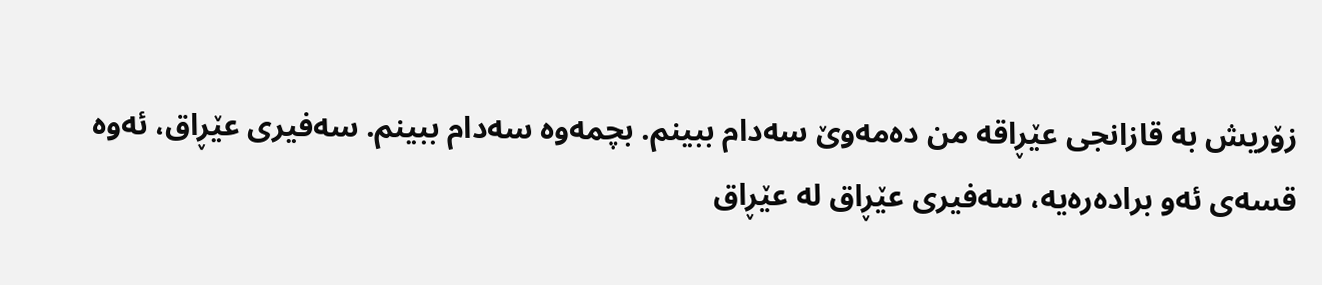زۆریش بە قازانجی عێڕاقە من دەمەوێ سەدام ببینم. بچمەوە سەدام ببینم. سەفیری عێڕاق، ئەوە قسەی ئەو برادەرەیە، سەفیری عێڕاق لە عێڕاق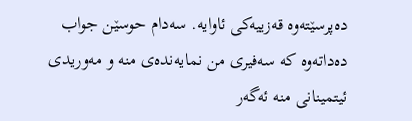دەپرسێتەوە قەزییەکی ئاوایە. سەدام حوسێن جواب دەداتەوە کە سەفیری من نمایەندەی منە و مەوریدی ئیتمینانی منە ئەگەر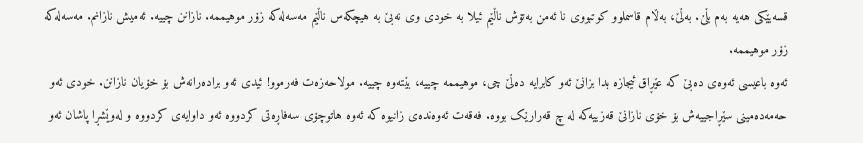قسەیێکی هەیە بەم بڵێ. بەڵێ، بەڵام قاسملوو کوتبووی نا ئەمن بەتۆش ناڵێم ئیلا بە خودی وی نەبێ بە هیچکەس ناڵێم مەسەلەکە زۆر موهیممە. نازانن چییە. ئەمیش نازانم. مەسەلەکە زۆر موهیممە.
ئەوە باعیسی ئەوەی دەبێ کە عێڕاق ئیجازە بدا بزانێ ئەو کابرایە دەڵێ چی، موهیممە چییە، بێتەوە چییە. مولاحەزەت فەرموو! ئیدی ئەو برادەرانەش بۆ خۆیان نازانن. خودی ئەو حەمەدەمینی سێڕاجییەش بۆ خۆی نازانێ قەزییەکە لە چ قەرارێک بووە. فەقەت ئەوەندەی زانیوە کە ئەوە هاتوچۆی سەفاڕەتی کردووە ئەو داوایەی کردووە و لەوێشڕا پاشان ئەو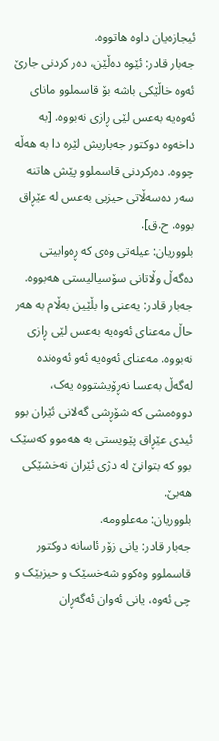ئیجازەیان داوە هاتووە.
جەبار قادر: ئێوە دەڵێن، دەر کردنی جارێ ئەوە خاڵێکی باشە بۆ قاسملوو مانای ئەوەیە بەعس لێی ڕازی نەبووە. [بە داخەوە دوکتور جەباریش لێرە دا بە هەڵە چووە. دەرکردنی قاسملوو پێش هاتنە سەر دەسەڵاتی حیزبی بەعس لە عێڕاق بووە. ح.ق].
بلووریان: عیلەتی وەی کە ڕەوابیتی دەگەڵ وڵاتانی سۆسیالیستی هەبووە.
جەبار قادر: یەعنی وا بڵێین بەڵام بە هەر حاڵ مەعنای ئەوەیە بەعس لێی ڕازی نەبووە. مەعنای ئەوەیە ئەو ئەوەندە لەگەڵ بەعسا نەڕۆیشتووە یەک، دووەمشی کە شۆڕشی گەلانی ئێران بوو ئیدی عێڕاق پێویستی بە هەموو کەسێک بوو کە بتوانێ لە دژی ئێران نەخشێکی هەبێ.
بلووریان: مەعلوومە.
جەبار قادر: یانی زۆر ئاسانە دوکتور قاسملوو وەکوو شەخسێک و حیزبێک و چی ئەوە، یانی ئەوان ئەگەڕان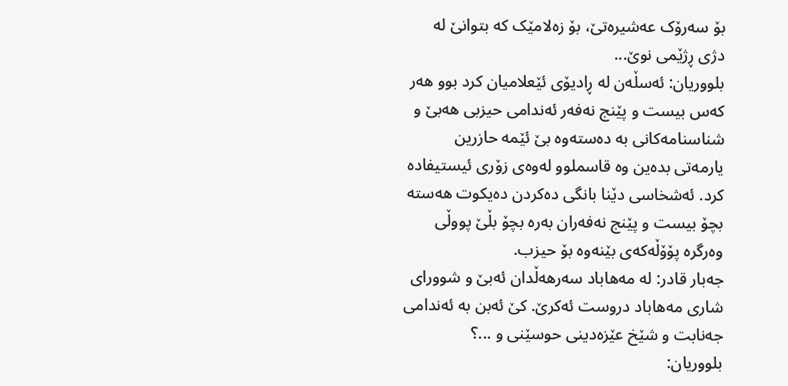بۆ سەرۆک عەشیرەتێ، بۆ زەلامێک کە بتوانێ لە دژی ڕژێمی نوێ...
بلووریان: ئەسڵەن لە ڕادیۆی ئێعلامیان کرد بوو هەر کەس بیست و پێنج نەفەر ئەندامی حیزبی هەبێ و شناسنامەکانی بە دەستەوە بێ ئێمە حازرین یارمەتی بدەین وە قاسملوو لەوەی زۆری ئیستیفادە کرد. ئەشخاسی دێنا بانگی دەکردن دەیکوت هەستە بچۆ بیست و پێنج نەفەران بەرە بچۆ بڵێ پووڵی وەرگرە پۆۆڵەکەی بێنەوە بۆ حیزب.
جەبار قادر: لە مەهاباد سەرهەڵدان ئەبێ و شوورای شاری مەهاباد دروست ئەکرێ. کێ ئەبن بە ئەندامی جەنابت و شێخ عێزەدینی حوسێنی و ...؟
بلووریان: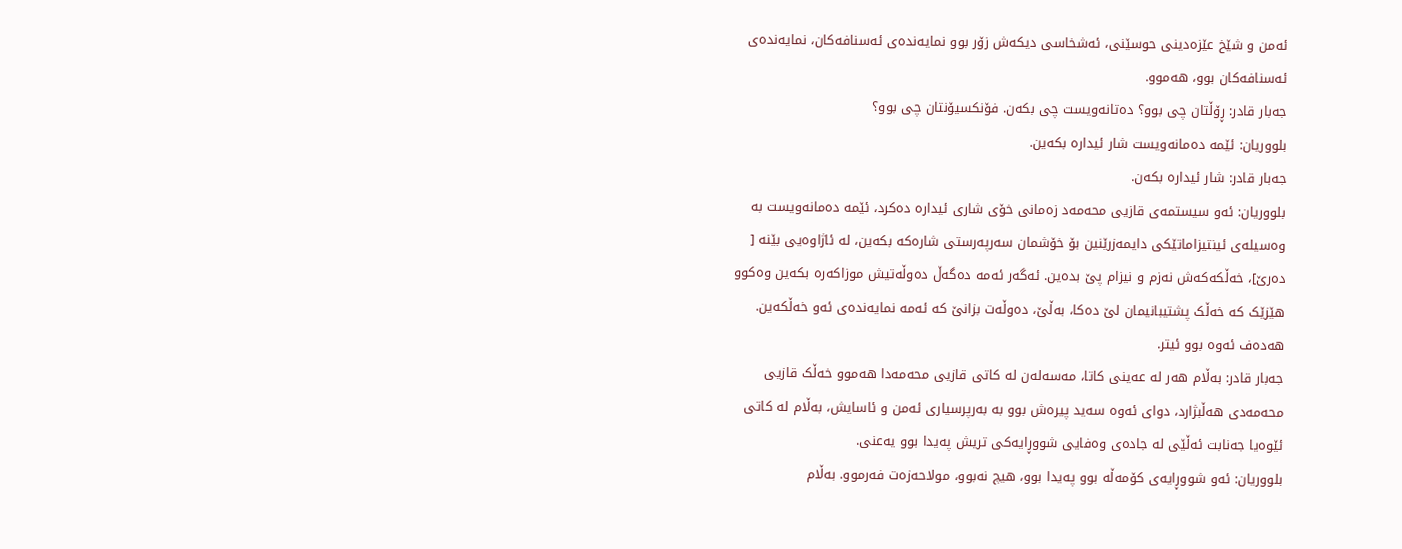ئەمن و شێخ عێزەدینی حوسێنی، ئەشخاسی دیکەش زۆر بوو نمایەندەی ئەسنافەکان، نمایەندەی ئەسنافەکان بوو، هەموو.
جەبار قادر: ڕۆڵتان چی بوو؟ دەتانەویست چی بکەن. فۆنکسیۆنتان چی بوو؟
بلووریان: ئێمە دەمانەویست شار ئیدارە بکەین.
جەبار قادر: شار ئیدارە بکەن.
بلووریان: ئەو سیستمەی قازیی محەمەد زەمانی خۆی شاری ئیدارە دەکرد، ئێمە دەمانەویست بە وەسیلەی ئینتیزاماتێکی دایمەزرێنین بۆ خۆشمان سەرپەرستی شارەکە بکەین، لە ئاژاوەیی بێنە [ دەرێ]، خەڵکەکەش نەزم و نیزام پێ بدەین. ئەگەر ئەمە دەگەڵ دەوڵەتیش موزاکەرە بکەین وەکوو هێزێک کە خەڵک پشتیبانیمان لێ دەکا، بەڵێ، دەوڵەت بزانێ کە ئەمە نمایەندەی ئەو خەڵکەین. هەدەف ئەوە بوو ئیتر.
جەبار قادر: بەڵام هەر لە عەینی کاتا، مەسەلەن لە کاتی قازیی محەمەدا هەموو خەڵک قازیی محەمەدی هەڵبژارد، دوای ئەوە سەید پیرەش بوو بە بەرپرسیاری ئەمن و ئاسایش، بەڵام لە کاتی ئێوەیا جەنابت ئەڵێی لە جادەی وەفایی شووڕایەکی تریش پەیدا بوو یەعنی.
بلووریان: ئەو شووڕایەی کۆمەڵە بوو پەیدا بوو، هیچ نەبوو، مولاحەزەت فەرموو. بەڵام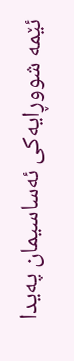ئێمە شووڕایەکی ئەساسیمان پەیدا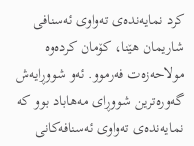کرد نمایەندەی تەواوی ئەسنافی شاریمان هێنا، کۆمان کردەوە مولاحەزەت فەرموو. ئەو شووڕایەش گەورەترین شووڕای مەهاباد بوو کە نمایەندەی تەواوی ئەسنافەکانی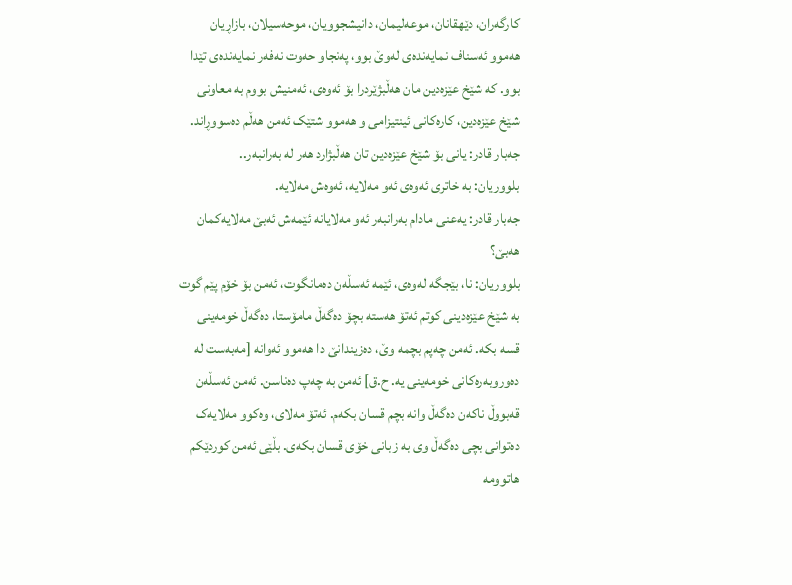کارگەران، دێهقانان، موعەلیمان، دانیشجوویان، موحەسیلان، بازاڕیان هەموو ئەسناف نمایەندەی لەوێ بوو، پەنجاو حەوت نەفەر نمایەندەی تێدا بوو. کە شێخ عێزەدین مان هەڵبژێردرا بۆ ئەوەی، ئەمنیش بووم بە معاونی شێخ عێزەدین، کارەکانی ئینتیزامی و هەموو شتێک ئەمن هەڵم دەسووڕاند.
جەبار قادر: یانی بۆ شێخ عێزەدین تان هەڵبژارد هەر لە بەرانبەر..
بلووریان: بە خاتری ئەوەی ئەو مەلایە، ئەوەش مەلایە.
جەبار قادر: یەعنی مادام بەرانبەر ئەو مەلایانە ئێمەش ئەبێ مەلایەکمان هەبێ؟
بلووریان: نا، بێجگە لەوەی، ئێمە ئەسڵەن دەمانگوت، ئەمن بۆ خۆم پێم گوت بە شێخ عێزەدینی کوتم ئەتۆ هەستە بچۆ دەگەڵ مامۆستا، دەگەڵ خومەینی قسە بکە. ئەمن چەپم بچمە وێ، دەزیندانێ دا هەموو ئەوانە [مەبەست لە دەوروبەرەکانی خومەینی یە. ح.ق] ئەمن بە چەپ دەناسن. ئەمن ئەسڵەن قەبووڵ ناکەن دەگەڵ وانە بچم قسان بکەم. ئەتۆ مەلای، وەکوو مەلایەک دەتوانی بچی دەگەڵ وی بە زبانی خۆی قسان بکەی. بڵێی ئەمن کوردێکم هاتوومە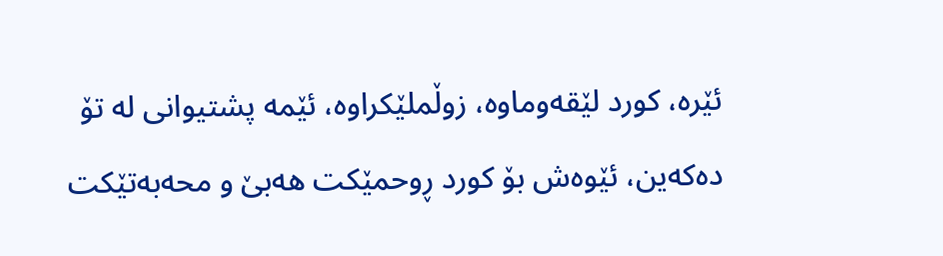ئێرە، کورد لێقەوماوە، زوڵملێکراوە، ئێمە پشتیوانی لە تۆ دەکەین، ئێوەش بۆ کورد ڕوحمێکت هەبێ و محەبەتێکت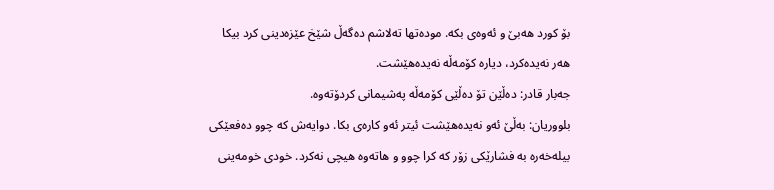بۆ کورد هەبێ و ئەوەی بکە. مودەتها تەلاشم دەگەڵ شێخ عێزەدینی کرد بیکا هەر نەیدەکرد، دیارە کۆمەڵە نەیدەهێشت.
جەبار قادر: دەڵێن تۆ دەڵێی کۆمەڵە پەشیمانی کردۆتەوە.
بلووریان: بەڵێ ئەو نەیدەهێشت ئیتر ئەو کارەی بکا. دوایەش کە چوو دەفعێکی بیلەخەرە بە فشارێکی زۆر کە کرا چوو و هاتەوە هیچی نەکرد. خودی خومەینی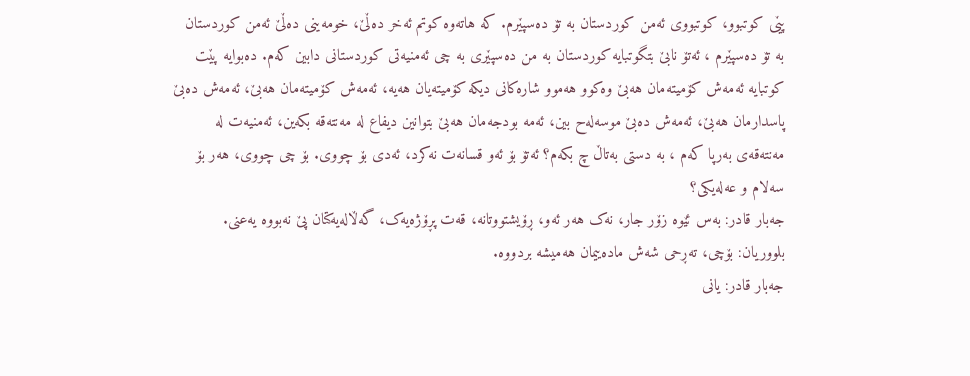پێی کوتبوو، کوتبووی ئەمن کوردستان بە تۆ دەسپێرم. کە هاتەوە کوتم ئەخر دەڵێ، خومەینی دەڵێ ئەمن کوردستان بە تۆ دەسپێرم ، ئەتۆ نابێ بتگوتبایە کوردستان بە من دەسپێری بە چی ئەمنیەتی کوردستانی دابین کەم. دەبوایە پێت کوتبایە ئەمەش کۆمیتەمان هەبێ وەکوو هەموو شارەکانی دیکە کۆمیتەیان هەیە، ئەمەش کۆمیتەمان هەبێ، ئەمەش دەبێ پاسدارمان هەبێ، ئەمەش دەبێ موسەلەح بین، ئەمە بودجەمان هەبێ بتوانین دیفاع لە مەنتەقە بکەین، ئەمنیەت لە مەنتەقەی بەرپا کەم ، بە دستی بەتاڵ چ بکەم؟ ئەتۆ بۆ ئەو قسانەت نەکرد، ئەدی بۆ چووی. بۆ چی چووی، هەر بۆ سەلام و عەلەیکی؟
جەبار قادر: بەس ئێوە زۆر جار، نەک هەر ئەو، ڕۆیشتووتانە، قەت پڕۆژەیەک، گەڵالەیەکتان پێ نەبووە یەعنی.
بلووریان: بۆچی، تەڕحی شەش مادەییمان هەمیشە بردووە.
جەبار قادر: یانی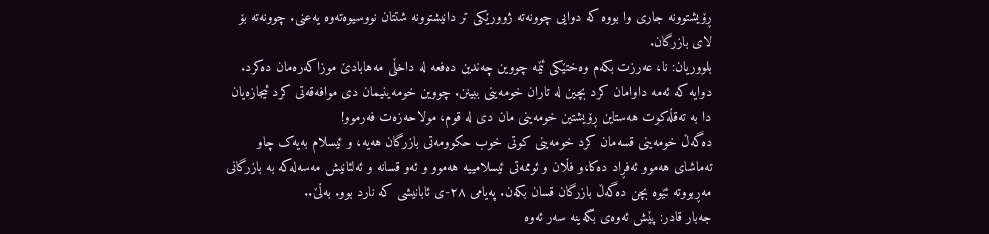ڕۆیشتوونە جاری وا بووە کە دوایی چوونەتە ژوورێکی تر دانیشتوونە شتتان نووسیوەتەوە یەعنی. چوونەتە بۆ لای بازرگان.
بلووریان: نا، عەرزت بکەم وەختێکی ئێمە چووین چەندین دەفعە لە داخڵی مەهابادێ موزاکەرەمان دەکرد. دوایە کە ئەمە داوامان کرد بچین لە تاران خومەینی ببینن. چووین خومەینیمان دی موافەقەتی کرد ئیجازەیان دا بە تەقڵەکوت هەستاین ڕۆیشتین خومەینی مان دی لە قوم، مولاحەزەت فەرموو!
دەگەڵ خومەینی قسەمان کرد خومەینی کوتی خوب حکوومەتی بازرگان هەیە، و ئیسلام بەیەک چاو تەماشای هەموو ئەفڕاد دەکا،و فڵان و ئوممەتی ئیسلامییە هەموو و ئەو قسانە و ئەلئانیش مەسەلەکە بە بازرگانی مەڕبووتە ئێوە بچن دەگەڵ بازرگان قسان بکەن. پەیامی ٢٨-ی ئابانیشی کە نارد بوو. بەڵێ..
جەبار قادر: پێش ئەوەی بگەینە سەر ئەوە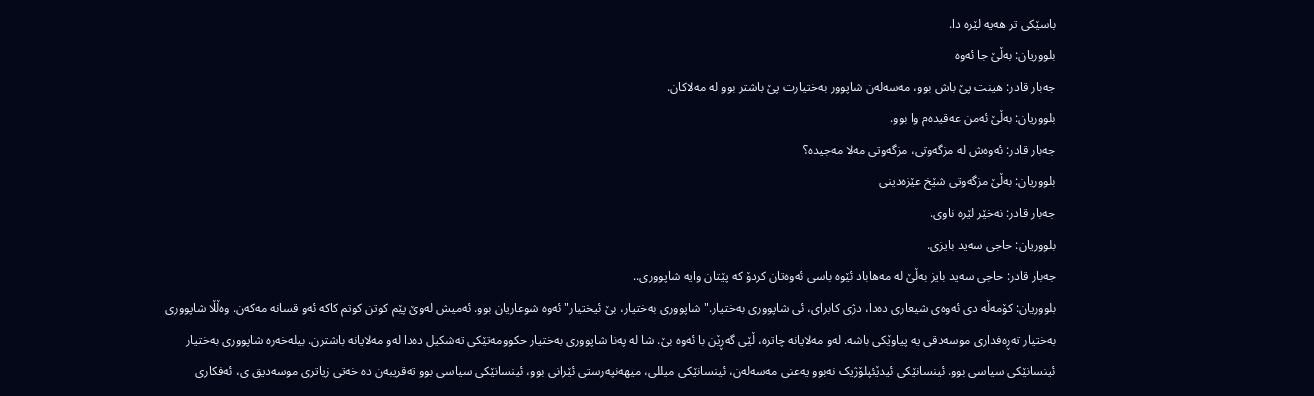باسێکی تر هەیە لێرە دا.
بلووریان: بەڵێ جا ئەوە
جەبار قادر: هینت پێ باش بوو، مەسەلەن شاپوور بەختیارت پێ باشتر بوو لە مەلاکان.
بلووریان: بەڵێ ئەمن عەقیدەم وا بوو.
جەبار قادر: ئەوەش لە مزگەوتی، مزگەوتی مەلا مەجیدە؟
بلووریان: بەڵێ مزگەوتی شێخ عێزەدینی
جەبار قادر: نەخێر لێرە ناوی.
بلووریان: حاجی سەید بایزی.
جەبار قادر: حاجی سەید بایز بەڵێ لە مەهاباد ئێوە باسی ئەوەتان کردۆ کە پێتان وایە شاپووری..
بلووریان: کۆمەڵە دی ئەوەی شیعاری دەدا، دژی کابرای، ئی شاپووری بەختیار."شاپووری بەختیار، بێ ئیختیار" ئەوە شوعاریان بوو. ئەمیش لەوێ پێم کوتن کوتم کاکە ئەو قسانە مەکەن. وەڵڵا شاپووری بەختیار تەڕەفداری موسەدقی یە پیاوێکی باشە. لەو مەلایانە چاترە، ڵێی گەڕێن با ئەوە بێ. شا لە پەنا شاپووری بەختیار حکوومەتێکی تەشکیل دەدا لەو مەلایانە باشترن. بیلەخەرە شاپووری بەختیار ئینسانێکی سیاسی بوو. ئینسانێکی ئیدێئپلۆژیک نەبوو یەعنی مەسەلەن، ئینسانێکی میللی، میهەنپەرستی ئێرانی بوو، ئینسانێکی سیاسی بوو تەقریبەن دە خەتی زیاتری موسەدیق ی، ئەفکاری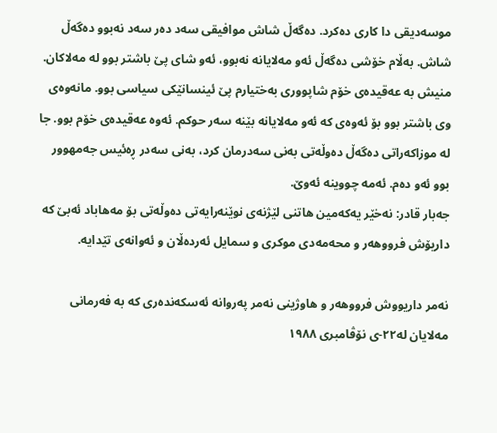موسەدیقی دا کاری دەکرد. دەگەڵ شاش موافیقی سەد دەر سەد نەبوو دەگەڵ شاش. بەڵام خۆشی دەگەڵ ئەو مەلایانە نەبوو، ئەو شای پێ باشتر بوو لە مەلاکان. منیش بە عەقیدەی خۆم شاپووری بەختیارم پێ ئینسانێکی سیاسی بوو. مانەوەی وی باشتر بوو بۆ ئەوەی کە ئەو مەلایانە بێنە سەر حوکم. ئەوە عەقیدەی خۆم بوو. جا لە موزاکەراتی دەگەڵ دەوڵەتی بەنی سەدرمان کرد، بەنی سەدر ڕەئیس جەمهوور بوو ئەو دەم. ئەمە چووینە ئەوێ.
جەبار قادر: نەخێر یەکەمین هاتنی لێژنەی نوێنەرایەتی دەوڵەتی بۆ مەهاباد ئەبێ کە داریۆش فرووهەر و محەمەدی موکری و سمایل ئەردەڵان و ئەوانەی تێدایە.

نەمر داریووش فرووهەر و هاوژینی نەمر پەروانە ئەسکەندەری کە بە فەرمانی مەلایان لە٢٢-ی نۆڤامبری ١٩٨٨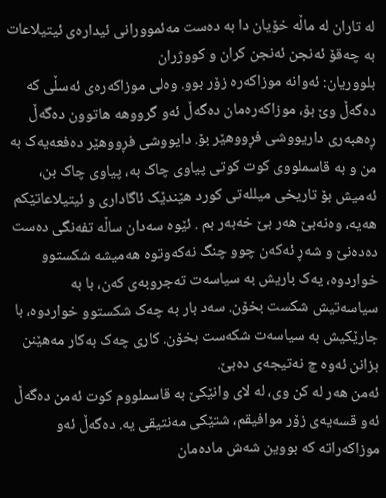لە تاران لە ماڵە خۆیان دا بە دەست مەئموورانی ئیدارەی ئیتیلاعات بە چەقۆ ئەنجن ئەنجن کران و کووژران
بلووریان: ئەوانە موزاکەرە زۆر بوو. وەلی موزاکەرەی ئەسڵی کە دەگەڵ وێ بۆ، موزاکەرەمان دەگەڵ ئەو گرووهە هاتوون دەگەڵ ڕەهبەری داریووشی فڕووهێر بۆ. دایووشی فڕووهێر دەفعەیەک بە من و بە قاسملووی کوت کوتی پیاوی چاک بە، پیاوی چاک بن، ئەمیش بۆ تاریخی میللەتی کورد هێندێک ئاگاداری و ئیتیلاعاتێکم هەیە، وەنەبێ هەر بێ خەبەر بم . ئێوە سەدان ساڵە تفەنگی دەست دەدەنێ و شەڕ ئەکەن چوو چنگ نەکەوتوە هەمیشە شکستوو خواردوە، یەک باریش بە سیاسەت تەجروبەی کەن، با بە سیاسەتیش شکست بخۆن. سەد بار بە چەک شکستوو خواردوە، با جارێکیش بە سیاسەت شکەست بخۆن. کاری چەک بەکار مەهێنن بزانن ئەوە چ نەتیجەی دەبێ.
ئەمن هەر لە کن وی، لە لای وانێکێ بە قاسملووم کوت ئەمن دەگەڵ ئەو قسەیەی زۆر موافیقم، شتێکی مەنتیقی یە. دەگەڵ ئەو موزاکەراتە کە بووین شەش مادەمان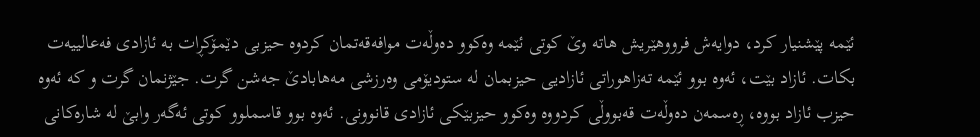ئێمە پێشنیار کرد، دوایەش فرووهێریش هاتە وێ کوتی ئێمە وەکوو دەوڵەت موافەقەتمان کردوە حیزبی دێمۆکڕات بە ئازادی فەعالییەت بکات. ئازاد بێت، ئەوە بوو ئێمە تەزاهوراتی ئازادیی حیزبمان لە ستودیۆمی وەرزشی مەهابادێ جەشن گرت. جێژنمان گرت و کە ئەوە حیزب ئازاد بووە، ڕەسمەن دەوڵەت قەبووڵی کردووە وەکوو حیزبێکی ئازادی قانوونی. ئەوە بوو قاسملوو کوتی ئەگەر وابێ لە شارەکانی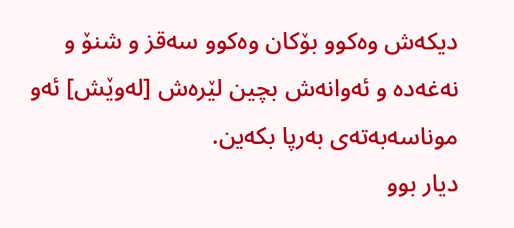دیکەش وەکوو بۆکان وەکوو سەقز و شنۆ و نەغەدە و ئەوانەش بچین لێرەش [لەوێش] ئەو موناسەبەتەی بەرپا بکەین.
دیار بوو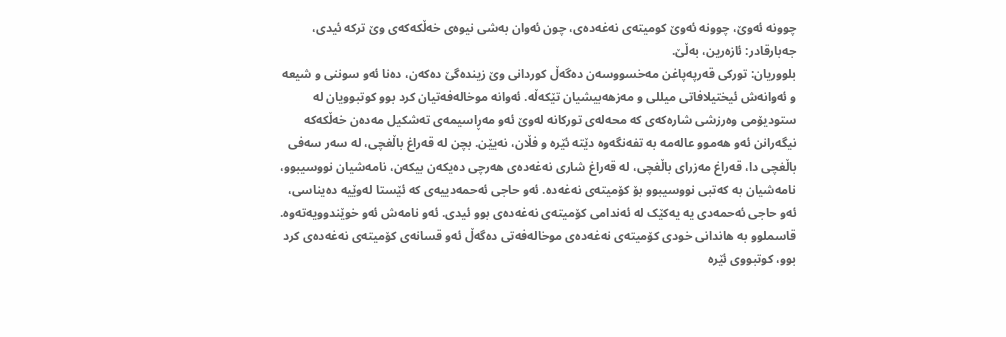چوونە ئەوێ، چوونە ئەوێ کومیتەی نەغەدەی، چون ئەوان بەشی نیوەی خەڵکەکەی وێ ترکە ئیدی،
جەبارقادر: ئازەرین، بەڵێ.
بلووریان: تورکی قەرپەپاغن مەخسووسەن دەگەڵ کوردانی وێ زیندەگێ دەکەن، دەنا ئەو سوننی و شیعە و ئەوانەش ئیختیلافاتی میللی و مەزهەبیشیان تێکەڵە. ئەوانە موخالەفەتیان کرد بوو کوتبوویان لە ستودیۆمی وەرزشی شارەکەی کە محەلەی تورکانە لەوێ ئەو مەڕاسیمەی تەشکیل مەدەن خەڵکەکە نیگەرانن ئەو هەموو عالەمە بە تفەنگەوە دێتە ئێرە و فڵان، نەیێن. بچن لە قەراغ باڵغچی، لە سەر سەفی باڵغچی دا، قەراغ مەزرای باڵغچی، لە قەراغ شاری نەغەدەی هەرچی دەیکەن بیکەن، نامەشیان نووسیبوو، نامەشیان بە کەتبی نووسیبوو بۆ کۆمیتەی نەغەدە. ئەو حاجی ئەحمەدییەی کە ئێستا لەوێیە دەیناسی، ئەو حاجی ئەحمەدی یە یەکێک لە ئەندامی کۆمیتەی نەغەدەی بوو ئیدی. ئەو نامەش ئەو خوێندوویەتەوە.
قاسملوو بە هاندانی خودی کۆمیتەی نەغەدەی موخالەفەتی دەگەڵ ئەو قسانەی کۆمیتەی نەغەدەی کرد بوو، کوتبووی ئێرە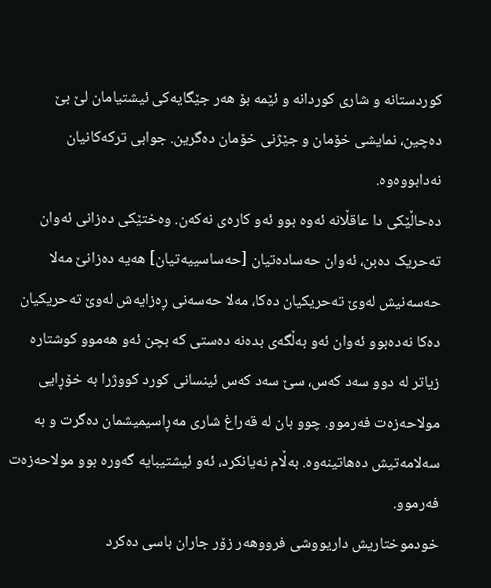کوردستانە و شاری کوردانە و ئێمە بۆ هەر جێگایەکی ئیشتیامان لێ بێ دەچین، نمایشی خۆمان و جێژنی خۆمان دەگرین. جوابی ترکەکانیان نەدابووەوە.
دەحاڵێکی دا عاقڵانە ئەوە بوو ئەو کارەی نەکەن. وەختێکی دەزانی ئەوان تەحریک دەبن، ئەوان حەسادەتیان [حەساسییەتیان] هەیە دەزانێ مەلا حەسەنیش لەوێ تەحریکیان دەکا، مەلا حەسەنی ڕەزایەش لەوێ تەحریکیان دەکا نەدەبوو ئەوان ئەو بەڵگەی بدەنە دەستی کە بچن ئەو هەموو کوشتارە زیاتر لە دوو سەد کەس، سێ سەد کەس ئینسانی کورد کووژرا بە خۆڕایی مولاحەزەت فەرموو. چوو بان لە قەراغ شاری مەڕاسیمیشمان دەگرت و بە سەلامەتیش دەهاتینەوە. بەڵام نەیانکرد، ئەو ئیشتیبایە گەورە بوو مولاحەزەت فەرموو.
خودموختاریش داریووشی فرووهەر زۆر جاران باسی دەکرد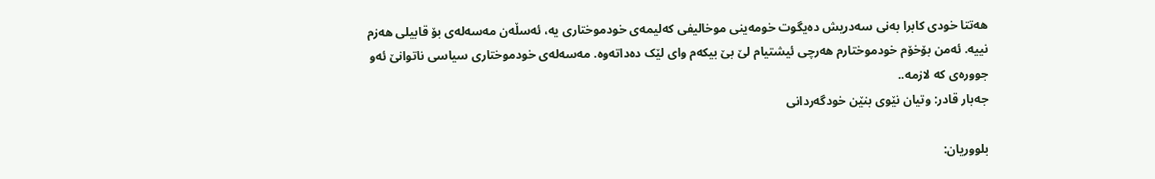هەتتا خودی کابرا بەنی سەدریش دەیگوت خومەینی موخالیفی کەلیمەی خودموختاری یە، ئەسڵەن مەسەلەی بۆ قابیلی هەزم نییە. ئەمن بۆخۆم خودموختارم هەرچی ئیشتیام لێ بێ بیکەم وای لێک دەداتەوە. مەسەلەی خودموختاری سیاسی ناتوانێ ئەو جوورەی کە لازمە..
جەبار قادر: وتیان نێوی بنێن خودگەردانی

بلووریان: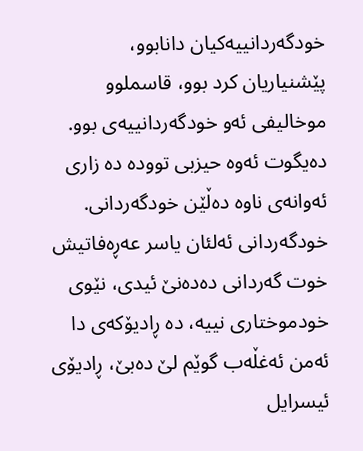خودگەردانییەکیان دانابوو، پێشنیاریان کرد بوو، قاسملوو موخالیفی ئەو خودگەردانییەی بوو. دەیگوت ئەوە حیزبی توودە دە زاری ئەوانەی ناوە دەڵێن خودگەردانی. خودگەردانی ئەلئان یاسر عەڕەفاتیش خوت گەردانی دەدەنێ ئیدی، نێوی خودموختاری نییە، دە ڕادیۆکەی دا ئەمن ئەغڵەب گوێم لێ دەبێ، ڕادیۆی ئیسرایل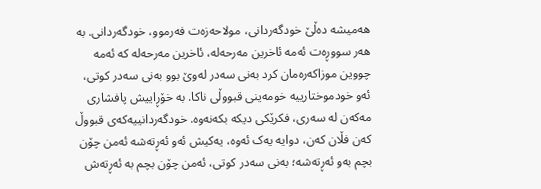هەمیشە دەڵێ خودگەردانی، مولاحەزەت فەرموو، خودگەردانی. بە هەر سووڕەت ئەمە ئاخرین مەرحەلە، ئاخرین مەرحەلە کە ئەمە چووین موزاکەرەمان کرد بەنی سەدر لەوێ بوو بەنی سەدر کوتی، ئەو خودموختارییە خومەینی قبووڵی ناکا. بە خۆڕاییش پافشاری مەکەن لە سەری، فکرێکی دیکە بکەنەوە. خودگەردانییەکەی قبووڵ کەن فڵان کەن، دوایە یەک ئەوە، یەکیش ئەو ئەڕتەشە ئەمن چۆن بچم بەو ئەڕتەشە؛ بەنی سەدر کوتی، ئەمن چۆن بچم بە ئەڕتەش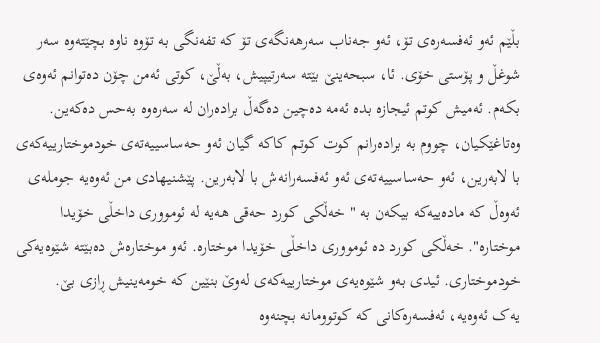بڵێم ئەو ئەفسەرەی تۆ، ئەو جەناب سەرهەنگەی تۆ کە تفەنگی بە تۆوە ناوە بچێتەوە سەر شوغڵ و پۆستی خۆی. ئا، سبحەینێ بێتە سەرتیپیش، بەڵێ، کوتی ئەمن چۆن دەتوانم ئەوەی بکەم. ئەمیش کوتم ئیجازە بدە ئەمە دەچین دەگەڵ برادەران لە سەرەوە بەحس دەکەین. وەتاغێکیان، چووم بە برادەرانم کوت کوتم کاکە گیان ئەو حەساسییەتەی خودموختارییەکەی با لابەرین، ئەو حەساسییەتەی ئەو ئەفسەرانەش با لابەرین. پێشنیهادی من ئەوەیە جوملەی ئەوەڵ کە مادەییەکە بیکەن بە " خەڵکی کورد حەقی هەیە لە ئومووری داخڵی خۆیدا موختارە". خەڵکی کورد دە ئومووری داخڵی خۆیدا موختارە. ئەو موختارەش دەبێتە شێوەیەکی خودموختاری. ئیدی بەو شێوەیەی موختارییەکەی لەوێ بنێین کە خومەینیش ڕازی بێ.
یەک ئەوەیە، ئەفسەرەکانی کە کوتوومانە بچنەوە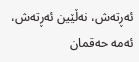ئەڕتەش، نەڵێین ئەڕتەش، ئەمە حەقمان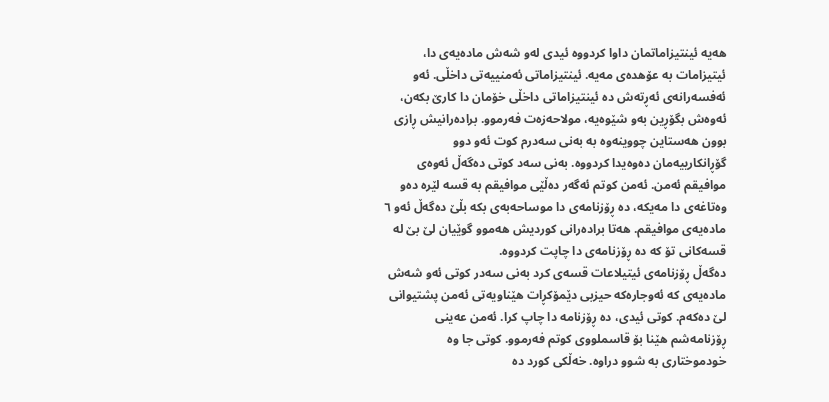هەیە ئینتیزاماتمان داوا کردووە ئیدی لەو شەش مادەیەی دا، ئیتیزامات بە عۆهدەی مەیە. ئینتیزاماتی ئەمنییەتی داخڵی. ئەو ئەفسەرانەی ئەڕتەش دە ئینتیزاماتی داخڵی خۆمان دا کارێ بکەن، ئەوەش بگۆڕین بەو شێوەیە، مولاحەزەت فەرموو. برادەرانیش ڕازی بوون هەستاین چووینەوە بە بەنی سەدرم کوت ئەو دوو گۆڕانکارییەمان دەوەیدا کردووە. بەنی سەد کوتی دەگەڵ ئەوەی موافیقم ئەمن. ئەمن کوتم ئەگەر دەڵێی موافیقم بە قسە لێرە دەو وەتاغەی دا مەیکە، دە ڕۆزنامەی دا موساحەبەی بکە بڵێ دەگەڵ ئەو ٦ مادەیەی موافیقم. هەتا برادەرانی کوردیش هەموو گوێیان لێ بێ لە قسەکانی تۆ کە دە ڕۆزنامەی دا چاپت کردووە.
دەگەڵ ڕۆزنامەی ئیتیلاعات قسەی کرد بەنی سەدر کوتی ئەو شەش مادەیەی کە ئەوجارەکە حیزبی دێمۆکڕات هێناویەتی ئەمن پشتیوانی لێ دەکەم. کوتی ئیدی، دە ڕۆزنامە دا چاپ کرا. ئەمن عەینی ڕۆزنامەشم هێنا بۆ قاسملووی کوتم فەرموو. کوتی جا وە خودموختاری بە شوو دراوە. خەڵکی کورد دە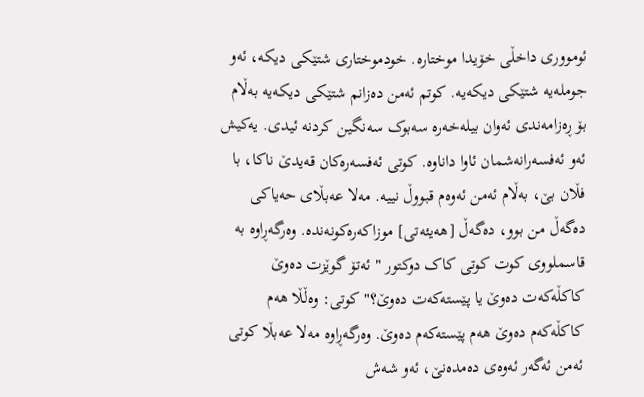ئومووری داخڵی خۆیدا موختارە. خودموختاری شتێکی دیکە، ئەو جوملەیە شتێکی دیکەیە. کوتم ئەمن دەزانم شتێکی دیکەیە بەڵام بۆ ڕەزامەندی ئەوان بیلەخەرە سەبوک سەنگین کردنە ئیدی. یەکیش ئەو ئەفسەرانەشمان ئاوا داناوە. کوتی ئەفسەرەکان قەیدێ ناکا، با فڵان بێ، بەڵام ئەمن ئەوەم قبووڵ نییە. مەلا عەبڵای حەیاکی دەگەڵ من بوو، دەگەڵ [هەیئەتی] موزاکەرەکونەندە. وەرگەڕاوە بە قاسملووی کوت کوتی کاک دوکتور " ئەتۆ گوێزت دەوێ کاکڵەکەت دەوێ یا پێستەکەت دەوێ؟" کوتی: وەڵڵا هەم کاکڵەکەم دەوێ هەم پێستەکەم دەوێ. وەرگەڕاوە مەلا عەبڵا کوتی ئەمن ئەگەر ئەوەی دەمدەنێ، ئەو شەش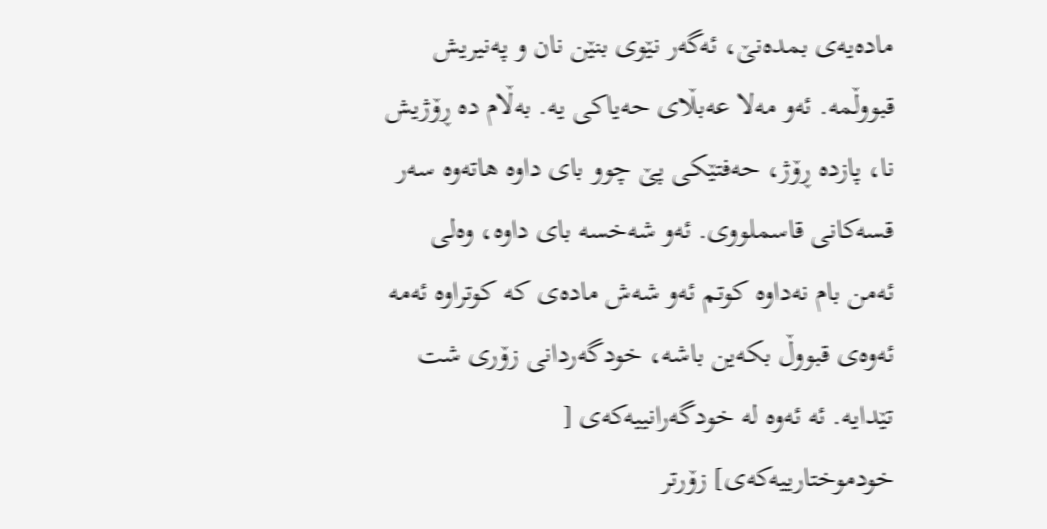مادەیەی بمدەنێ، ئەگەر نێوی بنێن نان و پەنیریش قبووڵمە. ئەو مەلا عەبڵای حەیاکی یە. بەڵام دە ڕۆژیش نا، پازدە ڕۆژ، حەفتێکی پێ چوو بای داوە هاتەوە سەر قسەکانی قاسملووی. ئەو شەخسە بای داوە، وەلی ئەمن بام نەداوە کوتم ئەو شەش مادەی کە کوتراوە ئەمە ئەوەی قبووڵ بکەین باشە، خودگەردانی زۆری شت تێدایە. ئە ئەوە لە خودگەرانییەکەی [ خودموختارییەکەی] زۆرتر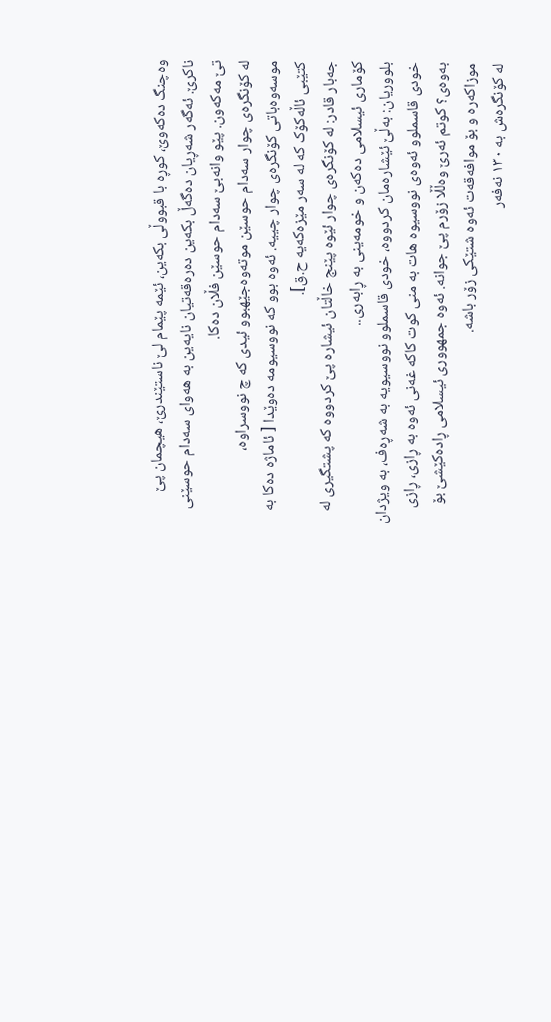وەچنگ دەکەوێ، کوڕە با قبووڵی بکەین، ئێمە پێمام لێ ناستێندرێ، هیچمان پێ ناکرێ. ئەگەر شەڕیان دەگەڵ بکەین دەرەقەتیان نایەین بە هەوای سەدام حوسێنی تێ مەکەون. پێو وانەبێ سەدام حوسێن فڵان دەکا.
لە کۆنگرەی چوار سەدام حوسێن موتەوەجێهبوو ئیدی کە چ نووسراوە، موسەوەباتی کۆنگرەی چوار چییە. ئەوە بوو کە نووسیومە دەوێدا [ ئاماژە دەکا بە کتێبی ئاڵەکۆک کە لە سەر مێزەکەیە ح.ق].
جەبار قادر: لە کۆنگرەی چوار ئێوە پێنج خاڵتان ئیشارە پێ کردووە کە پشتگیری لە کۆماری ئیسلامی دەکەن و خومەینی بە ڕابەری..
بلووریان: بەڵێ ئێشارەمان کردووە، خودی قاسملوو نووسیویە بە شەڕەف، بە ویژدان خودی قاسملوو ئەوەی نووسیوە هات بە منی کوت کاکە غەنی ئەوە بە ڕازی، ڕازی بەوەی؟ کوتم ئەرێ وەڵڵا زۆرم پێ جوانە. ئەوە جمهووری ئیسلامی ڕادەكێشێ بۆ موزاکەرە و بۆ موافەقەت ئەوە شتێکی زۆر باشە.
لە کۆنگرەش بە ١٣٠ نەفەر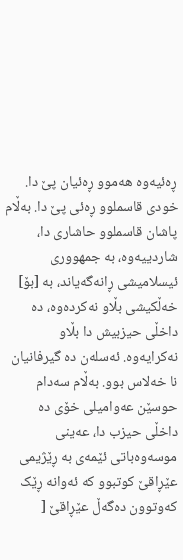ڕەئیەوە هەموو ڕەئیان پێ دا. خودی قاسملوو ڕەئی پێ دا. بەڵام پاشان قاسملوو حاشاری دا، شاردییەوە، بە جمهووری ئیسلامیشی ڕانەگەیاند، بە [بۆ] خەڵکیشی بڵاو نەکردەوە، دە داخڵی حیزبیش دا بڵاو نەکرایەوە. ئەسلەن دە گیرفانیان نا خەلاس بوو. بەڵام سەدام حوسێن عەوامیلی خۆی دە داخڵی حیزب دا، عەینی موسەوەباتی ئێمەی بە ڕێژیمی عێڕاقێ کوتبوو کە ئەوانە ڕێک کەوتوون دەگەڵ عێڕاقێ [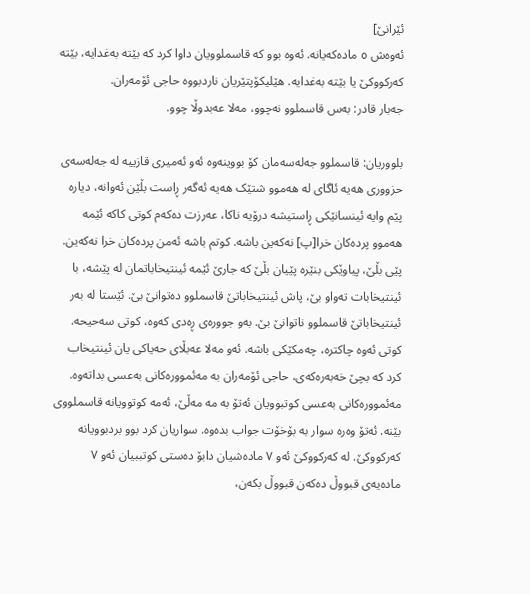ئێرانێ]
ئەوەش ٥ مادەکەیانە. ئەوە بوو کە قاسملوویان داوا کرد کە بێتە بەغدایە، بێتە کەرکووکێ یا بێتە بەغدایە. هێلیکۆپتێریان ناردبووە حاجی ئۆمەران.
جەبار قادر: بەس قاسملوو نەچوو، مەلا عەبدوڵا چوو.

بلووریان: قاسملوو جەلەسەمان کۆ بووینەوە ئەو ئەمیری قازییە لە جەلەسەی حزووری هەیە ئاگای لە هەموو شتێک هەیە ئەگەر ڕاست بڵێن ئەوانە، دیارە پێم وایە ئینسانێکی ڕاستیشە درۆیە ناکا، عەرزت دەکەم کوتی کاکە ئێمە هەموو پردەکان خرا[پ] نەکەین باشە. کوتم باشە ئەمن پردەکان خرا نەکەین. پێی بڵێ، پیاوێکی بنێرە پێیان بڵێ کە جارێ ئێمە ئینتیخاباتمان لە پێشە، با ئینتیخابات تەواو بێ، پاش ئینتیخاباتێ قاسملوو دەتوانێ بێ. ئێستا لە بەر ئینتیخاباتێ قاسملوو ناتوانێ بێ. بەو جوورەی ڕەدی کەوە، کوتی سەحیحە. کوتی ئەوە چاکترە، چەمکێکی باشە. ئەو مەلا عەبڵای حەیاکی یان ئینتیخاب کرد کە بچێ خەبەرەکەی، حاجی ئۆمەران بە مەئموورەکانی بەعسی بداتەوە. مەئموورەکانی بەعسی کوتبوویان ئەتۆ بە مە مەڵێ، ئەمە کوتوویانە قاسملووی بێنە. ئەتۆ وەرە سوار بە بۆخۆت جواب بدەوە. سواریان کرد بوو بردبوویانە کەرکووکێ. لە کەرکووکێ ئەو ٧ مادەشیان دابۆ دەستی کوتببیان ئەو ٧ مادەیەی قبووڵ دەکەن قبووڵ بکەن،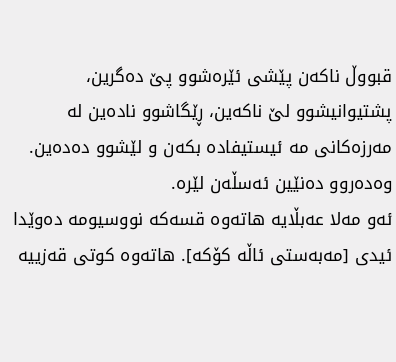قبووڵ ناکەن پێشی ئێرەشوو پێ دەگرین، پشتیوانیشوو لێ ناکەین، ڕێگاشوو نادەین لە مەرزەکانی مە ئیستیفادە بکەن و لێشوو دەدەین. وەدەروو دەنێین ئەسڵەن لێرە.
ئەو مەلا عەبڵایە هاتەوە قسەکە نووسیومە دەوێدا ئیدی [مەبەستی ئاڵە کۆکە]. هاتەوە کوتی قەزییە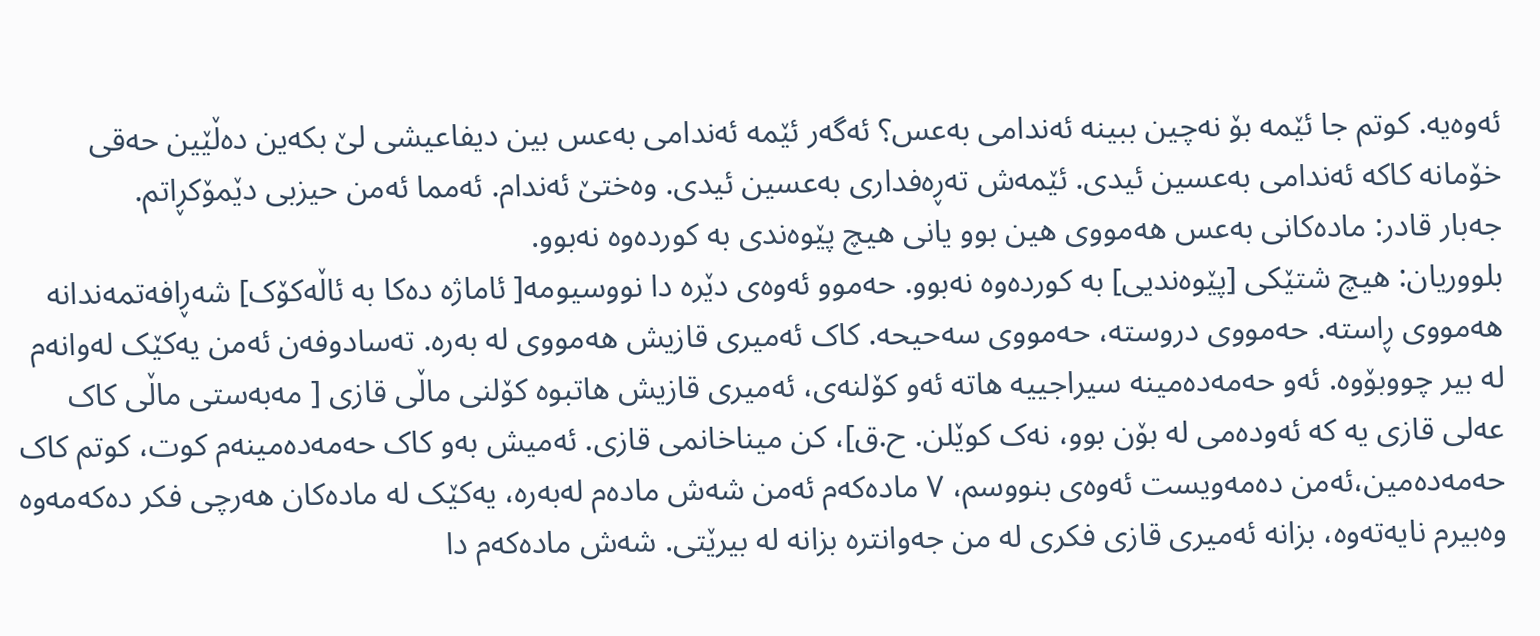ئەوەیە. کوتم جا ئێمە بۆ نەچین ببینە ئەندامی بەعس؟ ئەگەر ئێمە ئەندامی بەعس بین دیفاعیشی لێ بکەین دەڵێین حەقی خۆمانە کاکە ئەندامی بەعسین ئیدی. ئێمەش تەڕەفداری بەعسین ئیدی. وەختێ ئەندام. ئەمما ئەمن حیزبی دێمۆکڕاتم.
جەبار قادر: مادەکانی بەعس هەمووی هین بوو یانی هیچ پێوەندی بە کوردەوە نەبوو.
بلووریان: هیچ شتێکی [پێوەندیی] بە کوردەوە نەبوو. حەموو ئەوەی دێرە دا نووسیومە[ ئاماژە دەکا بە ئاڵەکۆک] شەڕافەتمەندانە هەمووی ڕاستە. حەمووی دروستە، حەمووی سەحیحە. کاک ئەمیری قازیش هەمووی لە بەرە. تەسادوفەن ئەمن یەکێک لەوانەم لە بیر چووبۆوە. ئەو حەمەدەمینە سیراجییە هاتە ئەو کۆلنەی، ئەمیری قازیش هاتبوە کۆلنی ماڵی قازی [ مەبەستی ماڵی کاک عەلی قازی یە کە ئەودەمی لە بۆن بوو، نەک کوێلن. ح.ق]، کن میناخانمی قازی. ئەمیش بەو کاک حەمەدەمینەم کوت، کوتم کاک حەمەدەمین،ئەمن دەمەویست ئەوەی بنووسم، ٧ مادەکەم ئەمن شەش مادەم لەبەرە، یەکێک لە مادەکان هەرچی فکر دەکەمەوە وەبیرم نایەتەوە، بزانە ئەمیری قازی فکری لە من جەوانترە بزانە لە بیرێتی. شەش مادەکەم دا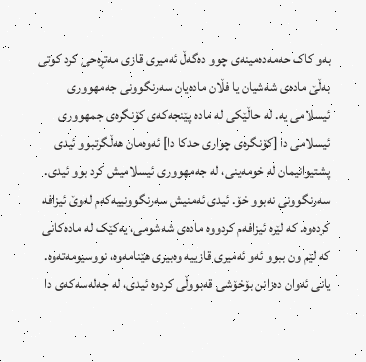بەو کاک حەمەدەمینەی چوو دەگەڵ ئەمیری قازی مەتڕەحی کرد کوتی بەڵێ مادەی شەشیان یا فڵان مادەیان سەرنگوونی جەمهووری ئیسلامی یە. لە حاڵێکی لە مادە پێنجەکەی کۆنگرەی جمهووری ئیسلامی دا [کۆنگرەی چواری حدکا دا] ئەوەمان هەڵگرتبوو ئیدی پشتیوانیمان لە خومەینی، لە جەمهووری ئیسلامیش کرد بوو ئیدی. سەرنگوونی نەبوو خۆ. ئیدی ئەمنیش سەرنگوونییەکەم لەوێ ئیزافە کردەوە. کە لێرە ئیزافەم کردووە مادەی شەشومی، یەکێک لە مادەکانی کە لێم ون ببوو ئەو ئەمیری قازییە وەبیری هێنامەوە، نووسیومەتەوە. یانی ئەوان دەزانن بۆخۆشی قەبووڵی کردوە ئیدی، لە جەلەسەکەی دا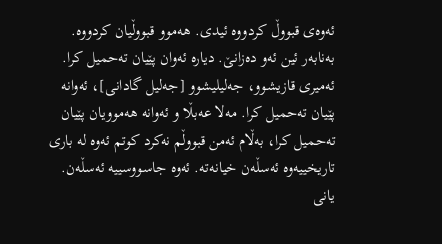ئەوەی قبووڵ کردووە ئیدی. هەموو قبووڵیان کردووە. بەنابەر ئین ئەو دەزانێ. دیارە ئەوان پێیان تەحمیل کرا. ئەمیری قازیشوو، جەلیلیشوو [جەلیل گادانی]، ئەوانە پێیان تەحمیل کرا. مەلا عەبڵا و ئەوانە هەموویان پێیان تەحمیل کرا، بەڵام ئەمن قبووڵم نەکرد کوتم ئەوە لە باری تاریخییەوە ئەسڵەن خیانەتە. ئەوە جاسووسییە ئەسڵەن. یانی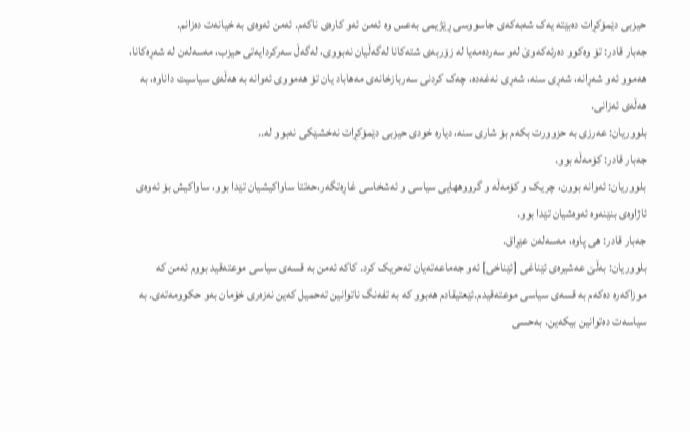حیزبی دێمۆکڕات دەبێتە یەک شەبەکەی جاسووسی ڕێژیمی بەعس وە ئەمن ئەو کارەی ناکەم. ئەمن ئەوەی بە خیانەت دەزانم.
جەبار قادر: تۆ وەکوو دەرئەکەوێ لەو سەردەمەیا لە زۆربەی شتەکانا لەگەڵیان نەبووی، لەگەڵ سەرکردایەتی حیزب، مەسەلەن لە شەڕەکانا، هەموو ئەو شەڕانە، شەڕی سنە، شەڕی نەغەدە، چەک کردنی سەربازخانەی مەهاباد یان تۆ هەمووی ئەوانە بە هەڵەی سیاسیت داناوە، بە هەڵەی ئەزانی.
بلووریان: عەرزی بە حزوورت بکەم بۆ شاری سنە، دیارە خودی حیزبی دێمۆکڕات نەخشێکی نەبوو لە..
جەبار قادر: کۆمەڵە بوو.
بلووریان: ئەوانە بوون، چریک و کۆمەڵە و گرووههایی سیاسی و ئەشخاسی غاڕەتگەر،حەتتا ساواکیشیان تێدا بوو، ساواکیش بۆ ئەوەی ئاژاوەی بنێنەوە ئەوەشیان تێدا بوو.
جەبار قادر: هی پاوە، مەسەلەن عێڕاق.
بلووریان: بەڵێ عەشیرەی ئێناغی [ئێناخی] ئەو جەماعەتەیان تەحریک کرد. کاکە ئەمن بە قسەی سیاسی موعتەقید بووم ئەمن کە موزاکەرە دەکەم بە قسەی سیاسی موعتەقیدم.ئێعتیقادم هەبوو کە بە تفەنگ ناتوانین تەحمیل کەین نەزەری خۆمان بەو حکوومەتەی. بە سیاسەت دەتوانین بیکەین. بەحسی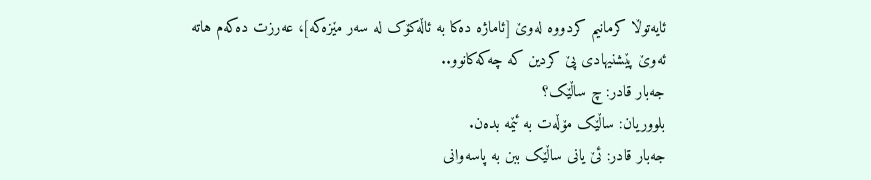ئایەتوڵا کرمانیم کردووە لەوێ [ئاماژە دەکا بە ئاڵەکۆک لە سەر مێزەکە]، عەرزت دەکەم هاتە ئەوێ پێشنیهادی پێ کردین کە چەکەکانوو..
جەبار قادر: چ ساڵێک؟
بلووریان: ساڵێک مۆڵەت بە ئێمە بدەن.
جەبار قادر: ئێ یانی ساڵێک ببن بە پاسەوانی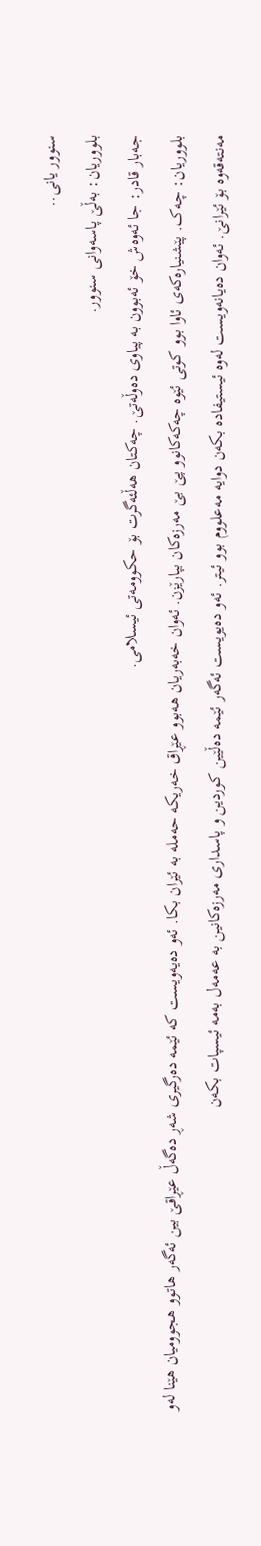سنوور یانی..
بلووریان: بەڵێ پاسەوانی سنوور.
جەبار قادر: جا ئەوەش خۆ ئەبوون بە پیاوی دەوڵەتێ. چەکتان هەڵئەگرت بۆ حکوومەتی ئیسلامی.
بلووریان: چەک. پێشنیارەکەی ئاوا بوو کوتی ئێوە چەکەکانوو پێ بێ مەرزەکان بپارێزن. ئەوان خەبەریان هەبوو عێڕاق خەریکە حەملە بە ئێران بکا. ئەو دەیەویست کە ئێمە دەرگیری شەڕ دەگەڵ عێڕاقێ بین ئەگەر هاتوو هجوومیان هێنا لەو مەنتەقەوە بۆ ئێرانێ. ئەوان دەیانەویست لەوە ئیستیفادە بکەن دوایە مەعلووم بوو ئیتر. ئەو دەیویست ئەگەر ئێمە دەڵێین کوردین و پاسداری مەرزەکانین بە عەمەل بەمە ئیسپات بکەن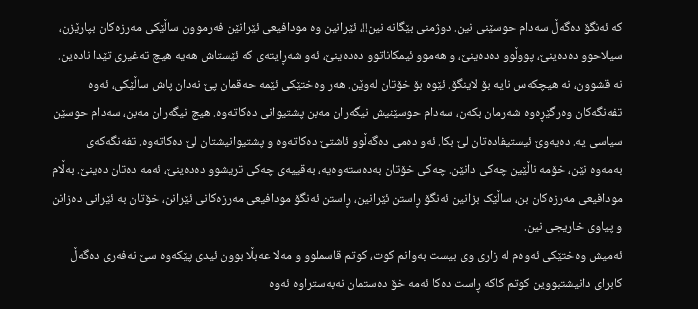کە ئەنگۆ دەگەڵ سەدام حوسێنی نین. دوژمنی بێگانە نین!!، ئێرانین وە مودافیعی ئێرانێن فەرموون ساڵێکی مەرزەکان بپارێزن، سیلاحوو دەدەینێ، پووڵوو دەدەینێ، و هەموو ئیمکاناتوو دەدەینێ، ئەو شەڕایتەی کە ئێستاش هەیە هیچ تەغیری تێدا نادەین. نە قشوون، نە هیچکەس نایە بۆ لاینگۆ. ئێوە بۆ خۆتان لەوێن. هەر وەختێکی ئێمە حەقمان پێ نەدان پاش ساڵێکی، ئەوە تفەنگەکان وەرگێڕەوە شەرمان بکەن، سەدام حوسێنیش نیگەران مەبن پشتیوانی دەکاتەوە. هیچ نیگەران مەبن، سەدام حوسێن سیاسی یە. دەیەوێ ئیستیفادەتان لێ بکا. ئەو دەمی دەگەڵوو ئاشتێ دەکاتەوە و پشتیوانیشتان لێ دەکاتەوە. تفەنگەکەی بەمەوە نێن، خۆمە ناڵێین چەکی دانێن. چەکی خۆتان بەدەستەوەیە، بەقییەی چەکی تریشوو دەدەینێ، ئەمە دەتان دەینێ. بەڵام مودافیعی مەرزەکان بن، ساڵێک بزانین ئەنگۆ ڕاستن ئێرانین، ڕاستن ئەنگۆ مودافیعی مەرزەکانی ئێرانن، خۆتان بە ئێرانی دەزانن و پیاوی خاریجی نین.
ئەمیش وەختێکی ئەوەم لە زاری وی بیست بەوانم کوت، کوتم قاسملوو و مەلا عەبڵا بوون ئیدی پێکەوە سێ نەفەری دەگەڵ کابرای دانیشتبووین کوتم کاکە ڕاست دەکا ئەمە خۆ دەستمان نەبەستراوە ئەوە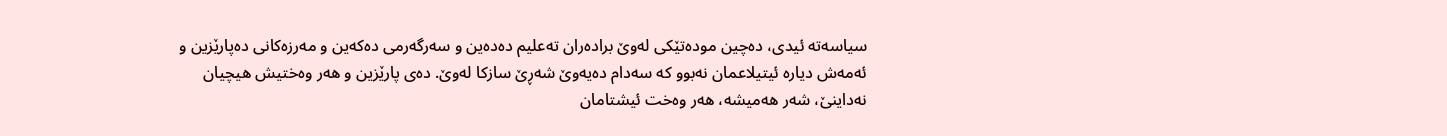سیاسەتە ئیدی، دەچین مودەتێکی لەوێ برادەران تەعلیم دەدەین و سەرگەرمی دەکەین و مەرزەکانی دەپارێزین و ئەمەش دیارە ئیتیلاعمان نەبوو کە سەدام دەیەوێ شەڕێ سازکا لەوێ. دەی پارێزین و هەر وەختیش هیچیان نەداینێ، شەر هەمیشە، هەر وەخت ئیشتامان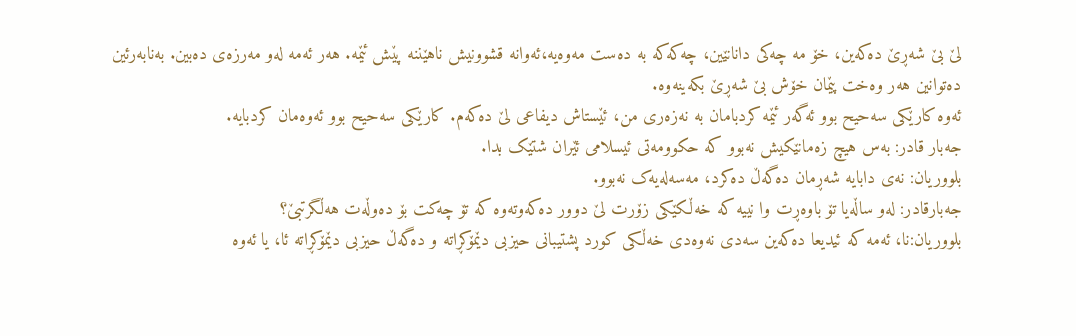لێ بێ شەڕێ دەکەین، خۆ مە چەکی دانانێین، چەکەکە بە دەست مەوەیە،ئەوانە قشوونیش ناهێننە پێش ئێمە. هەر ئەمە لەو مەرزەی دەبین. بەنابەرئین دەتوانین هەر وەخت پێمان خۆش بێ شەڕێ بکەینەوە.
ئەوە کارێکی سەحیح بوو ئەگەر ئێمە کردبامان بە نەزەری من، ئێستاش دیفاعی لێ دەکەم. کارێکی سەحیح بوو ئەوەمان کردبایە.
جەبار قادر: بەس هیچ زەمانێکیش نەبوو کە حکوومەتی ئیسلامی ئێران شتێک بدا.
بلووریان: نەی دابایە شەڕمان دەگەڵ دەکرد، مەسەلەیەک نەبوو.
جەبارقادر: لەو ساڵەیا تۆ باوەڕت وا نییە کە خەڵکێکی زۆرت لێ دوور دەکەوتەوە کە تۆ چەکت بۆ دەوڵەت هەڵگرتبێ؟
بلووریان:نا، ئەمە کە ئیدیعا دەکەین سەدی نەوەدی خەڵکی کورد پشتیبانی حیزبی دێمۆکڕاتە و دەگەڵ حیزبی دێمۆکڕاتە ئا، یا ئەوە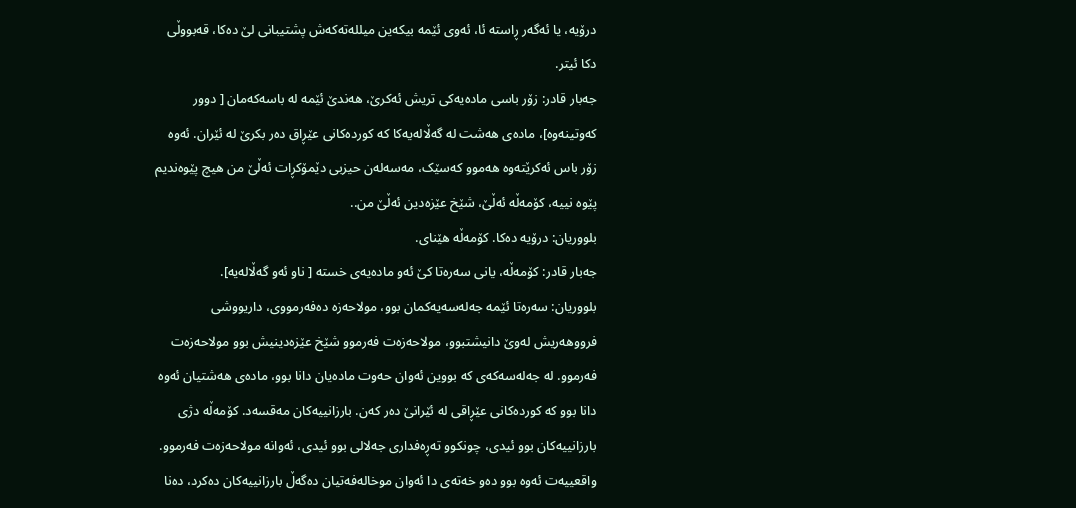درۆیە، یا ئەگەر ڕاستە ئا، ئەوی ئێمە بیکەین میللەتەکەش پشتیبانی لێ دەکا، قەبووڵی دکا ئیتر.
جەبار قادر: زۆر باسی مادەیەکی تریش ئەکرێ، هەندێ ئێمە لە باسەکەمان [ دوور کەوتینەوە]، مادەی هەشت لە گەڵالەیەکا کە کوردەکانی عێڕاق دەر بکرێ لە ئێران. ئەوە زۆر باس ئەکرێتەوە هەموو کەسێک، مەسەلەن حیزبی دێمۆکڕات ئەڵێ من هیچ پێوەندیم پێوە نییە، کۆمەڵە ئەڵێ، شێخ عێزەدین ئەڵێ من..
بلووریان: درۆیە دەکا. کۆمەڵە هێنای.
جەبار قادر: کۆمەڵە، یانی سەرەتا کێ ئەو مادەیەی خستە [ ناو ئەو گەڵالەیە].
بلووریان: سەرەتا ئێمە جەلەسەیەکمان بوو، مولاحەزە دەفەرمووی، داریووشی فرووهەریش لەوێ دانیشتبوو، مولاحەزەت فەرموو شێخ عێزەدینیش بوو مولاحەزەت فەرموو. لە جەلەسەکەی کە بووین ئەوان حەوت مادەیان دانا بوو، مادەی هەشتیان ئەوە دانا بوو کە کوردەکانی عێڕاقی لە ئێرانێ دەر کەن. بارزانییەکان مەقسەد. کۆمەڵە دژی بارزانییەکان بوو ئیدی، چونکوو تەڕەفداری جەلالی بوو ئیدی، ئەوانە مولاحەزەت فەرموو. واقعییەت ئەوە بوو دەو خەتەی دا ئەوان موخالەفەتیان دەگەڵ بارزانییەکان دەکرد، دەنا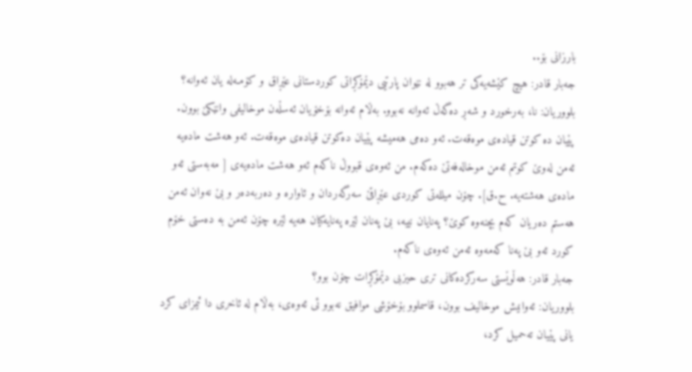بارزانی بۆ..
جەبار قادر: هیچ کێشەیەکی تر هەبوو لە نێوان پارتیی دێمۆکڕاتی کوردستانی عێڕاق و کۆمـەلە یان ئەوانە؟
بلووریان: نا، بەرخورد و شەڕ دەگەڵ ئەوانە نەبوو. بەڵام ئەوانە بۆخۆیان ئەسڵەن موخالیفی وانێکێ بوون. پێیان دە کوتن قیادەی موەقەت. ئەو دەمی هەمیشە پێیان دەکوتن قیادەی موەقەت. ئەو هەشت مادەیە ئەمن لەوێ کوتم ئەمن موخالەفەتێ دەکەم. من ئەوەی قبووڵ ناکەم ئەو هەشت مادەیەی [ مەبەستی ئەو مادەی هەشتەیە. ح.ق]. چۆن میللەتی کوردی عێڕاقێ سەرگەردان و ئاوارە و دەربەدەر و بێ نەوان ئەمن هەستم دەریان کەم بچنەوە کوێ؟ پەنایان نییە، بێ پەنان لێرە پەنایەکیان هەیە لێرە چۆن ئەمن بە دەستی خۆم کورد ئەو بێ پەنا کەمەوە ئەمن ئەوەی ناکەم.
جەبار قادر: هەڵوێستی سەرکردەکانی تری حیزبی دێمۆکڕات چۆن بوو؟
بلووریان: ئەوانیش موخالیف بوون، قاسملوو بۆخۆشی موافیق نەبوو ئی ئەوەی، بەڵام لە ئاخری دا ئیمزای کرد یانی پێیان تەحمیل کرد،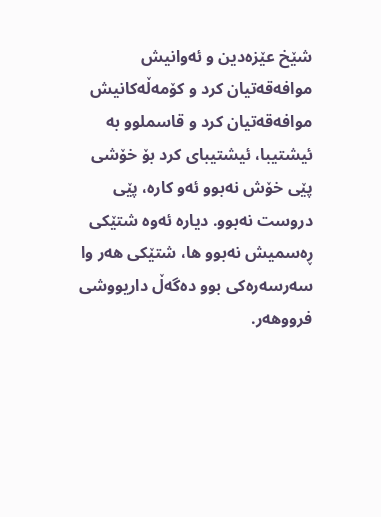شێخ عێزەدین و ئەوانیش موافەقەتیان کرد و کۆمەڵەکانیش موافەقەتیان کرد و قاسملوو بە ئیشتیبا، ئیشتیبای کرد بۆ خۆشی پێی خۆش نەبوو ئەو کارە، پێی دروست نەبوو. دیارە ئەوە شتێکی ڕەسمیش نەبوو ها، شتێکی هەر وا سەرسەرەکی بوو دەگەڵ داریووشی فرووهەر.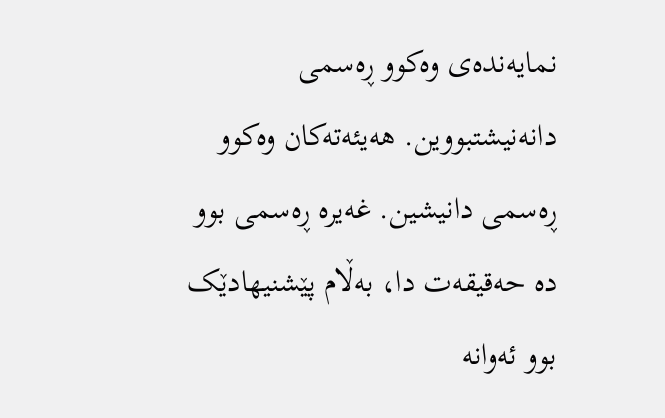نمایەندەی وەکوو ڕەسمی دانەنیشتبووین. هەیئەتەکان وەکوو ڕەسمی دانیشین. غەیرە ڕەسمی بوو دە حەقیقەت دا، بەڵام پێشنیهادێک بوو ئەوانە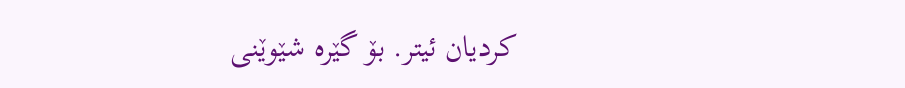کردیان ئیتر. بۆ گێرە شێوێنی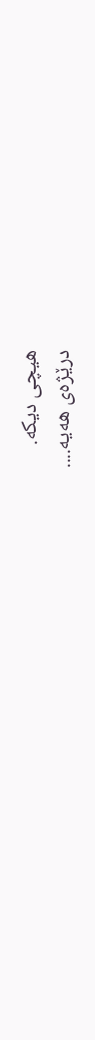هیچی دیکە.
درێژەی هەیە....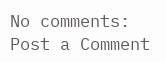No comments:
Post a Comment